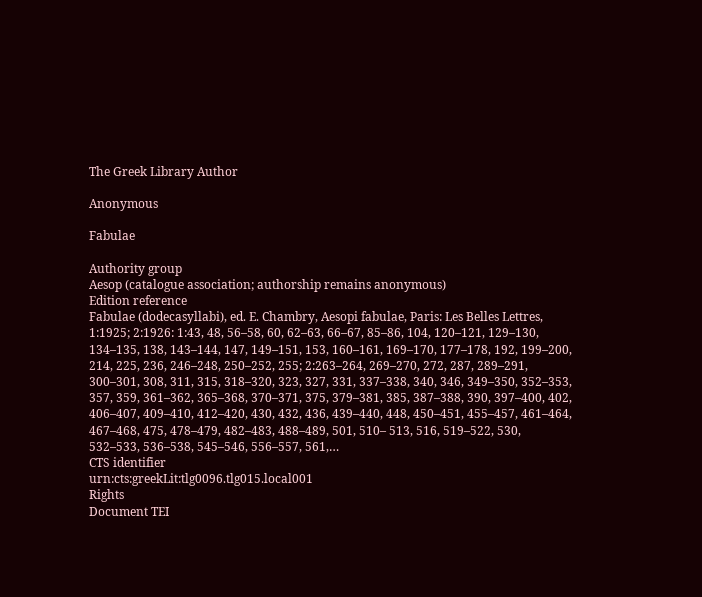The Greek Library Author

Anonymous

Fabulae

Authority group
Aesop (catalogue association; authorship remains anonymous)
Edition reference
Fabulae (dodecasyllabi), ed. E. Chambry, Aesopi fabulae, Paris: Les Belles Lettres, 1:1925; 2:1926: 1:43, 48, 56–58, 60, 62–63, 66–67, 85–86, 104, 120–121, 129–130, 134–135, 138, 143–144, 147, 149–151, 153, 160–161, 169–170, 177–178, 192, 199–200, 214, 225, 236, 246–248, 250–252, 255; 2:263–264, 269–270, 272, 287, 289–291, 300–301, 308, 311, 315, 318–320, 323, 327, 331, 337–338, 340, 346, 349–350, 352–353, 357, 359, 361–362, 365–368, 370–371, 375, 379–381, 385, 387–388, 390, 397–400, 402, 406–407, 409–410, 412–420, 430, 432, 436, 439–440, 448, 450–451, 455–457, 461–464, 467–468, 475, 478–479, 482–483, 488–489, 501, 510– 513, 516, 519–522, 530, 532–533, 536–538, 545–546, 556–557, 561,…
CTS identifier
urn:cts:greekLit:tlg0096.tlg015.local001
Rights
Document TEI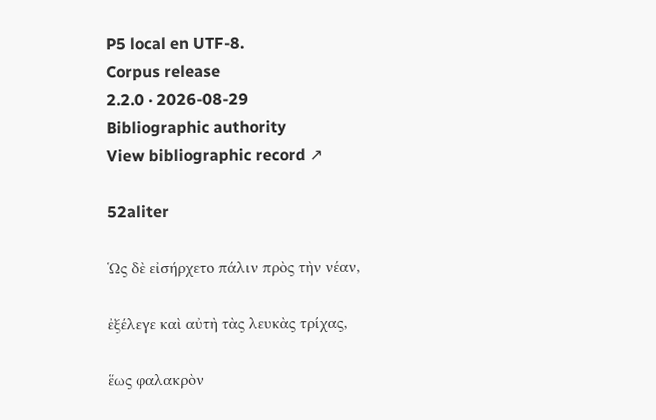P5 local en UTF-8.
Corpus release
2.2.0 · 2026-08-29
Bibliographic authority
View bibliographic record ↗

52aliter

Ὡς δὲ εἰσήρχετο πάλιν πρὸς τὴν νέαν,

ἐξέλεγε καὶ αὐτὴ τὰς λευκὰς τρίχας,

ἕως φαλακρὸν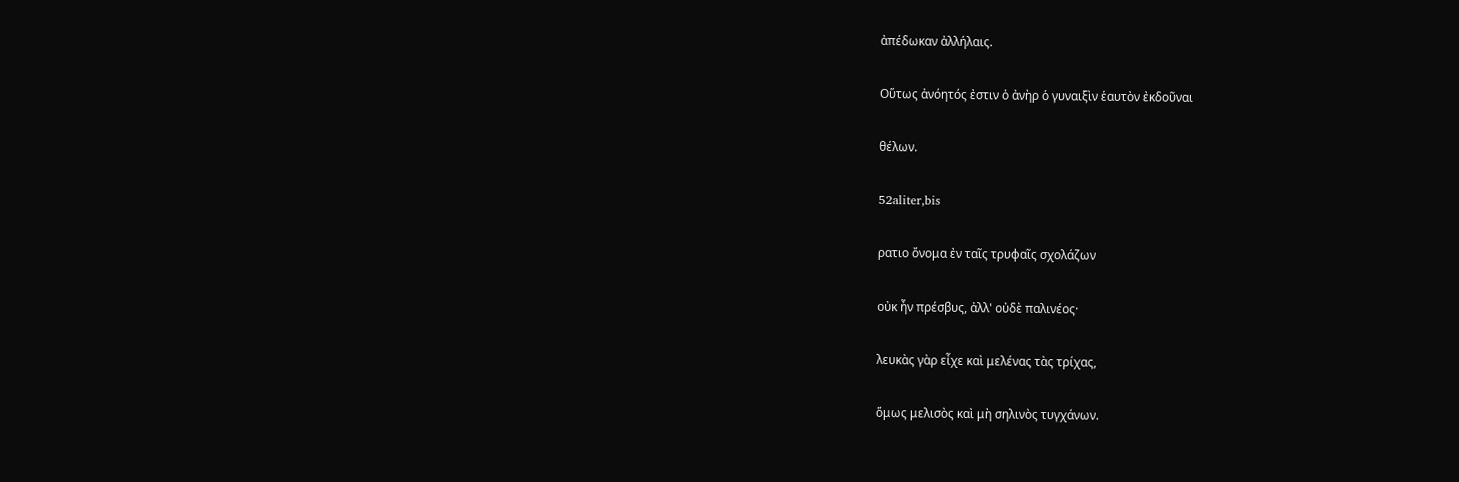ἀπέδωκαν ἀλλήλαις.

Οὕτως ἀνόητός ἐστιν ὁ ἀνὴρ ὁ γυναιξὶν ἑαυτὸν ἐκδοῦναι

θέλων.

52aliter,bis

ρατιο ὄνομα ἐν ταῖς τρυφαῖς σχολάζων

οὐκ ἦν πρέσβυς, ἀλλ' οὐδὲ παλινέος·

λευκὰς γὰρ εἶχε καὶ μελένας τὰς τρίχας,

ὅμως μελισὸς καὶ μὴ σηλινὸς τυγχάνων.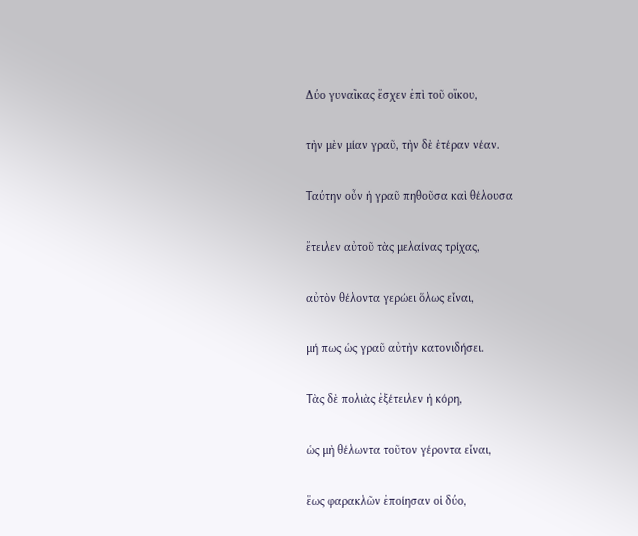Δύο γυναῖκας ἔσχεν ἐπὶ τοῦ οἴκου,

τὴν μὲν μίαν γραῦ, τὴν δὲ ἑτέραν νέαν.

Ταύτην οὖν ἡ γραῦ πηθοῦσα καὶ θέλουσα

ἔτειλεν αὐτοῦ τὰς μελαίνας τρίχας,

αὐτὸν θέλοντα γερώει ὅλως εἶναι,

μή πως ὡς γραῦ αὐτὴν κατονιδήσει.

Τὰς δὲ πολιὰς ἐξέτειλεν ἡ κόρη,

ὡς μὴ θέλωντα τοῦτον γέροντα εἶναι,

ἕως φαρακλῶν ἐποίησαν οἱ δύο,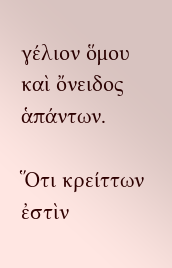γέλιον ὅμου καὶ ὄνειδος ἁπάντων.

Ὅτι κρείττων ἐστὶν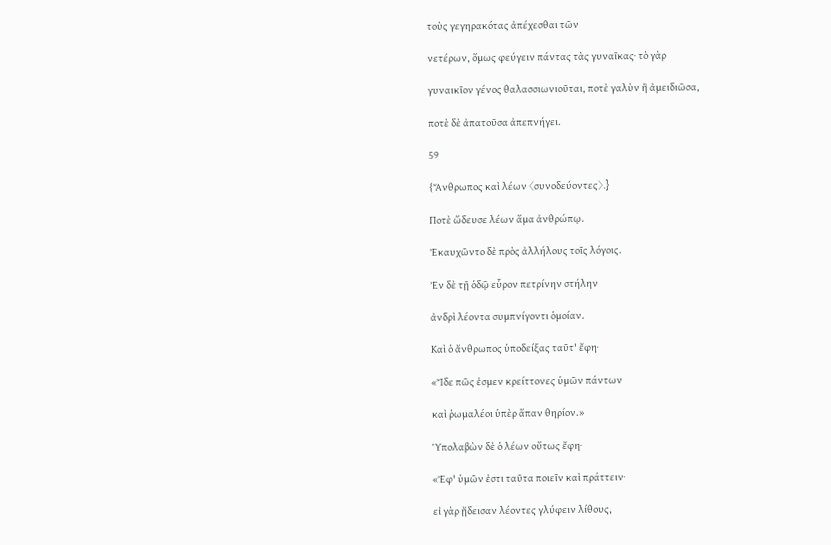τοὺς γεγηρακότας ἀπέχεσθαι τῶν

νετέρων, ὅμως φεύγειν πάντας τὰς γυναῖκας· τὸ γὰρ

γυναικῖον γένος θαλασσιωνιοῦται, ποτὲ γαλὺν ἢ ἀμειδιῶσα,

ποτὲ δὲ ἀπατοῦσα ἀπεπνήγει.

59

{Ἄνθρωπος καὶ λέων 〈συνοδεύοντες〉.}

Ποτὲ ὥδευσε λέων ἅμα ἀνθρώπῳ.

Ἐκαυχῶντο δὲ πρὸς ἀλλήλους τοῖς λόγοις.

Ἐν δὲ τῇ ὁδῷ εὗρον πετρίνην στήλην

ἀνδρὶ λέοντα συμπνίγοντι ὁμοίαν.

Καὶ ὁ ἄνθρωπος ὑποδείξας ταῦτ' ἔφη·

«Ἴδε πῶς ἐσμεν κρείττονες ὑμῶν πάντων

καὶ ῥωμαλέοι ὑπὲρ ἅπαν θηρίον.»

Ὑπολαβὼν δὲ ὁ λέων οὕτως ἔφη·

«Ἐφ' ὑμῶν ἐστι ταῦτα ποιεῖν καὶ πράττειν·

εἰ γὰρ ᾔδεισαν λέοντες γλύφειν λίθους,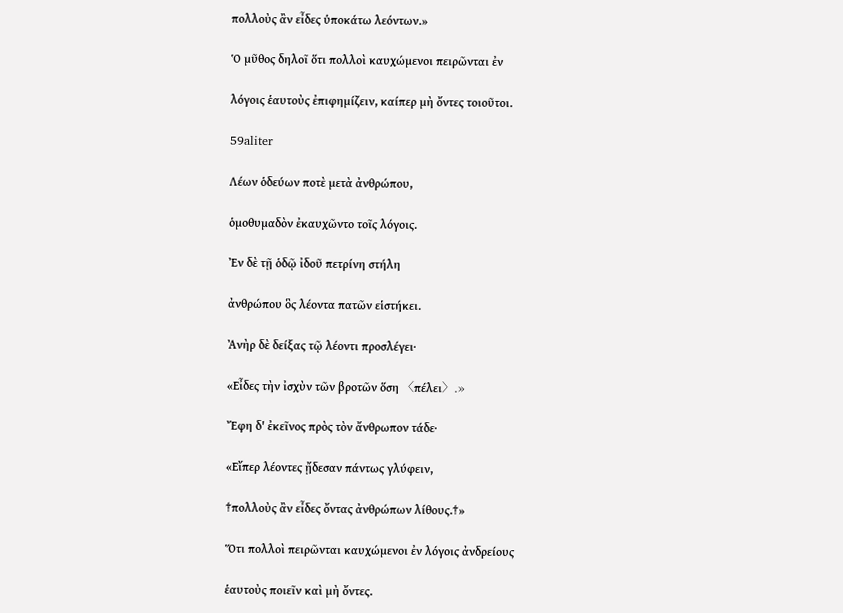πολλοὺς ἂν εἶδες ὑποκάτω λεόντων.»

Ὁ μῦθος δηλοῖ ὅτι πολλοὶ καυχώμενοι πειρῶνται ἐν

λόγοις ἑαυτοὺς ἐπιφημίζειν, καίπερ μὴ ὄντες τοιοῦτοι.

59aliter

Λέων ὁδεύων ποτὲ μετὰ ἀνθρώπου,

ὁμοθυμαδὸν ἐκαυχῶντο τοῖς λόγοις.

Ἐν δὲ τῇ ὁδῷ ἰδοῦ πετρίνη στήλη

ἀνθρώπου ὃς λέοντα πατῶν εἱστήκει.

Ἀνὴρ δὲ δείξας τῷ λέοντι προσλέγει·

«Εἶδες τὴν ἰσχὺν τῶν βροτῶν ὅση 〈πέλει〉.»

Ἔφη δ' ἐκεῖνος πρὸς τὸν ἄνθρωπον τάδε·

«Εἴπερ λέοντες ᾔδεσαν πάντως γλύφειν,

†πολλοὺς ἂν εἶδες ὄντας ἀνθρώπων λίθους.†»

Ὅτι πολλοὶ πειρῶνται καυχώμενοι ἐν λόγοις ἀνδρείους

ἑαυτοὺς ποιεῖν καὶ μὴ ὄντες.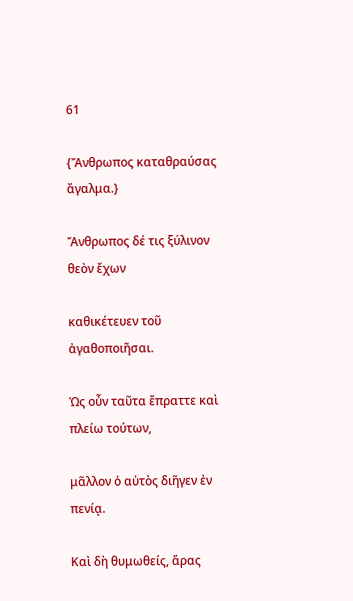61

{Ἄνθρωπος καταθραύσας ἄγαλμα.}

Ἄνθρωπος δέ τις ξύλινον θεὸν ἔχων

καθικέτευεν τοῦ ἀγαθοποιῆσαι.

Ὡς οὖν ταῦτα ἔπραττε καὶ πλείω τούτων,

μᾶλλον ὁ αὐτὸς διῆγεν ἐν πενίᾳ.

Καὶ δὴ θυμωθείς, ἄρας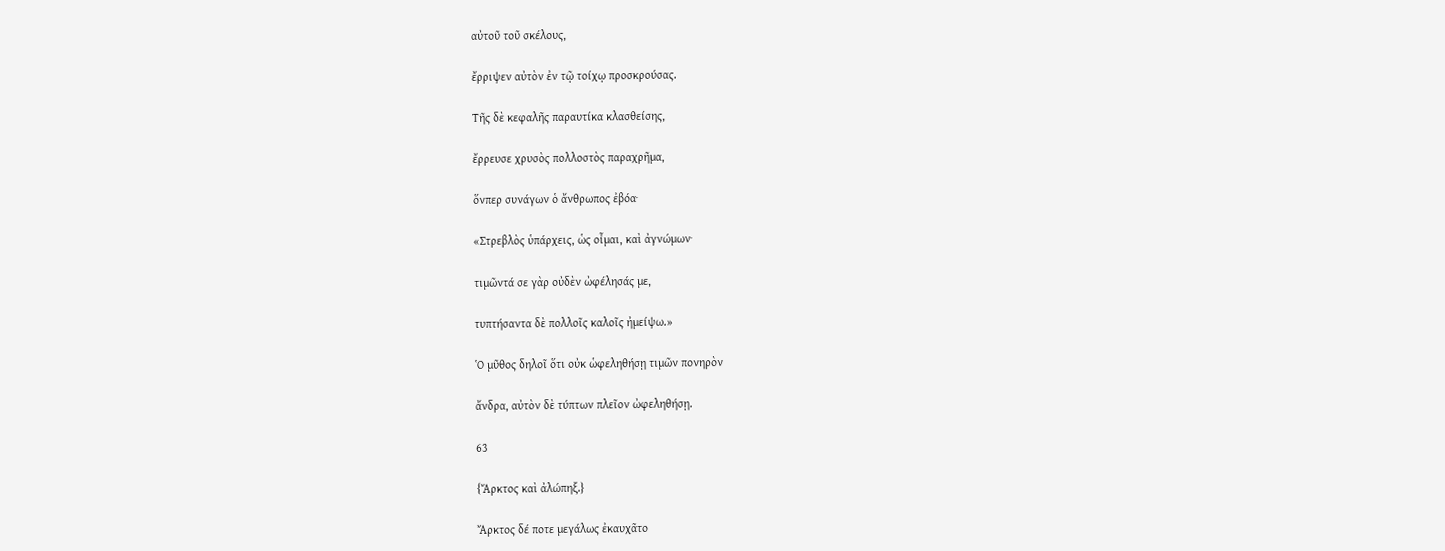αὐτοῦ τοῦ σκέλους,

ἔρριψεν αὐτὸν ἐν τῷ τοίχῳ προσκρούσας.

Τῆς δὲ κεφαλῆς παραυτίκα κλασθείσης,

ἔρρευσε χρυσὸς πολλοστὸς παραχρῆμα,

ὅνπερ συνάγων ὁ ἄνθρωπος ἐβόα·

«Στρεβλὸς ὑπάρχεις, ὡς οἶμαι, καὶ ἀγνώμων·

τιμῶντά σε γὰρ οὐδὲν ὠφέλησάς με,

τυπτήσαντα δὲ πολλοῖς καλοῖς ἠμείψω.»

Ὁ μῦθος δηλοῖ ὅτι οὐκ ὡφεληθήσῃ τιμῶν πονηρὸν

ἄνδρα, αὐτὸν δὲ τύπτων πλεῖον ὠφεληθήσῃ.

63

{Ἄρκτος καὶ ἀλώπηξ.}

Ἄρκτος δέ ποτε μεγάλως ἐκαυχᾶτο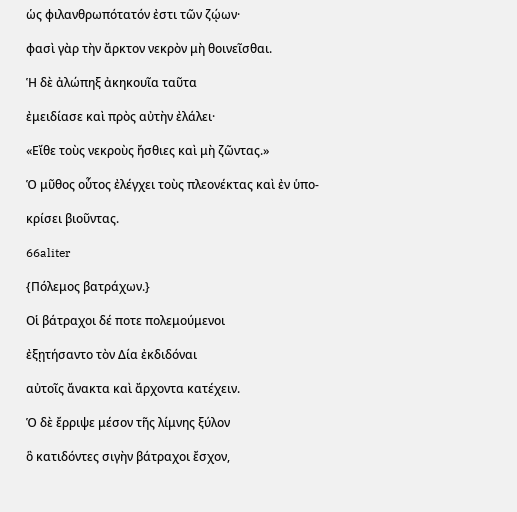ὡς φιλανθρωπότατόν ἐστι τῶν ζῴων·

φασὶ γὰρ τὴν ἄρκτον νεκρὸν μὴ θοινεῖσθαι.

Ἡ δὲ ἀλώπηξ ἀκηκουῖα ταῦτα

ἐμειδίασε καὶ πρὸς αὐτὴν ἐλάλει·

«Εἴθε τοὺς νεκροὺς ἤσθιες καὶ μὴ ζῶντας.»

Ὁ μῦθος οὗτος ἐλέγχει τοὺς πλεονέκτας καὶ ἐν ὑπο-

κρίσει βιοῦντας.

66aliter

{Πόλεμος βατράχων.}

Οἱ βάτραχοι δέ ποτε πολεμούμενοι

ἐξῃτήσαντο τὸν Δία ἐκδιδόναι

αὐτοῖς ἄνακτα καὶ ἄρχοντα κατέχειν.

Ὁ δὲ ἔρριψε μέσον τῆς λίμνης ξύλον

ὃ κατιδόντες σιγὴν βάτραχοι ἔσχον,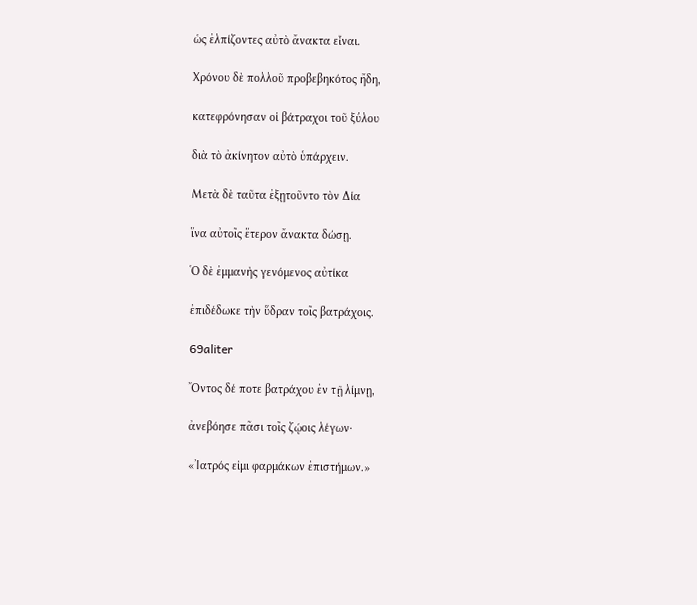ὡς ἐλπίζοντες αὐτὸ ἄνακτα εἶναι.

Χρόνου δὲ πολλοῦ προβεβηκότος ἤδη,

κατεφρόνησαν οἱ βάτραχοι τοῦ ξύλου

διὰ τὸ ἀκίνητον αὐτὸ ὑπάρχειν.

Μετὰ δὲ ταῦτα ἐξῃτοῦντο τὸν Δία

ἵνα αὐτοῖς ἕτερον ἄνακτα δώσῃ.

Ὁ δὲ ἐμμανὴς γενόμενος αὐτίκα

ἐπιδέδωκε τὴν ὕδραν τοῖς βατράχοις.

69aliter

Ὄντος δέ ποτε βατράχου ἐν τῇ λίμνῃ,

ἀνεβόησε πᾶσι τοῖς ζῴοις λέγων·

«Ἰατρός εἰμι φαρμάκων ἐπιστήμων.»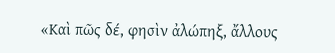«Καὶ πῶς δέ, φησὶν ἀλώπηξ, ἄλλους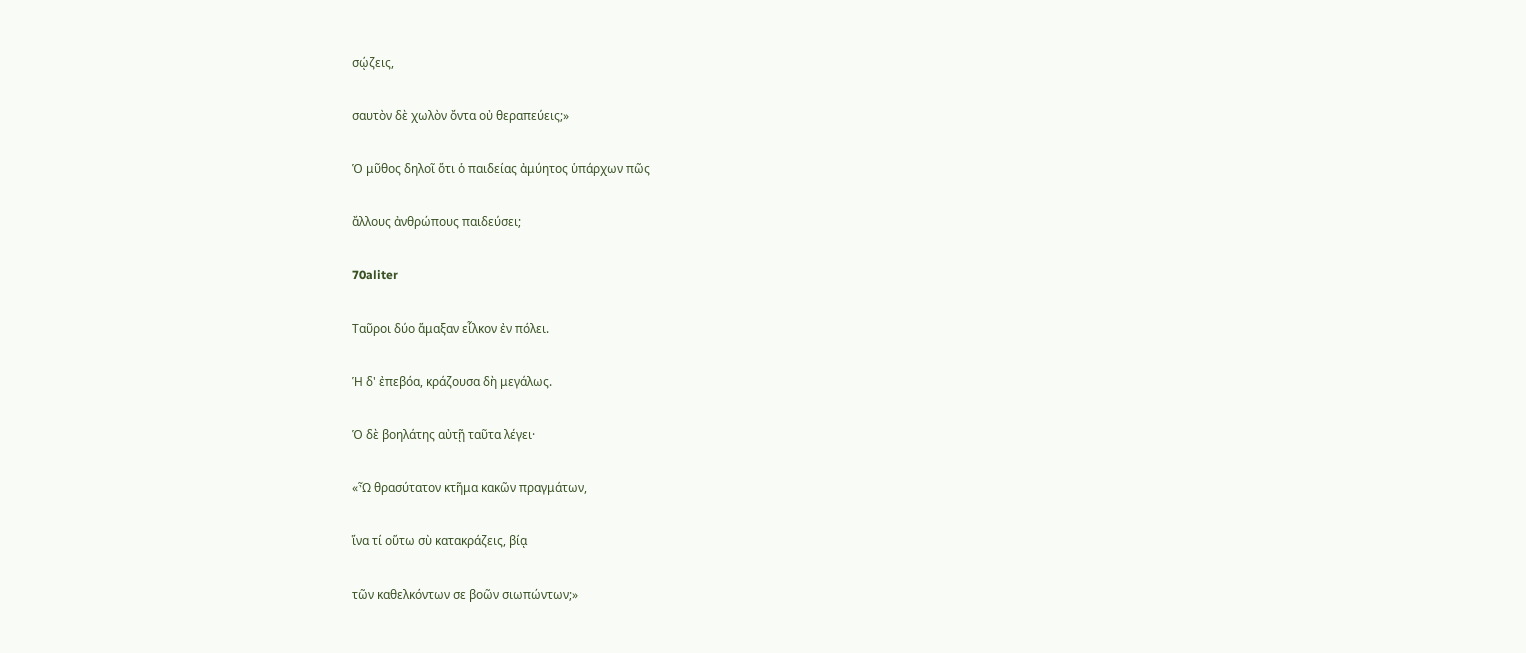σῴζεις,

σαυτὸν δὲ χωλὸν ὄντα οὐ θεραπεύεις;»

Ὁ μῦθος δηλοῖ ὅτι ὁ παιδείας ἀμύητος ὑπάρχων πῶς

ἄλλους ἀνθρώπους παιδεύσει;

70aliter

Ταῦροι δύο ἅμαξαν εἷλκον ἐν πόλει.

Ἡ δ' ἐπεβόα, κράζουσα δὴ μεγάλως.

Ὁ δὲ βοηλάτης αὐτῇ ταῦτα λέγει·

«Ὦ θρασύτατον κτῆμα κακῶν πραγμάτων,

ἵνα τί οὕτω σὺ κατακράζεις, βίᾳ

τῶν καθελκόντων σε βοῶν σιωπώντων;»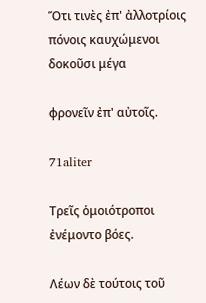Ὅτι τινὲς ἐπ' ἀλλοτρίοις πόνοις καυχώμενοι δοκοῦσι μέγα

φρονεῖν ἐπ' αὐτοῖς.

71aliter

Τρεῖς ὁμοιότροποι ἐνέμοντο βόες.

Λέων δὲ τούτοις τοῦ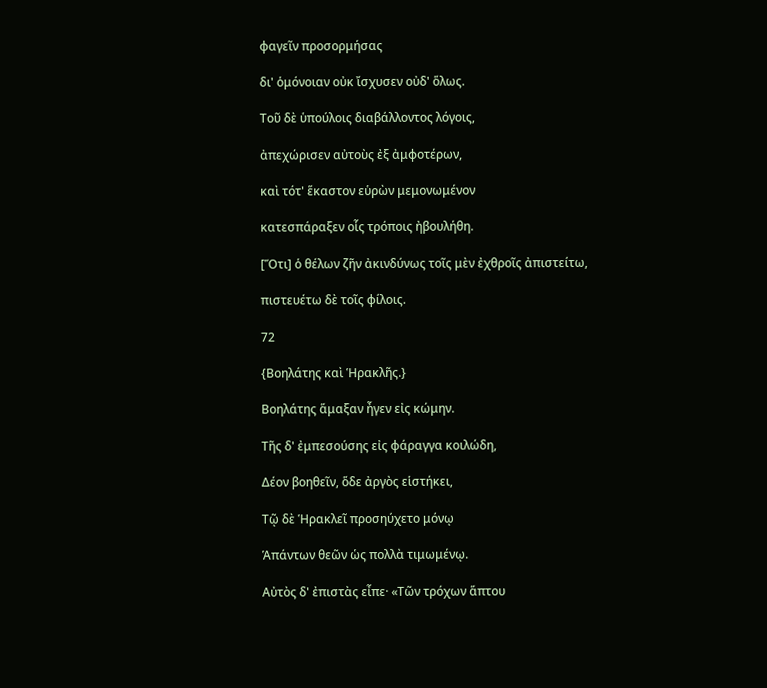φαγεῖν προσορμήσας

δι' ὁμόνοιαν οὐκ ἴσχυσεν οὐδ' ὅλως.

Τοῦ δὲ ὑπούλοις διαβάλλοντος λόγοις,

ἀπεχώρισεν αὐτοὺς ἐξ ἀμφοτέρων,

καὶ τότ' ἕκαστον εὑρὼν μεμονωμένον

κατεσπάραξεν οἷς τρόποις ἠβουλήθη.

[Ὅτι] ὁ θέλων ζῆν ἀκινδύνως τοῖς μὲν ἐχθροῖς ἀπιστείτω,

πιστευέτω δὲ τοῖς φίλοις.

72

{Βοηλάτης καὶ Ἡρακλῆς.}

Βοηλάτης ἅμαξαν ἦγεν εἰς κώμην.

Τῆς δ' ἐμπεσούσης εἰς φάραγγα κοιλώδη,

Δέον βοηθεῖν, ὅδε ἀργὸς εἱστήκει,

Τῷ δὲ Ἡρακλεῖ προσηύχετο μόνῳ

Ἁπάντων θεῶν ὡς πολλὰ τιμωμένῳ.

Αὐτὸς δ' ἐπιστὰς εἶπε· «Τῶν τρόχων ἅπτου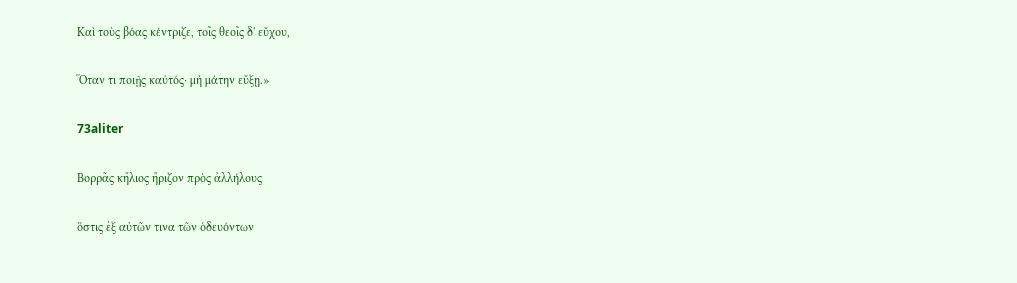Καὶ τοὺς βόας κέντριζε, τοῖς θεοῖς δ' εὔχου,

Ὅταν τι ποιῇς καὐτός· μὴ μάτην εὔξῃ.»

73aliter

Βορρᾶς κἤλιος ἤριζον πρὸς ἀλλήλους

ὅστις ἐξ αὐτῶν τινα τῶν ὁδευόντων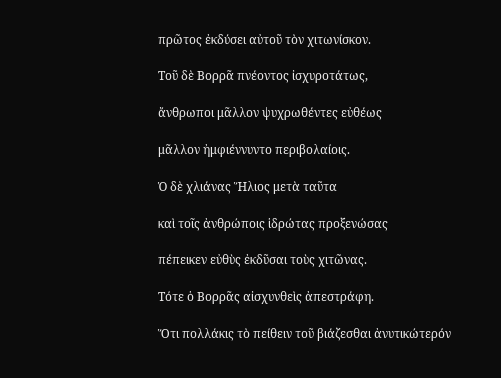πρῶτος ἐκδύσει αὐτοῦ τὸν χιτωνίσκον.

Τοῦ δὲ Βορρᾶ πνέοντος ἰσχυροτάτως,

ἄνθρωποι μᾶλλον ψυχρωθέντες εὐθέως

μᾶλλον ἠμφιέννυντο περιβολαίοις.

Ὁ δὲ χλιάνας Ἥλιος μετὰ ταῦτα

καὶ τοῖς ἀνθρώποις ἱδρώτας προξενώσας

πέπεικεν εὐθὺς ἐκδῦσαι τοὺς χιτῶνας.

Τότε ὁ Βορρᾶς αἰσχυνθεὶς ἀπεστράφη.

Ὅτι πολλάκις τὸ πείθειν τοῦ βιάζεσθαι ἀνυτικώτερόν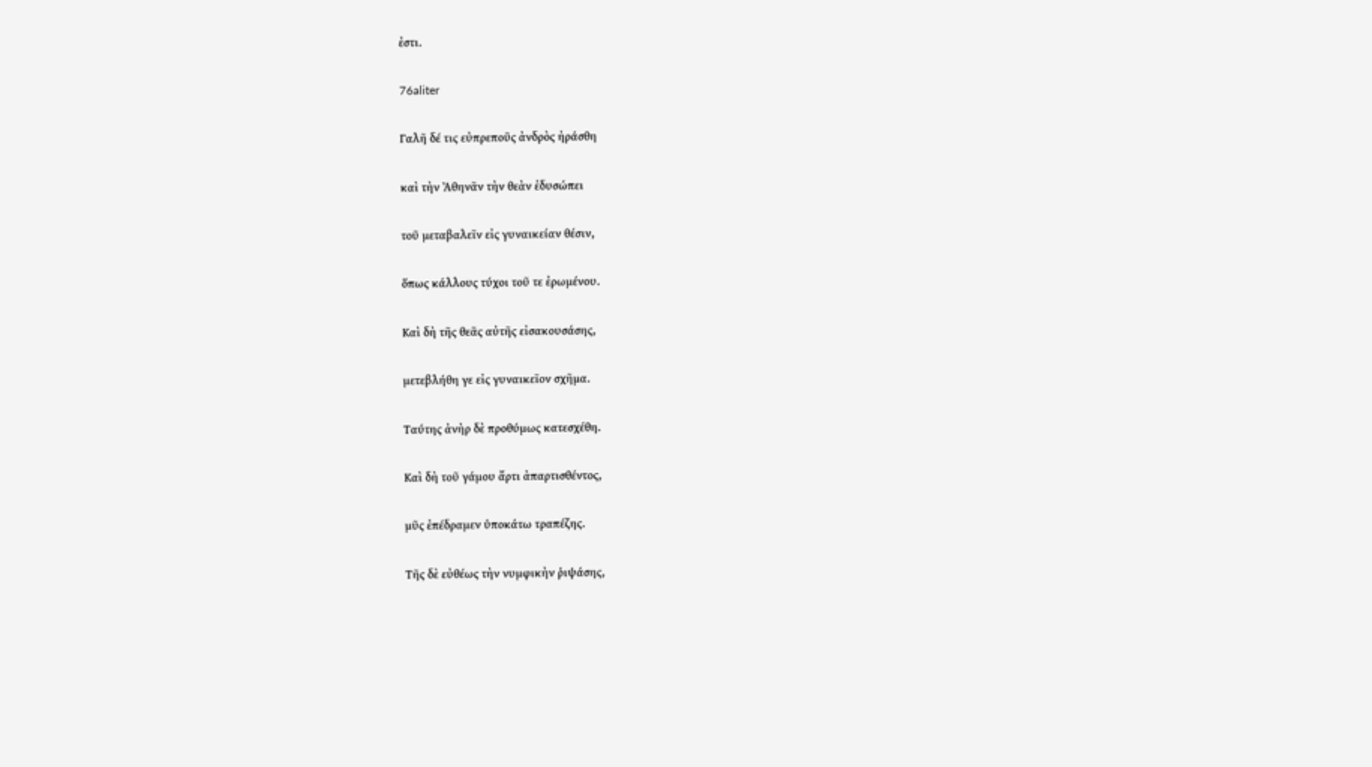ἐστι.

76aliter

Γαλῆ δέ τις εὐπρεποῦς ἀνδρὸς ἠράσθη

καὶ τὴν Ἀθηνᾶν τὴν θεὰν ἐδυσώπει

τοῦ μεταβαλεῖν εἰς γυναικείαν θέσιν,

ὅπως κάλλους τύχοι τοῦ τε ἐρωμένου.

Καὶ δὴ τῆς θεᾶς αὐτῆς εἰσακουσάσης,

μετεβλήθη γε εἰς γυναικεῖον σχῆμα.

Ταύτης ἀνὴρ δὲ προθύμως κατεσχέθη.

Καὶ δὴ τοῦ γάμου ἄρτι ἀπαρτισθέντος,

μῦς ἐπέδραμεν ὑποκάτω τραπέζης.

Τῆς δὲ εὐθέως τὴν νυμφικὴν ῥιψάσης,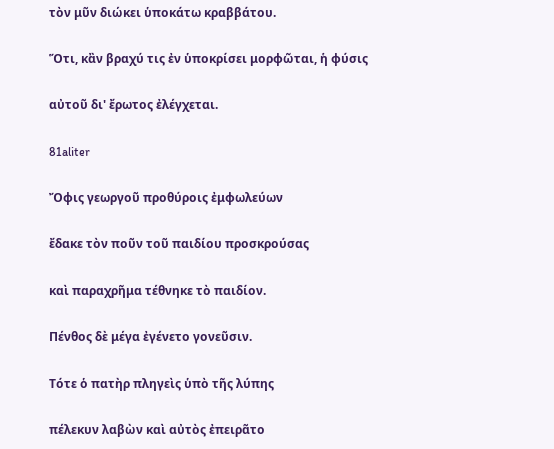τὸν μῦν διώκει ὑποκάτω κραββάτου.

Ὅτι, κἂν βραχύ τις ἐν ὑποκρίσει μορφῶται, ἡ φύσις

αὐτοῦ δι' ἔρωτος ἐλέγχεται.

81aliter

Ὄφις γεωργοῦ προθύροις ἐμφωλεύων

ἔδακε τὸν ποῦν τοῦ παιδίου προσκρούσας

καὶ παραχρῆμα τέθνηκε τὸ παιδίον.

Πένθος δὲ μέγα ἐγένετο γονεῦσιν.

Τότε ὁ πατὴρ πληγεὶς ὑπὸ τῆς λύπης

πέλεκυν λαβὼν καὶ αὐτὸς ἐπειρᾶτο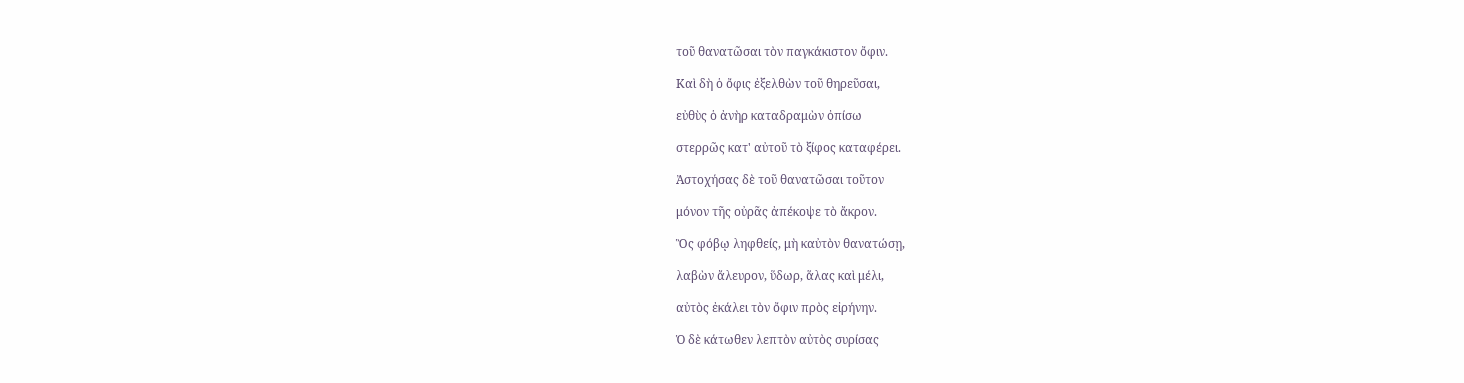τοῦ θανατῶσαι τὸν παγκάκιστον ὄφιν.

Καὶ δὴ ὁ ὄφις ἐξελθὼν τοῦ θηρεῦσαι,

εὐθὺς ὁ ἀνὴρ καταδραμὼν ὀπίσω

στερρῶς κατ' αὐτοῦ τὸ ξίφος καταφέρει.

Ἀστοχήσας δὲ τοῦ θανατῶσαι τοῦτον

μόνον τῆς οὐρᾶς ἀπέκοψε τὸ ἄκρον.

Ὃς φόβῳ ληφθείς, μὴ καὐτὸν θανατώσῃ,

λαβὼν ἄλευρον, ὕδωρ, ἅλας καὶ μέλι,

αὐτὸς ἐκάλει τὸν ὄφιν πρὸς εἰρήνην.

Ὁ δὲ κάτωθεν λεπτὸν αὐτὸς συρίσας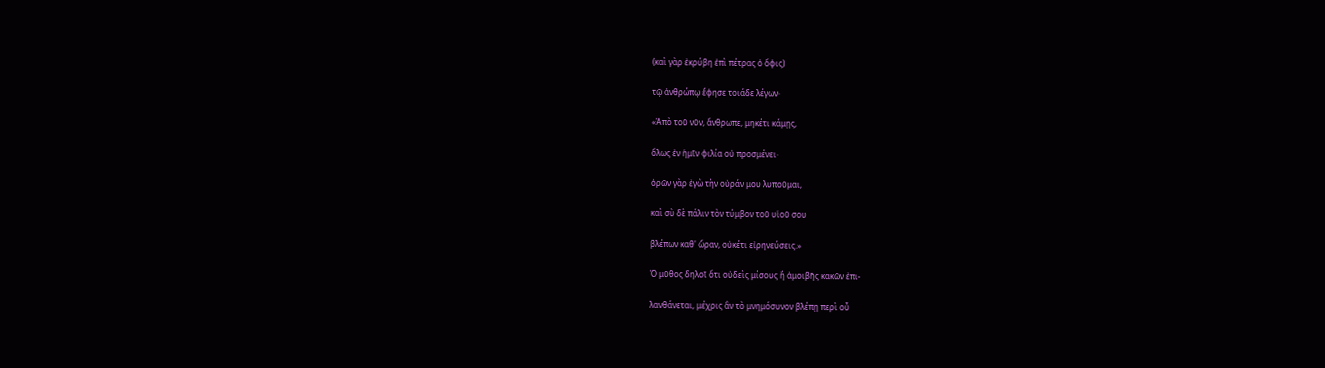(καὶ γὰρ ἐκρύβη ἐπὶ πέτρας ὁ ὄφις)

τῷ ἀνθρώπῳ ἔφησε τοιάδε λέγων·

«Ἀπὸ τοῦ νῦν, ἄνθρωπε, μηκέτι κάμῃς,

ὅλως ἐν ἡμῖν φιλία οὐ προσμένει·

ὁρῶν γὰρ ἐγὼ τὴν οὐράν μου λυποῦμαι,

καὶ σὺ δὲ πάλιν τὸν τύμβον τοῦ υἱοῦ σου

βλέπων καθ' ὥραν, οὐκέτι εἰρηνεύσεις.»

Ὁ μῦθος δηλοῖ ὅτι οὐδεὶς μίσους ἢ ἀμοιβῆς κακῶν ἐπι-

λανθάνεται, μέχρις ἂν τὸ μνημόσυνον βλέπῃ περὶ οὗ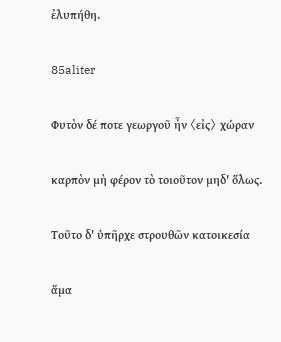ἐλυπήθη.

85aliter

Φυτὸν δέ ποτε γεωργοῦ ἦν 〈εἰς〉 χώραν

καρπὸν μὴ φέρον τὸ τοιοῦτον μηδ' ὅλως.

Τοῦτο δ' ὑπῆρχε στρουθῶν κατοικεσία

ἅμα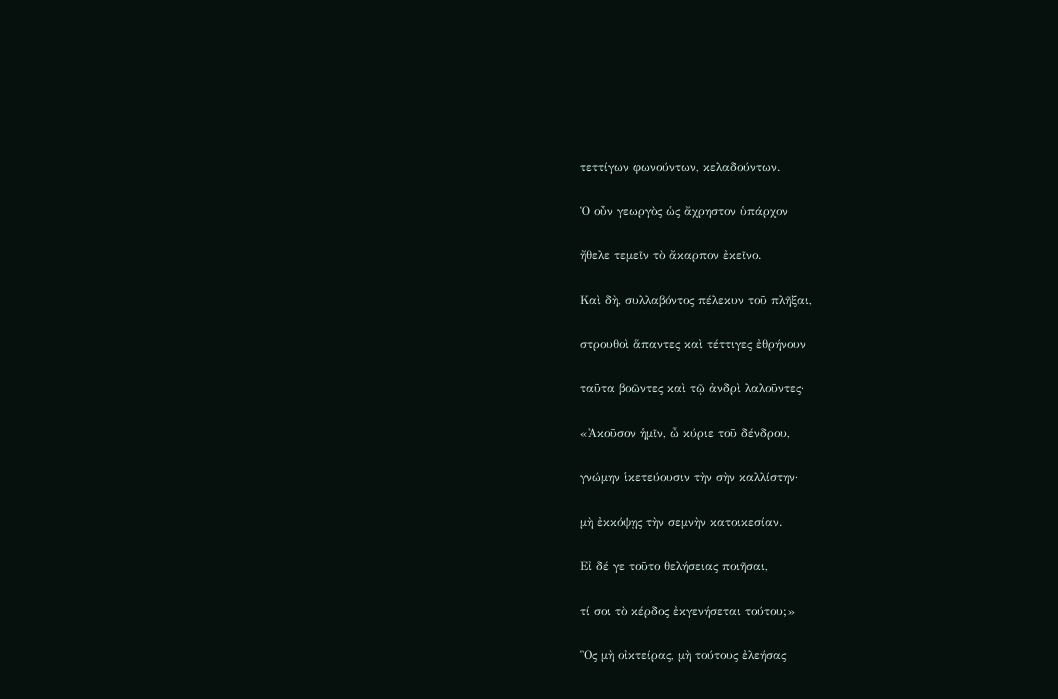τεττίγων φωνούντων, κελαδούντων.

Ὁ οὖν γεωργὸς ὡς ἄχρηστον ὑπάρχον

ἤθελε τεμεῖν τὸ ἄκαρπον ἐκεῖνο.

Καὶ δὴ, συλλαβόντος πέλεκυν τοῦ πλῆξαι,

στρουθοὶ ἅπαντες καὶ τέττιγες ἐθρήνουν

ταῦτα βοῶντες καὶ τῷ ἀνδρὶ λαλοῦντες·

«Ἀκοῦσον ἡμῖν, ὦ κύριε τοῦ δένδρου,

γνώμην ἱκετεύουσιν τὴν σὴν καλλίστην·

μὴ ἐκκόψῃς τὴν σεμνὴν κατοικεσίαν.

Εἰ δέ γε τοῦτο θελήσειας ποιῆσαι,

τί σοι τὸ κέρδος ἐκγενήσεται τούτου;»

Ὃς μὴ οἰκτείρας, μὴ τούτους ἐλεήσας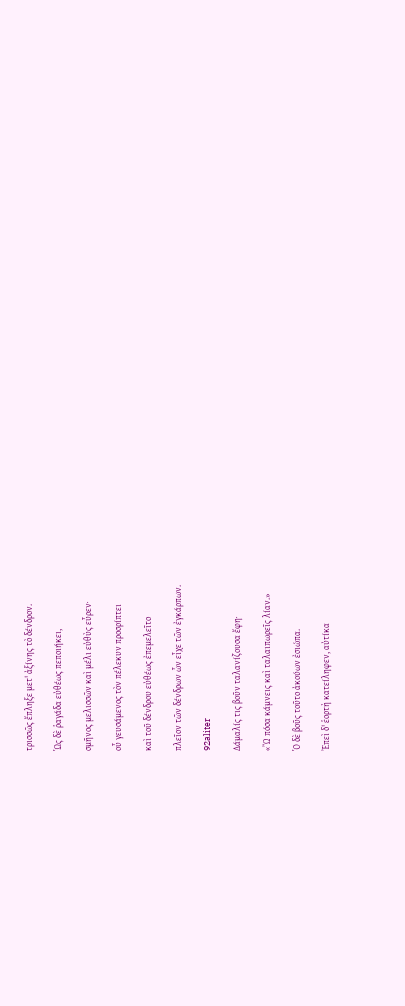τρισσῶς ἔπληξε μετ' ἀξίνης τὸ δένδρον.

Ὡς δὲ ῥαγάδα εὐθέως πεποιήκει,

σμῆνος μελισσῶν καὶ μέλι εὐθὺς εὗρεν·

οὗ γευσάμενος τὸν πέλεκυν προσρίπτει

καὶ τοῦ δένδρου εὐθέως ἐπεμελεῖτο

πλεῖον τῶν δένδρων ὧν εἶχε τῶν ἐγκάρπων.

92aliter

Δάμαλίς τις βοῦν ταλανίζουσα ἔφη·

«Ὢ πόσα κάμνεις καὶ ταλαιπωρεῖς λίαν.»

Ὁ δὲ βοῦς τοῦτο ἀκούων ἐσιώπα.

Ἐπεὶ δ' ἑορτὴ κατείληφεν, αὐτίκα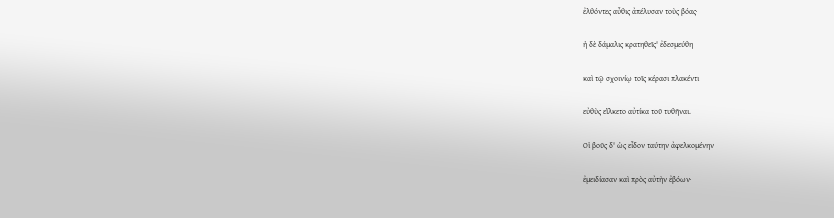ἐλθόντες αὖθις ἀπέλυσαν τοὺς βόας·

ἡ δὲ δάμαλις κρατηθεῖς' ἐδεσμεύθη

καὶ τῷ σχοινίῳ τοῖς κέρασι πλακέντι

εὐθὺς εἵλκετο αὐτίκα τοῦ τυθῆναι.

Οἱ βοῦς δ' ὡς εἶδον ταύτην ἀφελκομένην

ἐμειδίασαν καὶ πρὸς αὐτὴν ἐβόων·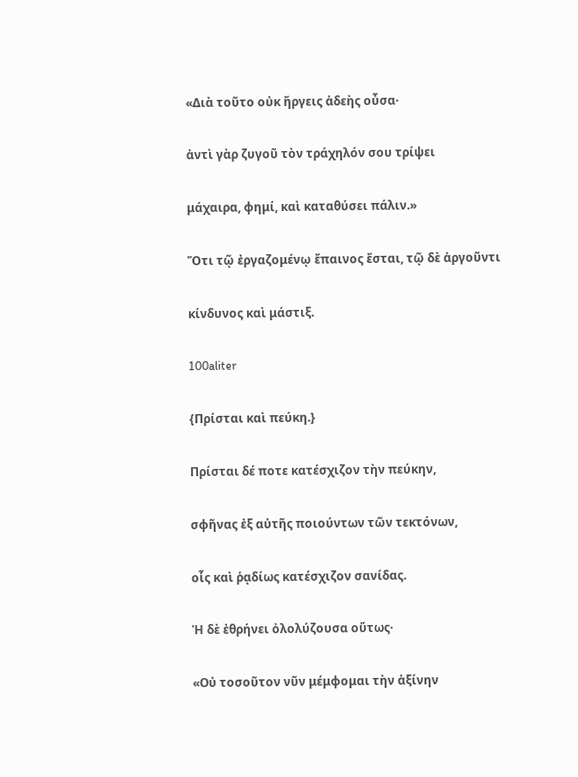«Διὰ τοῦτο οὐκ ἤργεις ἀδεὴς οὖσα·

ἀντὶ γὰρ ζυγοῦ τὸν τράχηλόν σου τρίψει

μάχαιρα, φημί, καὶ καταθύσει πάλιν.»

Ὅτι τῷ ἐργαζομένῳ ἔπαινος ἔσται, τῷ δὲ ἀργοῦντι

κίνδυνος καὶ μάστιξ.

100aliter

{Πρίσται καὶ πεύκη.}

Πρίσται δέ ποτε κατέσχιζον τὴν πεύκην,

σφῆνας ἐξ αὐτῆς ποιούντων τῶν τεκτόνων,

οἷς καὶ ῥᾳδίως κατέσχιζον σανίδας.

Ἡ δὲ ἐθρήνει ὀλολύζουσα οὕτως·

«Οὐ τοσοῦτον νῦν μέμφομαι τὴν ἀξίνην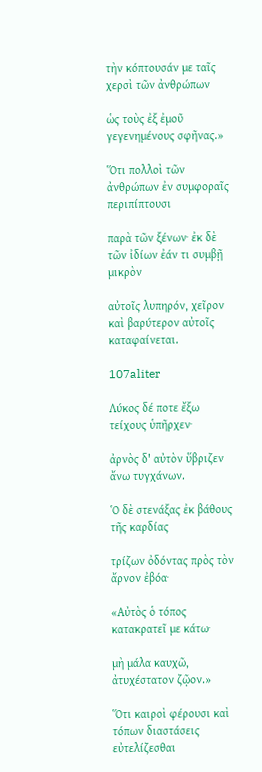τὴν κόπτουσάν με ταῖς χερσὶ τῶν ἀνθρώπων

ὡς τοὺς ἐξ ἐμοῦ γεγενημένους σφῆνας.»

Ὅτι πολλοὶ τῶν ἀνθρώπων ἐν συμφοραῖς περιπίπτουσι

παρὰ τῶν ξένων· ἐκ δὲ τῶν ἰδίων ἐάν τι συμβῇ μικρὸν

αὐτοῖς λυπηρόν, χεῖρον καὶ βαρύτερον αὐτοῖς καταφαίνεται.

107aliter

Λύκος δέ ποτε ἔξω τείχους ὑπῆρχεν·

ἀρνὸς δ' αὐτὸν ὕβριζεν ἄνω τυγχάνων.

Ὁ δὲ στενάξας ἐκ βάθους τῆς καρδίας

τρίζων ὀδόντας πρὸς τὸν ἄρνον ἐβόα·

«Αὐτὸς ὁ τόπος κατακρατεῖ με κάτω·

μὴ μάλα καυχῶ, ἀτυχέστατον ζῷον.»

Ὅτι καιροὶ φέρουσι καὶ τόπων διαστάσεις εὐτελίζεσθαι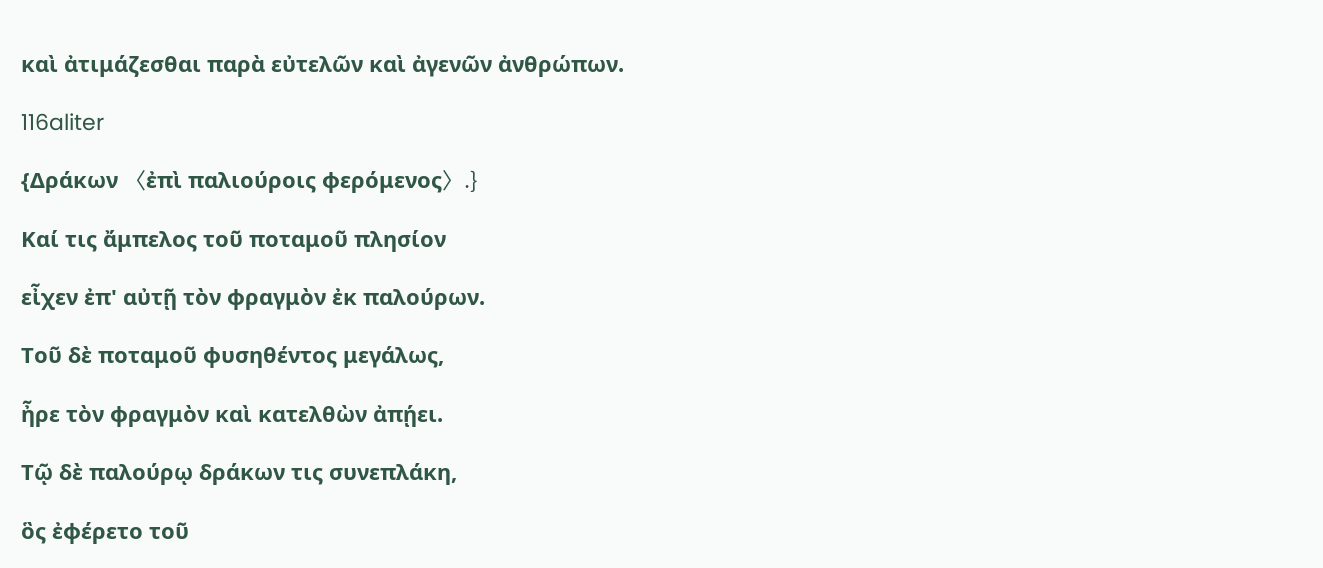καὶ ἀτιμάζεσθαι παρὰ εὐτελῶν καὶ ἀγενῶν ἀνθρώπων.

116aliter

{Δράκων 〈ἐπὶ παλιούροις φερόμενος〉.}

Καί τις ἄμπελος τοῦ ποταμοῦ πλησίον

εἶχεν ἐπ' αὐτῇ τὸν φραγμὸν ἐκ παλούρων.

Τοῦ δὲ ποταμοῦ φυσηθέντος μεγάλως,

ἦρε τὸν φραγμὸν καὶ κατελθὼν ἀπῄει.

Τῷ δὲ παλούρῳ δράκων τις συνεπλάκη,

ὃς ἐφέρετο τοῦ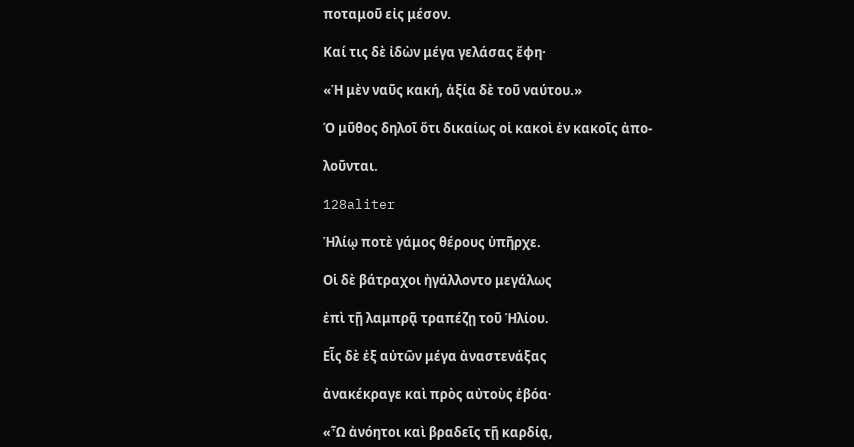ποταμοῦ εἰς μέσον.

Καί τις δὲ ἰδὼν μέγα γελάσας ἔφη·

«Ἡ μὲν ναῦς κακή, ἀξία δὲ τοῦ ναύτου.»

Ὁ μῦθος δηλοῖ ὅτι δικαίως οἱ κακοὶ ἐν κακοῖς ἀπο-

λοῦνται.

128aliter

Ἡλίῳ ποτὲ γάμος θέρους ὑπῆρχε.

Οἱ δὲ βάτραχοι ἠγάλλοντο μεγάλως

ἐπὶ τῇ λαμπρᾷ τραπέζῃ τοῦ Ἡλίου.

Εἷς δὲ ἐξ αὐτῶν μέγα ἀναστενάξας

ἀνακέκραγε καὶ πρὸς αὐτοὺς ἐβόα·

«Ὦ ἀνόητοι καὶ βραδεῖς τῇ καρδίᾳ,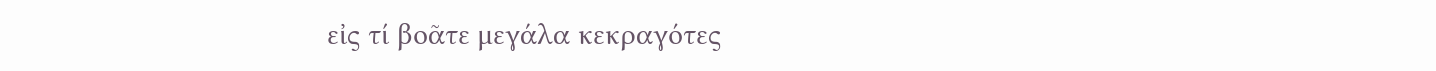εἰς τί βοᾶτε μεγάλα κεκραγότες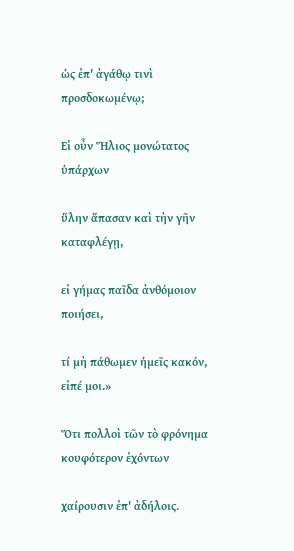ὡς ἐπ' ἀγάθῳ τινὶ προσδοκωμένῳ;

Εἰ οὖν Ἥλιος μονώτατος ὑπάρχων

ὕλην ἅπασαν καὶ τὴν γῆν καταφλέγῃ,

εἰ γήμας παῖδα ἀνθόμοιον ποιήσει,

τί μὴ πάθωμεν ἡμεῖς κακόν, εἰπέ μοι.»

Ὅτι πολλοὶ τῶν τὸ φρόνημα κουφότερον ἐχόντων

χαίρουσιν ἐπ' ἀδήλοις.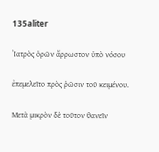135aliter

Ἰατρὸς ὁρῶν ἄρρωστον ὑπὸ νόσου

ἐπεμελεῖτο πρὸς ῥῶσιν τοῦ κειμένου.

Μετὰ μικρὸν δὲ τοῦτον θανεῖν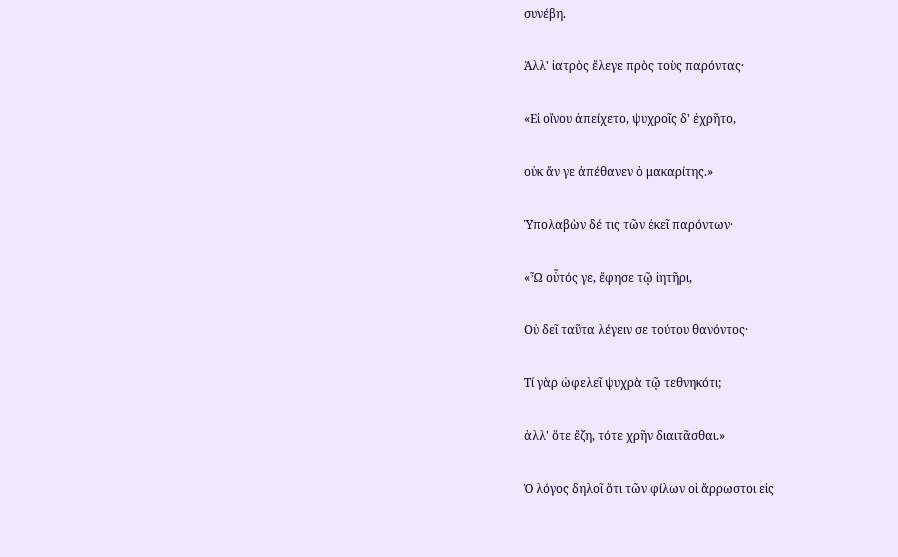συνέβη.

Ἀλλ' ἰατρὸς ἔλεγε πρὸς τοὺς παρόντας·

«Εἰ οἴνου ἀπείχετο, ψυχροῖς δ' ἐχρῆτο,

οὐκ ἄν γε ἀπέθανεν ὁ μακαρίτης.»

Ὑπολαβὼν δέ τις τῶν ἐκεῖ παρόντων·

«Ὦ οὗτός γε, ἔφησε τῷ ἰητῆρι,

Οὐ δεῖ ταῦτα λέγειν σε τούτου θανόντος·

Τί γὰρ ὠφελεῖ ψυχρὰ τῷ τεθνηκότι;

ἀλλ' ὅτε ἔζη, τότε χρῆν διαιτᾶσθαι.»

Ὁ λόγος δηλοῖ ὅτι τῶν φίλων οἱ ἄρρωστοι εἰς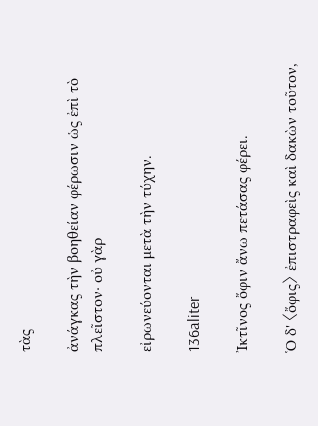τὰς

ἀνάγκας τὴν βοηθείαν φέρωσιν ὡς ἐπὶ τὸ πλεῖστον· οὐ γὰρ

εἰρωνεύονται μετὰ τὴν τύχην.

136aliter

Ἰκτῖνος ὄφιν ἄνω πετάσας φέρει.

Ὁ δ' 〈ὄφις〉 ἐπιστραφεὶς καὶ δακὼν τοῦτον,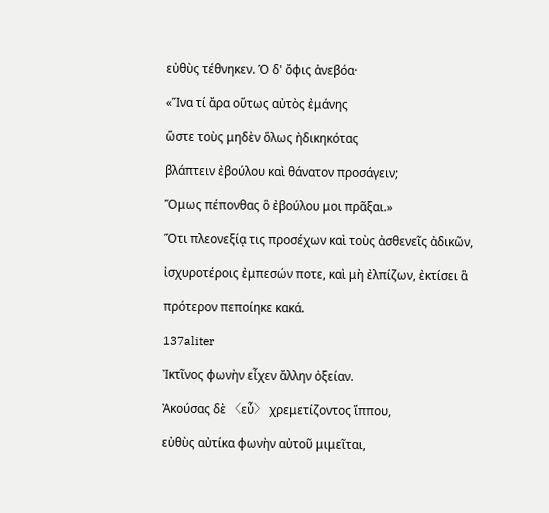εὐθὺς τέθνηκεν. Ὁ δ' ὄφις ἀνεβόα·

«Ἵνα τί ἄρα οὕτως αὐτὸς ἐμάνης

ὥστε τοὺς μηδὲν ὅλως ἠδικηκότας

βλάπτειν ἐβούλου καὶ θάνατον προσάγειν;

Ὅμως πέπονθας ὃ ἐβούλου μοι πρᾶξαι.»

Ὅτι πλεονεξίᾳ τις προσέχων καὶ τοὺς ἀσθενεῖς ἀδικῶν,

ἰσχυροτέροις ἐμπεσών ποτε, καὶ μὴ ἐλπίζων, ἐκτίσει ἃ

πρότερον πεποίηκε κακά.

137aliter

Ἰκτῖνος φωνὴν εἶχεν ἄλλην ὀξείαν.

Ἀκούσας δὲ 〈εὖ〉 χρεμετίζοντος ἵππου,

εὐθὺς αὐτίκα φωνὴν αὐτοῦ μιμεῖται,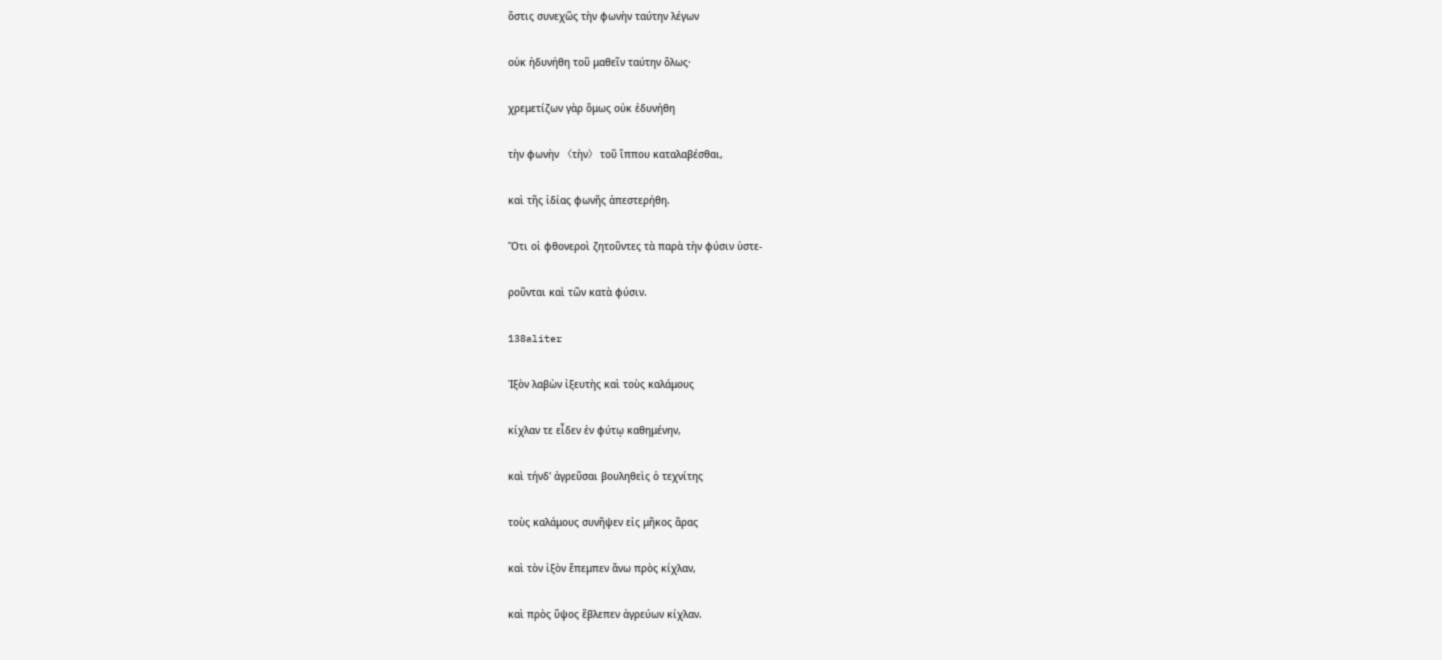ὅστις συνεχῶς τὴν φωνὴν ταύτην λέγων

οὐκ ἠδυνήθη τοῦ μαθεῖν ταύτην ὅλως·

χρεμετίζων γὰρ ὅμως οὐκ ἐδυνήθη

τὴν φωνὴν 〈τὴν〉 τοῦ ἵππου καταλαβέσθαι,

καὶ τῆς ἰδίας φωνῆς ἀπεστερήθη.

Ὅτι οἱ φθονεροὶ ζητοῦντες τὰ παρὰ τὴν φύσιν ὑστε-

ροῦνται καὶ τῶν κατὰ φύσιν.

138aliter

Ἰξὸν λαβὼν ἰξευτὴς καὶ τοὺς καλάμους

κίχλαν τε εἶδεν ἐν φύτῳ καθημένην,

καὶ τήνδ' ἀγρεῦσαι βουληθεὶς ὁ τεχνίτης

τοὺς καλάμους συνῆψεν εἰς μῆκος ἄρας

καὶ τὸν ἰξὸν ἔπεμπεν ἄνω πρὸς κίχλαν,

καὶ πρὸς ὕψος ἔβλεπεν ἀγρεύων κίχλαν.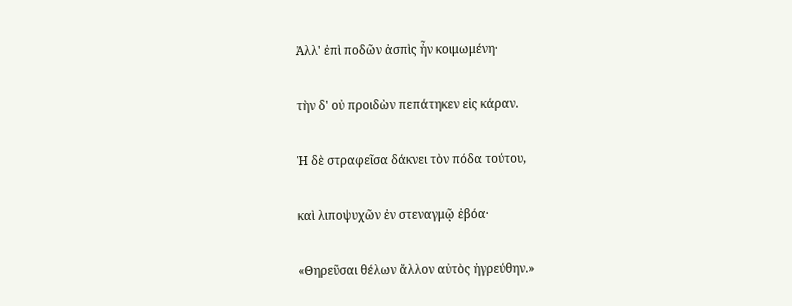Ἀλλ' ἐπὶ ποδῶν ἀσπὶς ἦν κοιμωμένη·

τὴν δ' οὐ προιδὼν πεπάτηκεν εἰς κάραν.

Ἡ δὲ στραφεῖσα δάκνει τὸν πόδα τούτου,

καὶ λιποψυχῶν ἐν στεναγμῷ ἐβόα·

«Θηρεῦσαι θέλων ἄλλον αὐτὸς ἠγρεύθην.»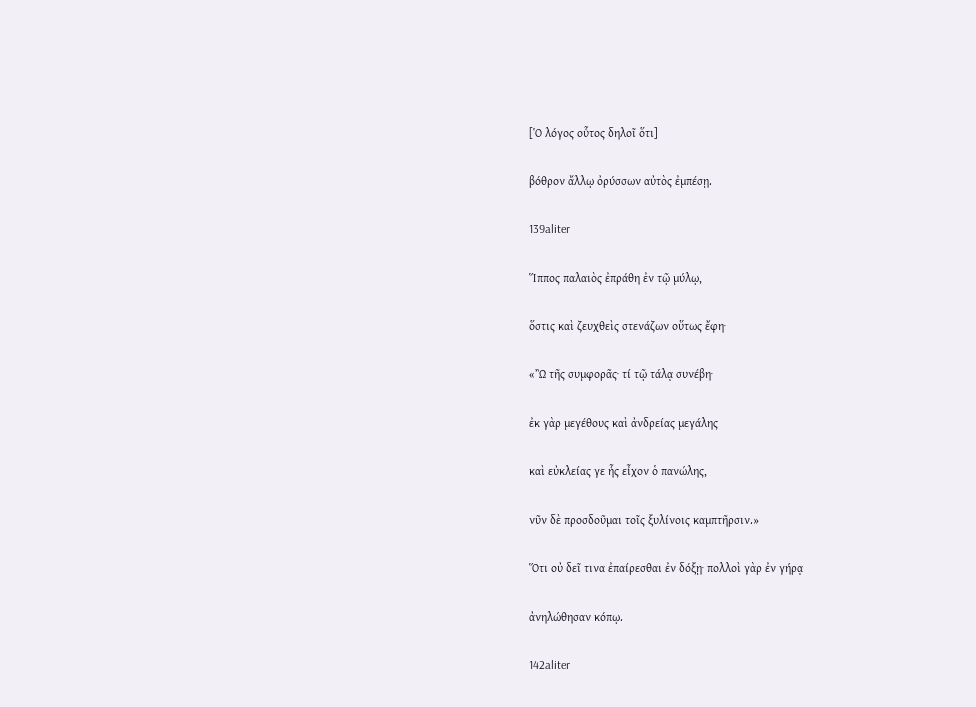[Ὁ λόγος οὗτος δηλοῖ ὅτι]

βόθρον ἄλλῳ ὀρύσσων αὐτὸς ἐμπέσῃ.

139aliter

Ἵππος παλαιὸς ἐπράθη ἐν τῷ μύλῳ,

ὅστις καὶ ζευχθεὶς στενάζων οὕτως ἔφη·

«Ὢ τῆς συμφορᾶς· τί τῷ τάλᾳ συνέβη·

ἐκ γὰρ μεγέθους καὶ ἀνδρείας μεγάλης

καὶ εὐκλείας γε ἧς εἶχον ὁ πανώλης,

νῦν δὲ προσδοῦμαι τοῖς ξυλίνοις καμπτῆρσιν.»

Ὅτι οὐ δεῖ τινα ἐπαίρεσθαι ἐν δόξῃ· πολλοὶ γὰρ ἐν γήρᾳ

ἀνηλώθησαν κόπῳ.

142aliter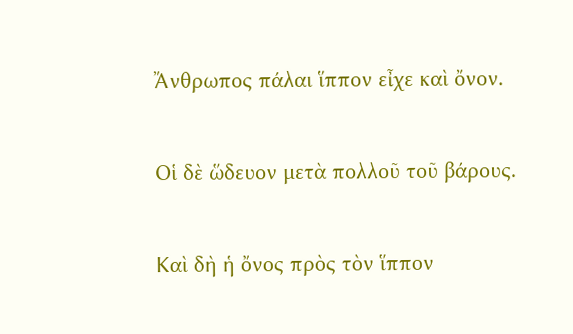Ἄνθρωπος πάλαι ἵππον εἶχε καὶ ὄνον.

Οἱ δὲ ὥδευον μετὰ πολλοῦ τοῦ βάρους.

Καὶ δὴ ἡ ὄνος πρὸς τὸν ἵππον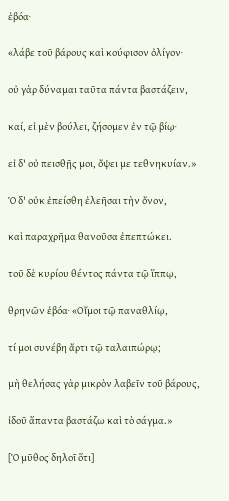ἐβόα·

«λάβε τοῦ βάρους καὶ κούφισον ὀλίγον·

οὐ γὰρ δύναμαι ταῦτα πάντα βαστάζειν,

καί, εἰ μὲν βούλει, ζήσομεν ἐν τῷ βίῳ·

εἰ δ' οὐ πεισθῇς μοι, ὄψει με τεθνηκυίαν.»

Ὁ δ' οὐκ ἐπείσθη ἐλεῆσαι τὴν ὄνον,

καὶ παραχρῆμα θανοῦσα ἐπεπτώκει.

τοῦ δὲ κυρίου θέντος πάντα τῷ ἵππῳ,

θρηνῶν ἐβόα· «Οἴμοι τῷ παναθλίῳ,

τί μοι συνέβη ἄρτι τῷ ταλαιπώρῳ;

μὴ θελήσας γὰρ μικρὸν λαβεῖν τοῦ βάρους,

ἰδοῦ ἅπαντα βαστάζω καὶ τὸ σάγμα.»

[Ὁ μῦθος δηλοῖ ὅτι]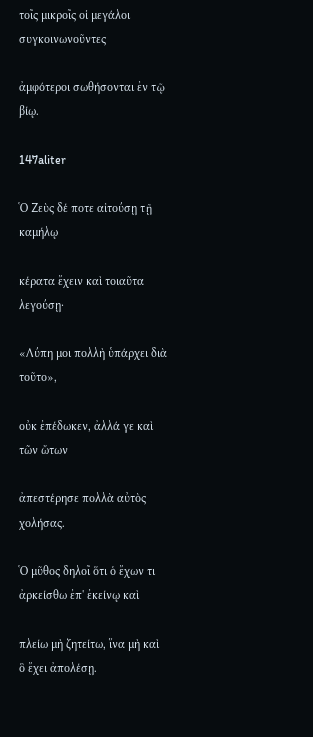τοῖς μικροῖς οἱ μεγάλοι συγκοινωνοῦντες

ἀμφότεροι σωθήσονται ἐν τῷ βίῳ.

147aliter

Ὁ Ζεὺς δέ ποτε αἰτούσῃ τῇ καμήλῳ

κέρατα ἔχειν καὶ τοιαῦτα λεγούσῃ·

«Λύπη μοι πολλὴ ὑπάρχει διὰ τοῦτο»,

οὐκ ἐπέδωκεν, ἀλλά γε καὶ τῶν ὤτων

ἀπεστέρησε πολλὰ αὐτὸς χολήσας.

Ὁ μῦθος δηλοῖ ὅτι ὁ ἔχων τι ἀρκείσθω ἐπ' ἐκείνῳ καὶ

πλείω μὴ ζητείτω, ἵνα μὴ καὶ ὃ ἔχει ἀπολέσῃ.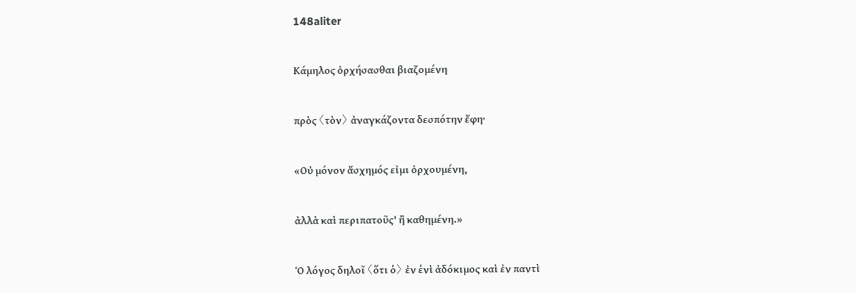148aliter

Κάμηλος ὀρχήσασθαι βιαζομένη

πρὸς 〈τὸν〉 ἀναγκάζοντα δεσπότην ἔφη·

«Οὐ μόνον ἄσχημός εἰμι ὀρχουμένη,

ἀλλὰ καὶ περιπατοῦς' ἢ καθημένη.»

Ὁ λόγος δηλοῖ 〈ὅτι ὁ〉 ἐν ἑνὶ ἀδόκιμος καὶ ἐν παντὶ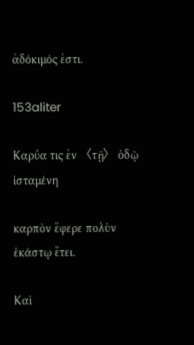ἀδόκιμός ἐστι.

153aliter

Καρύα τις ἐν 〈τῇ〉 ὁδῷ ἱσταμένη

καρπὸν ἔφερε πολὺν ἑκάστῳ ἔτει.

Καὶ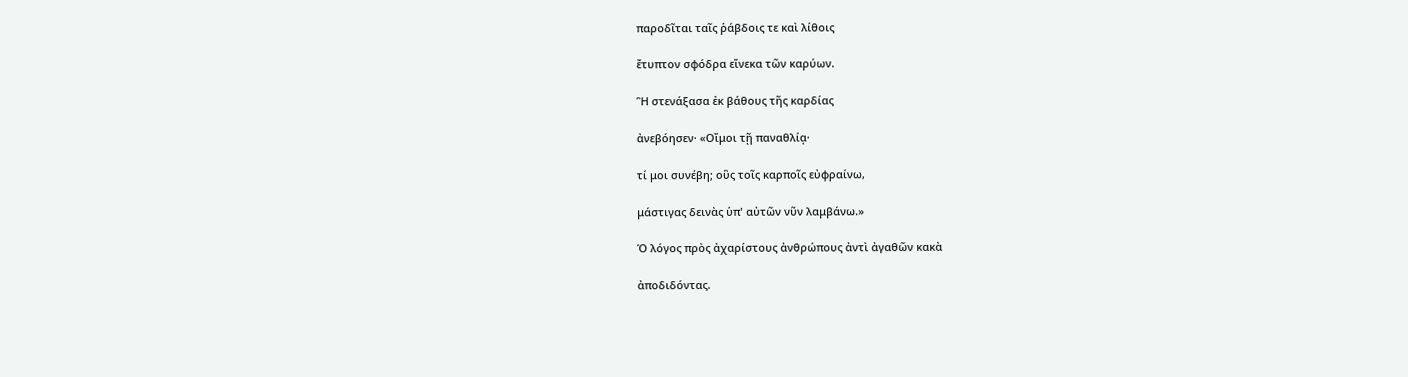παροδῖται ταῖς ῥάβδοις τε καὶ λίθοις

ἔτυπτον σφόδρα εἵνεκα τῶν καρύων.

Ἣ στενάξασα ἐκ βάθους τῆς καρδίας

ἀνεβόησεν· «Οἴμοι τῇ παναθλίᾳ·

τί μοι συνέβη; οὓς τοῖς καρποῖς εὐφραίνω,

μάστιγας δεινὰς ὑπ' αὐτῶν νῦν λαμβάνω.»

Ὁ λόγος πρὸς ἀχαρίστους ἀνθρώπους ἀντὶ ἀγαθῶν κακὰ

ἀποδιδόντας.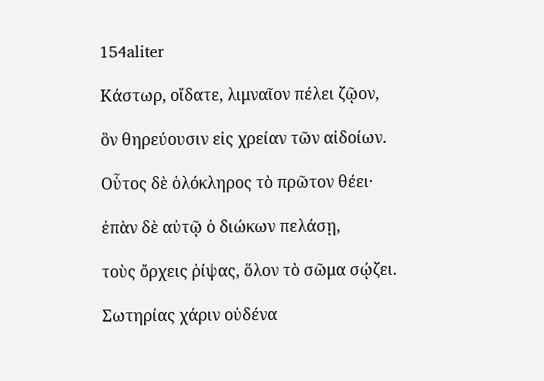154aliter

Κάστωρ, οἴδατε, λιμναῖον πέλει ζῷον,

ὃν θηρεύουσιν εἰς χρείαν τῶν αἰδοίων.

Οὗτος δὲ ὁλόκληρος τὸ πρῶτον θέει·

ἐπὰν δὲ αὐτῷ ὁ διώκων πελάσῃ,

τοὺς ὄρχεις ῥίψας, ὅλον τὸ σῶμα σῴζει.

Σωτηρίας χάριν οὐδένα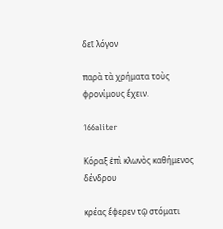δεῖ λόγον

παρὰ τὰ χρήματα τοὺς φρονίμους ἔχειν.

166aliter

Κόραξ ἐπὶ κλωνὸς καθήμενος δένδρου

κρέας ἔφερεν τῷ στόματι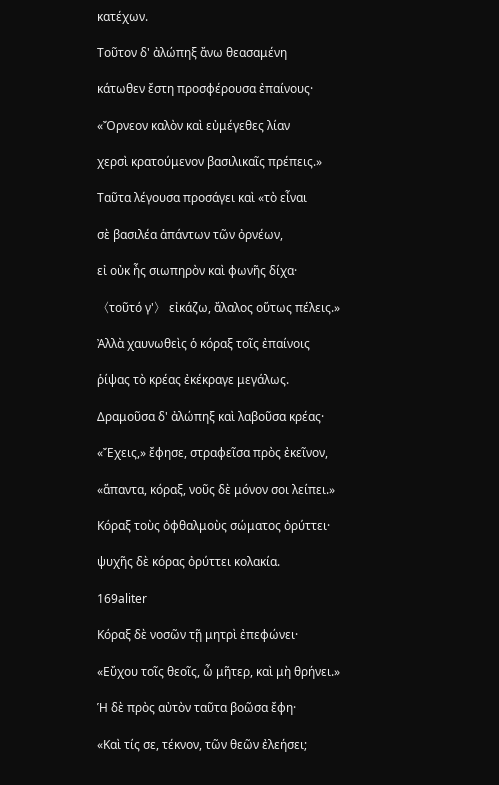κατέχων.

Τοῦτον δ' ἀλώπηξ ἄνω θεασαμένη

κάτωθεν ἔστη προσφέρουσα ἐπαίνους·

«Ὄρνεον καλὸν καὶ εὐμέγεθες λίαν

χερσὶ κρατούμενον βασιλικαῖς πρέπεις.»

Ταῦτα λέγουσα προσάγει καὶ «τὸ εἶναι

σὲ βασιλέα ἁπάντων τῶν ὀρνέων,

εἰ οὐκ ἦς σιωπηρὸν καὶ φωνῆς δίχα·

〈τοῦτό γ'〉 εἰκάζω, ἄλαλος οὕτως πέλεις.»

Ἀλλὰ χαυνωθεὶς ὁ κόραξ τοῖς ἐπαίνοις

ῥίψας τὸ κρέας ἐκέκραγε μεγάλως.

Δραμοῦσα δ' ἀλώπηξ καὶ λαβοῦσα κρέας·

«Ἔχεις,» ἔφησε, στραφεῖσα πρὸς ἐκεῖνον,

«ἅπαντα, κόραξ, νοῦς δὲ μόνον σοι λείπει.»

Κόραξ τοὺς ὀφθαλμοὺς σώματος ὀρύττει·

ψυχῆς δὲ κόρας ὀρύττει κολακία.

169aliter

Κόραξ δὲ νοσῶν τῇ μητρὶ ἐπεφώνει·

«Εὔχου τοῖς θεοῖς, ὦ μῆτερ, καὶ μὴ θρήνει.»

Ἡ δὲ πρὸς αὐτὸν ταῦτα βοῶσα ἔφη·

«Καὶ τίς σε, τέκνον, τῶν θεῶν ἐλεήσει;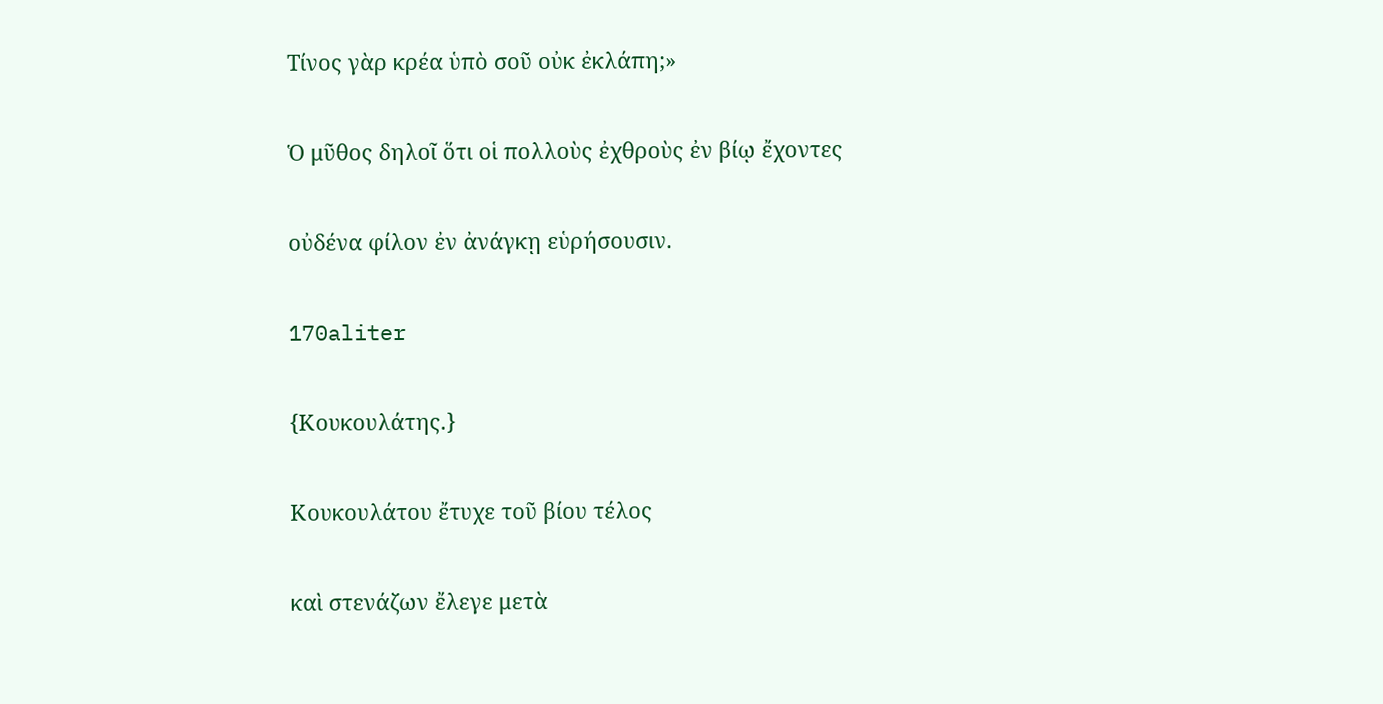Τίνος γὰρ κρέα ὑπὸ σοῦ οὐκ ἐκλάπη;»

Ὁ μῦθος δηλοῖ ὅτι οἱ πολλοὺς ἐχθροὺς ἐν βίῳ ἔχοντες

οὐδένα φίλον ἐν ἀνάγκῃ εὑρήσουσιν.

170aliter

{Κουκουλάτης.}

Κουκουλάτου ἔτυχε τοῦ βίου τέλος

καὶ στενάζων ἔλεγε μετὰ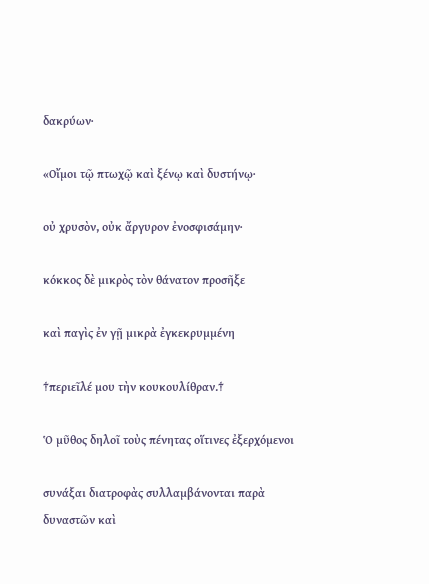δακρύων·

«Οἴμοι τῷ πτωχῷ καὶ ξένῳ καὶ δυστήνῳ·

οὐ χρυσὸν, οὐκ ἄργυρον ἐνοσφισάμην·

κόκκος δὲ μικρὸς τὸν θάνατον προσῆξε

καὶ παγὶς ἐν γῇ μικρὰ ἐγκεκρυμμένη

†περιεῖλέ μου τὴν κουκουλίθραν.†

Ὁ μῦθος δηλοῖ τοὺς πένητας οἵτινες ἐξερχόμενοι

συνάξαι διατροφὰς συλλαμβάνονται παρὰ δυναστῶν καὶ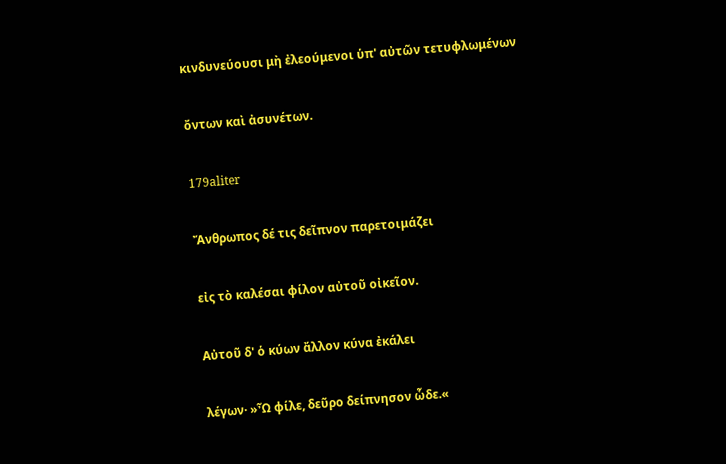κινδυνεύουσι μὴ ἐλεούμενοι ὑπ' αὐτῶν τετυφλωμένων

ὄντων καὶ ἀσυνέτων.

179aliter

Ἄνθρωπος δέ τις δεῖπνον παρετοιμάζει

εἰς τὸ καλέσαι φίλον αὐτοῦ οἰκεῖον.

Αὐτοῦ δ' ὁ κύων ἄλλον κύνα ἐκάλει

λέγων· »Ὦ φίλε, δεῦρο δείπνησον ὧδε.«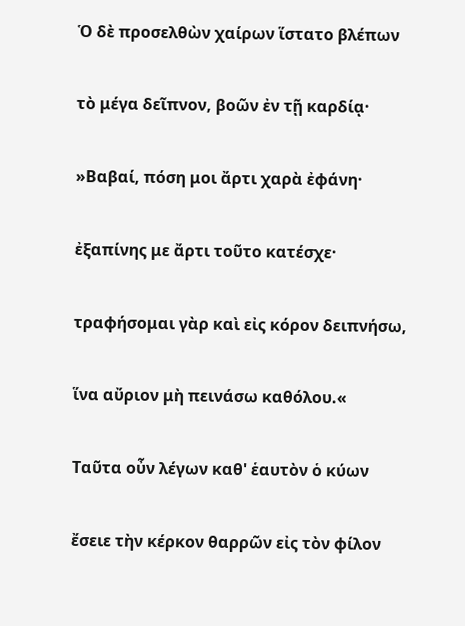Ὁ δὲ προσελθὼν χαίρων ἵστατο βλέπων

τὸ μέγα δεῖπνον, βοῶν ἐν τῇ καρδίᾳ·

»Βαβαί, πόση μοι ἄρτι χαρὰ ἐφάνη·

ἐξαπίνης με ἄρτι τοῦτο κατέσχε·

τραφήσομαι γὰρ καὶ εἰς κόρον δειπνήσω,

ἵνα αὔριον μὴ πεινάσω καθόλου.«

Ταῦτα οὖν λέγων καθ' ἑαυτὸν ὁ κύων

ἔσειε τὴν κέρκον θαρρῶν εἰς τὸν φίλον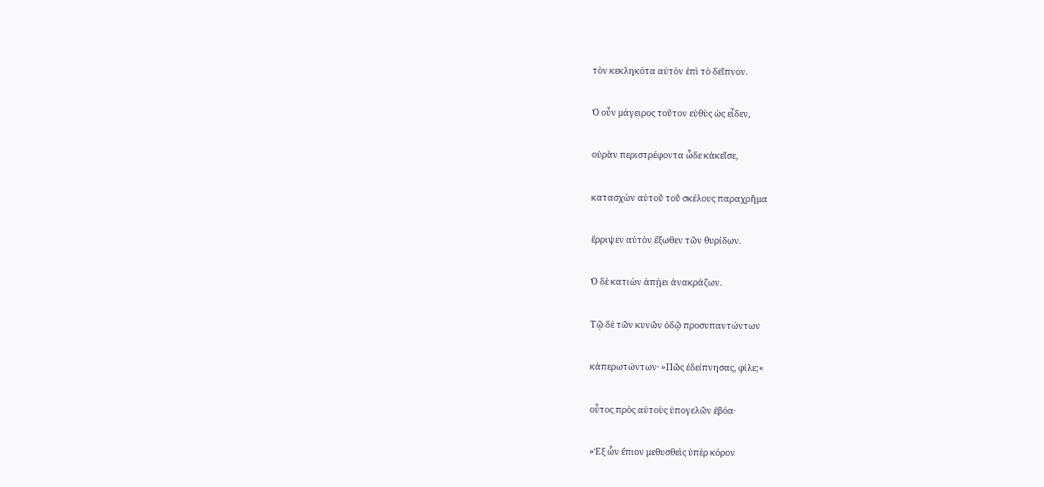τὸν κεκληκότα αὐτὸν ἐπὶ τὸ δεῖπνον.

Ὁ οὖν μάγειρος τοῦτον εὐθὺς ὡς εἶδεν,

οὐρὰν περιστρέφοντα ὧδε κἀκεῖσε,

κατασχὼν αὐτοῦ τοῦ σκέλους παραχρῆμα

ἔρριψεν αὐτὸν ἔξωθεν τῶν θυρίδων.

Ὁ δὲ κατιὼν ἀπῄει ἀνακράζων.

Τῷ δὲ τῶν κυνῶν ὁδῷ προσυπαντώντων

κἀπερωτώντων· »Πῶς ἐδείπνησας, φίλε;«

οὗτος πρὸς αὐτοὺς ὑπογελῶν ἐβόα·

»Ἐξ ὧν ἔπιον μεθυσθεὶς ὑπὲρ κόρον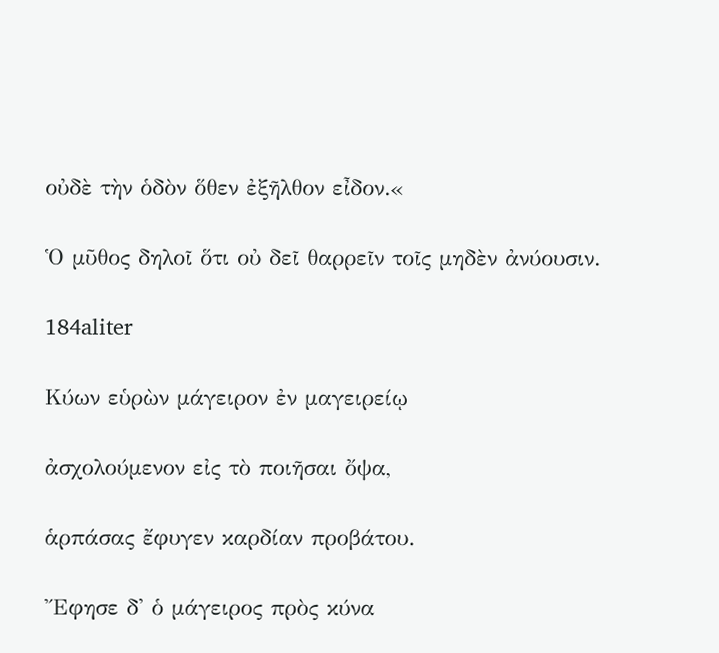οὐδὲ τὴν ὁδὸν ὅθεν ἐξῆλθον εἶδον.«

Ὁ μῦθος δηλοῖ ὅτι οὐ δεῖ θαρρεῖν τοῖς μηδὲν ἀνύουσιν.

184aliter

Κύων εὑρὼν μάγειρον ἐν μαγειρείῳ

ἀσχολούμενον εἰς τὸ ποιῆσαι ὄψα,

ἁρπάσας ἔφυγεν καρδίαν προβάτου.

Ἔφησε δ' ὁ μάγειρος πρὸς κύνα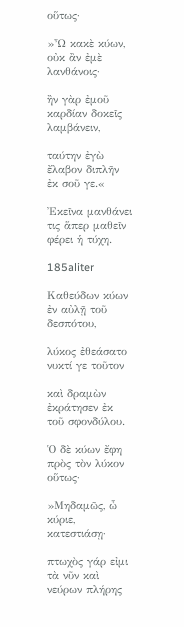οὕτως·

»Ὦ κακὲ κύων, οὐκ ἂν ἐμὲ λανθάνοις·

ἢν γὰρ ἐμοῦ καρδίαν δοκεῖς λαμβάνειν,

ταύτην ἐγὼ ἔλαβον διπλῆν ἐκ σοῦ γε.«

Ἐκεῖνα μανθάνει τις ἅπερ μαθεῖν φέρει ἡ τύχη.

185aliter

Καθεύδων κύων ἐν αὐλῇ τοῦ δεσπότου,

λύκος ἐθεάσατο νυκτί γε τοῦτον

καὶ δραμὼν ἐκράτησεν ἐκ τοῦ σφονδύλου.

Ὁ δὲ κύων ἔφη πρὸς τὸν λύκον οὕτως·

»Μηδαμῶς, ὦ κύριε, κατεστιάσῃ·

πτωχὸς γάρ εἰμι τὰ νῦν καὶ νεύρων πλήρης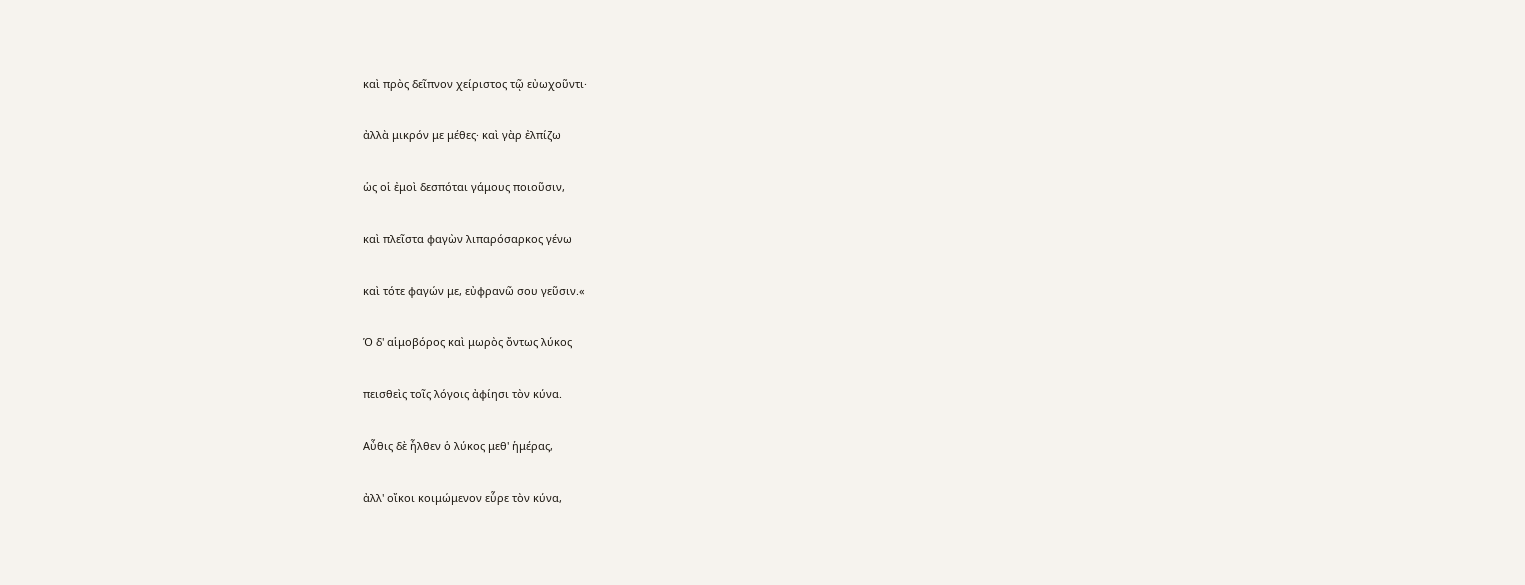καὶ πρὸς δεῖπνον χείριστος τῷ εὐωχοῦντι·

ἀλλὰ μικρόν με μέθες· καὶ γὰρ ἐλπίζω

ὡς οἱ ἐμοὶ δεσπόται γάμους ποιοῦσιν,

καὶ πλεῖστα φαγὼν λιπαρόσαρκος γένω

καὶ τότε φαγών με, εὐφρανῶ σου γεῦσιν.«

Ὁ δ' αἱμοβόρος καὶ μωρὸς ὄντως λύκος

πεισθεὶς τοῖς λόγοις ἀφίησι τὸν κύνα.

Αὖθις δὲ ἦλθεν ὁ λύκος μεθ' ἡμέρας,

ἀλλ' οἴκοι κοιμώμενον εὗρε τὸν κύνα,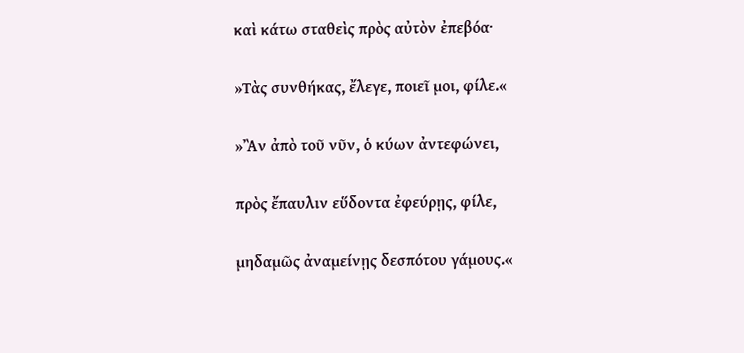καὶ κάτω σταθεὶς πρὸς αὐτὸν ἐπεβόα·

»Τὰς συνθήκας, ἔλεγε, ποιεῖ μοι, φίλε.«

»Ἂν ἀπὸ τοῦ νῦν, ὁ κύων ἀντεφώνει,

πρὸς ἔπαυλιν εὕδοντα ἐφεύρῃς, φίλε,

μηδαμῶς ἀναμείνῃς δεσπότου γάμους.«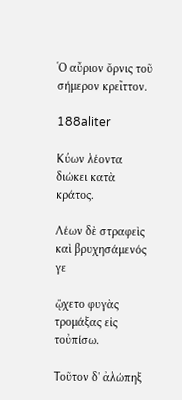Ὁ αὔριον ὄρνις τοῦ σήμερον κρεῖττον.

188aliter

Κύων λέοντα διώκει κατὰ κράτος.

Λέων δὲ στραφεὶς καὶ βρυχησάμενός γε

ᾤχετο φυγὰς τρομάξας εἰς τοὐπίσω.

Τοῦτον δ' ἀλώπηξ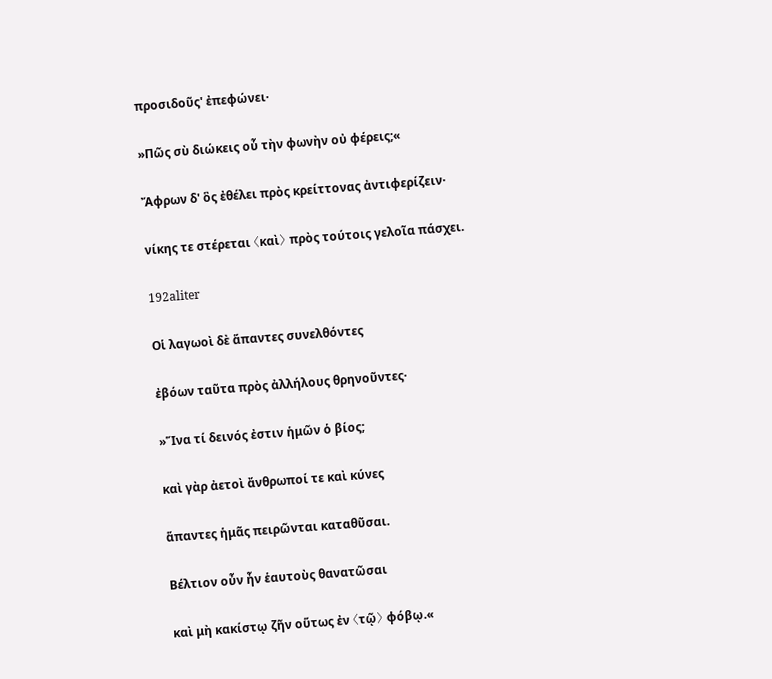προσιδοῦς' ἐπεφώνει·

»Πῶς σὺ διώκεις οὗ τὴν φωνὴν οὐ φέρεις;«

Ἄφρων δ' ὃς ἐθέλει πρὸς κρείττονας ἀντιφερίζειν·

νίκης τε στέρεται 〈καὶ〉 πρὸς τούτοις γελοῖα πάσχει.

192aliter

Οἱ λαγωοὶ δὲ ἅπαντες συνελθόντες

ἐβόων ταῦτα πρὸς ἀλλήλους θρηνοῦντες·

»Ἵνα τί δεινός ἐστιν ἡμῶν ὁ βίος;

καὶ γὰρ ἀετοὶ ἄνθρωποί τε καὶ κύνες

ἅπαντες ἡμᾶς πειρῶνται καταθῦσαι.

Βέλτιον οὖν ἦν ἑαυτοὺς θανατῶσαι

καὶ μὴ κακίστῳ ζῆν οὕτως ἐν 〈τῷ〉 φόβῳ.«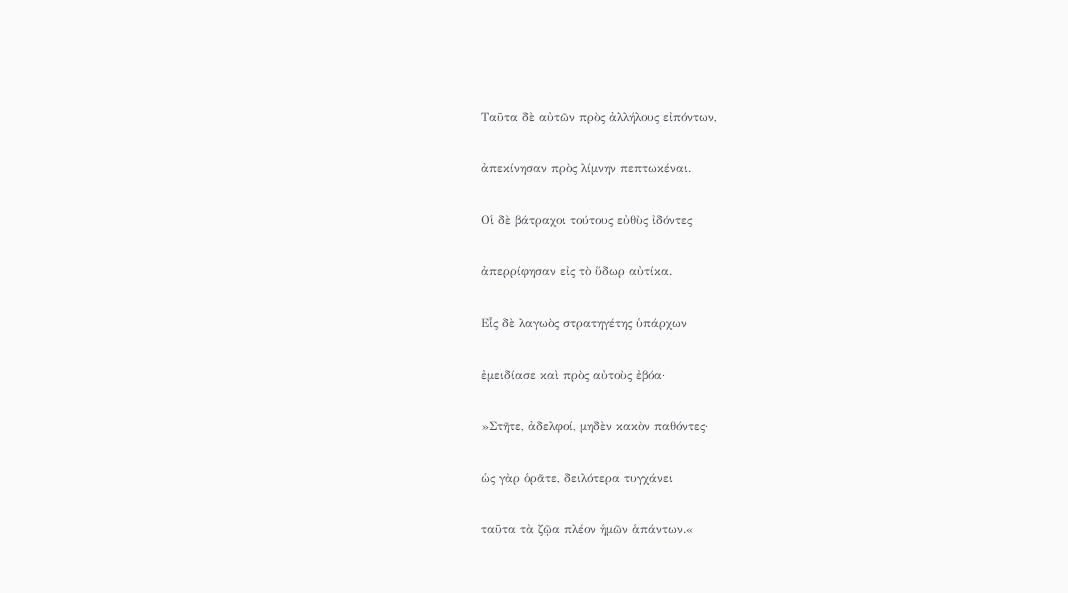Ταῦτα δὲ αὐτῶν πρὸς ἀλλήλους εἰπόντων,

ἀπεκίνησαν πρὸς λίμνην πεπτωκέναι.

Οἱ δὲ βάτραχοι τούτους εὐθὺς ἰδόντες

ἀπερρίφησαν εἰς τὸ ὕδωρ αὐτίκα.

Εἷς δὲ λαγωὸς στρατηγέτης ὑπάρχων

ἐμειδίασε καὶ πρὸς αὐτοὺς ἐβόα·

»Στῆτε, ἀδελφοί, μηδὲν κακὸν παθόντες·

ὡς γὰρ ὁρᾶτε, δειλότερα τυγχάνει

ταῦτα τὰ ζῷα πλέον ἡμῶν ἁπάντων.«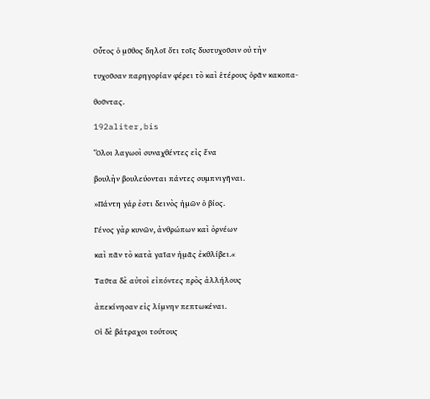Οὗτος ὁ μῦθος δηλοῖ ὅτι τοῖς δυστυχοῦσιν οὐ τὴν

τυχοῦσαν παρηγορίαν φέρει τὸ καὶ ἑτέρους ὁρᾶν κακοπα-

θοῦντας.

192aliter,bis

Ὅλοι λαγωοὶ συναχθέντες εἰς ἕνα

βουλὴν βουλεύονται πάντες συμπνιγῆναι.

»Πάντη γάρ ἐστι δεινὸς ἡμῶν ὁ βίος.

Γένος γὰρ κυνῶν, ἀνθρώπων καὶ ὀρνέων

καὶ πᾶν τὸ κατὰ γαῖαν ἡμᾶς ἐκθλίβει.«

Ταῦτα δὲ αὐτοὶ εἰπόντες πρὸς ἀλλήλους

ἀπεκίνησαν εἰς λίμνην πεπτωκέναι.

Οἱ δὲ βάτραχοι τούτους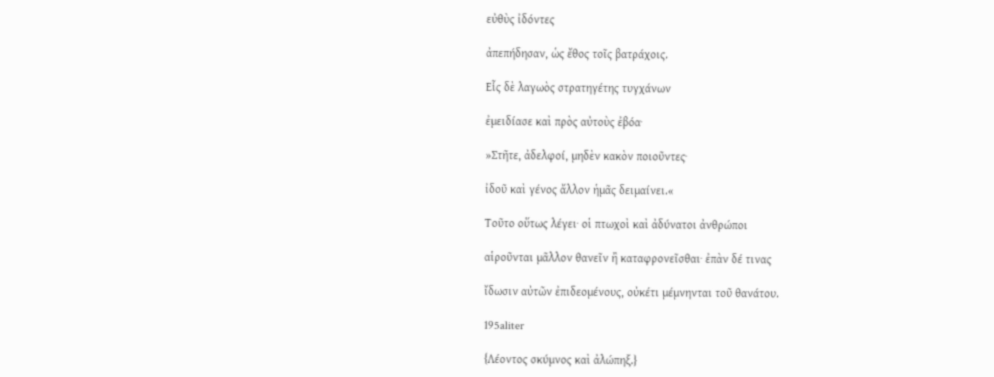εὐθὺς ἰδόντες

ἀπεπήδησαν, ὡς ἔθος τοῖς βατράχοις.

Εἷς δὲ λαγωὸς στρατηγέτης τυγχάνων

ἐμειδίασε καὶ πρὸς αὐτοὺς ἐβόα·

»Στῆτε, ἀδελφοί, μηδὲν κακὸν ποιοῦντες·

ἰδοῦ καὶ γένος ἄλλον ἡμᾶς δειμαίνει.«

Τοῦτο οὕτως λέγει· οἱ πτωχοὶ καὶ ἀδύνατοι ἀνθρώποι

αἱροῦνται μᾶλλον θανεῖν ἢ καταφρονεῖσθαι· ἐπὰν δέ τινας

ἴδωσιν αὐτῶν ἐπιδεομένους, οὐκέτι μέμνηνται τοῦ θανάτου.

195aliter

{Λέοντος σκύμνος καὶ ἀλώπηξ.}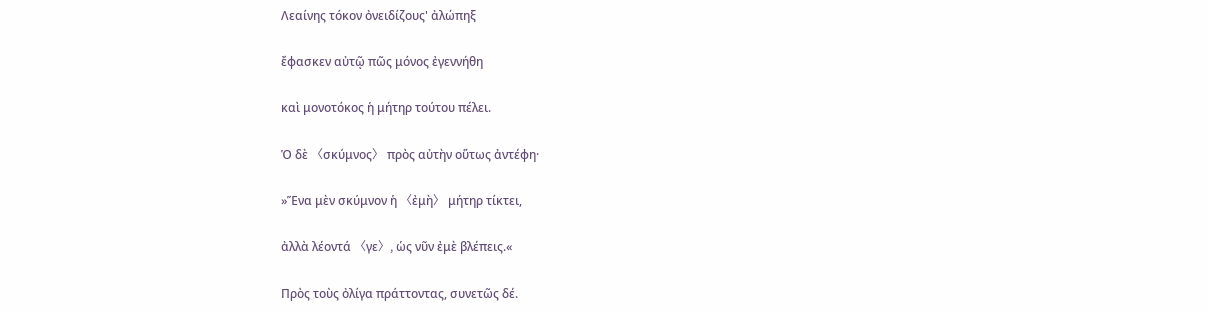Λεαίνης τόκον ὀνειδίζους' ἀλώπηξ

ἔφασκεν αὐτῷ πῶς μόνος ἐγεννήθη

καὶ μονοτόκος ἡ μήτηρ τούτου πέλει.

Ὁ δὲ 〈σκύμνος〉 πρὸς αὐτὴν οὕτως ἀντέφη·

»Ἕνα μὲν σκύμνον ἡ 〈ἐμὴ〉 μήτηρ τίκτει,

ἀλλὰ λέοντά 〈γε〉, ὡς νῦν ἐμὲ βλέπεις.«

Πρὸς τοὺς ὀλίγα πράττοντας, συνετῶς δέ.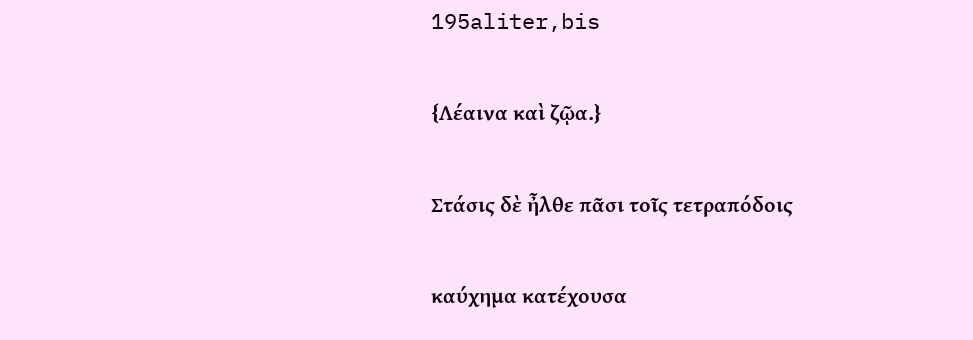195aliter,bis

{Λέαινα καὶ ζῷα.}

Στάσις δὲ ἦλθε πᾶσι τοῖς τετραπόδοις

καύχημα κατέχουσα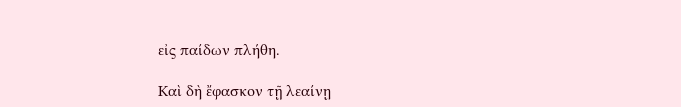εἰς παίδων πλήθη.

Καὶ δὴ ἔφασκον τῇ λεαίνῃ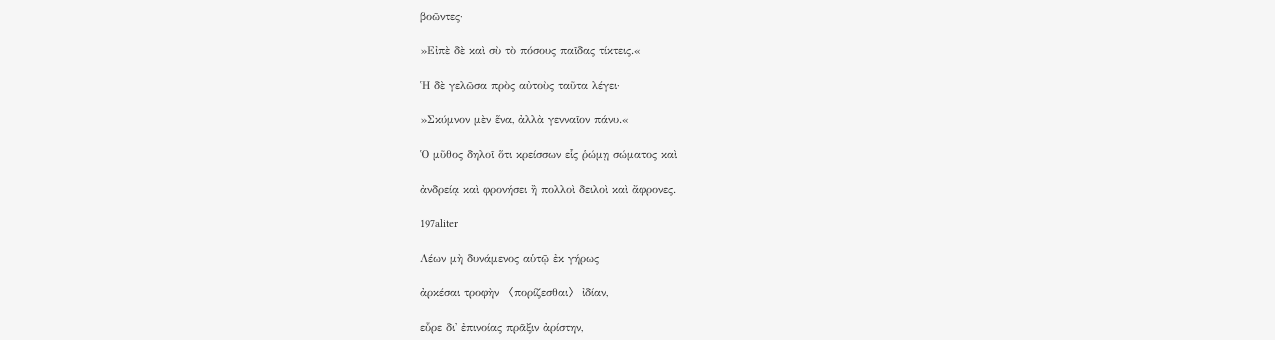βοῶντες·

»Εἰπὲ δὲ καὶ σὺ τὸ πόσους παῖδας τίκτεις.«

Ἡ δὲ γελῶσα πρὸς αὐτοὺς ταῦτα λέγει·

»Σκύμνον μὲν ἕνα, ἀλλὰ γενναῖον πάνυ.«

Ὁ μῦθος δηλοῖ ὅτι κρείσσων εἷς ῥώμῃ σώματος καὶ

ἀνδρείᾳ καὶ φρονήσει ἢ πολλοὶ δειλοὶ καὶ ἄφρονες.

197aliter

Λέων μὴ δυνάμενος αὑτῷ ἐκ γήρως

ἀρκέσαι τροφὴν 〈πορίζεσθαι〉 ἰδίαν,

εὗρε δι' ἐπινοίας πρᾶξιν ἀρίστην,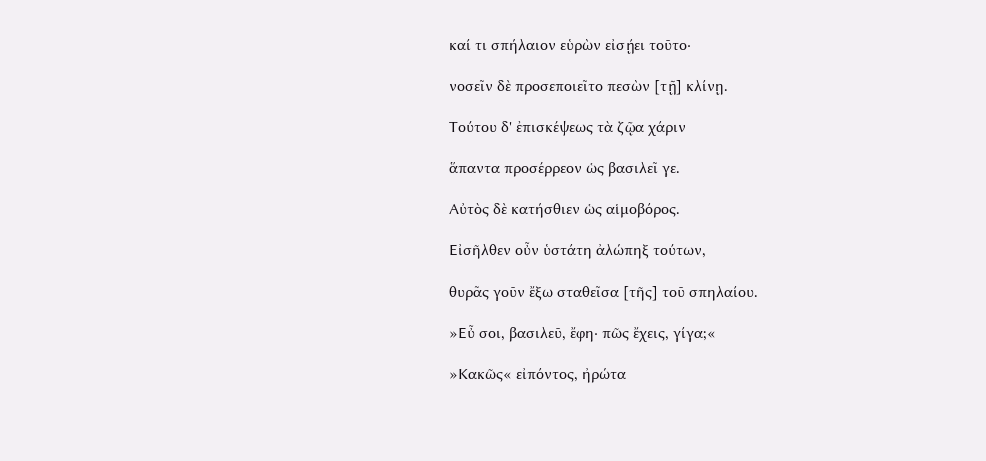καί τι σπήλαιον εὑρὼν εἰσῄει τοῦτο·

νοσεῖν δὲ προσεποιεῖτο πεσὼν [τῇ] κλίνῃ.

Τούτου δ' ἐπισκέψεως τὰ ζῷα χάριν

ἅπαντα προσέρρεον ὡς βασιλεῖ γε.

Αὐτὸς δὲ κατήσθιεν ὡς αἱμοβόρος.

Εἰσῆλθεν οὖν ὑστάτη ἀλώπηξ τούτων,

θυρᾶς γοῦν ἔξω σταθεῖσα [τῆς] τοῦ σπηλαίου.

»Εὖ σοι, βασιλεῦ, ἔφη· πῶς ἔχεις, γίγα;«

»Κακῶς« εἰπόντος, ἠρώτα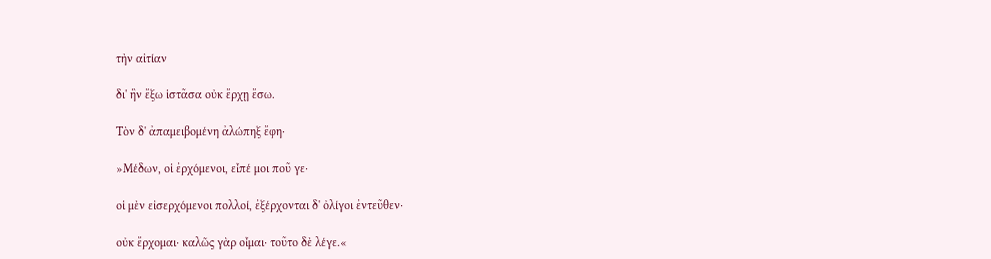τὴν αἰτίαν

δι' ἣν ἔξω ἱστᾶσα οὐκ ἔρχῃ ἔσω.

Τὸν δ' ἀπαμειβομένη ἀλώπηξ ἔφη·

»Μέδων, οἱ ἐρχόμενοι, εἶπέ μοι ποῦ γε·

οἱ μὲν εἰσερχόμενοι πολλοί, ἐξέρχονται δ' ὀλίγοι ἐντεῦθεν·

οὐκ ἔρχομαι· καλῶς γὰρ οἶμαι· τοῦτο δὲ λέγε.«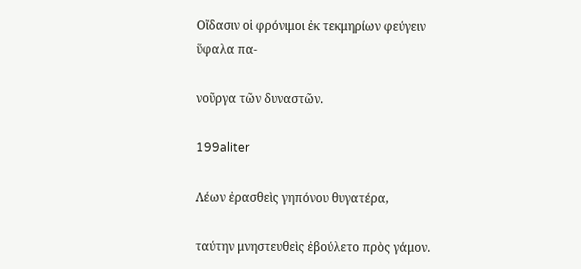Οἴδασιν οἱ φρόνιμοι ἐκ τεκμηρίων φεύγειν ὕφαλα πα-

νοῦργα τῶν δυναστῶν.

199aliter

Λέων ἐρασθεὶς γηπόνου θυγατέρα,

ταύτην μνηστευθεὶς ἐβούλετο πρὸς γάμον.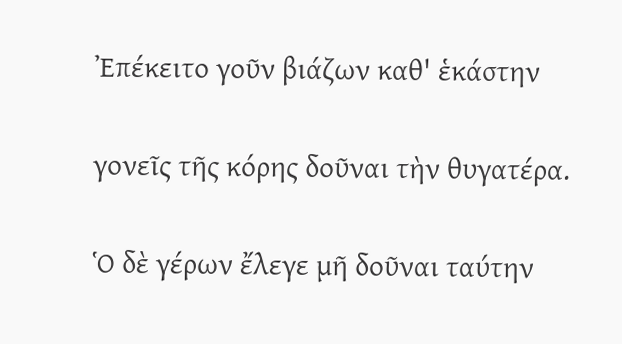Ἐπέκειτο γοῦν βιάζων καθ' ἑκάστην

γονεῖς τῆς κόρης δοῦναι τὴν θυγατέρα.

Ὁ δὲ γέρων ἔλεγε μῆ δοῦναι ταύτην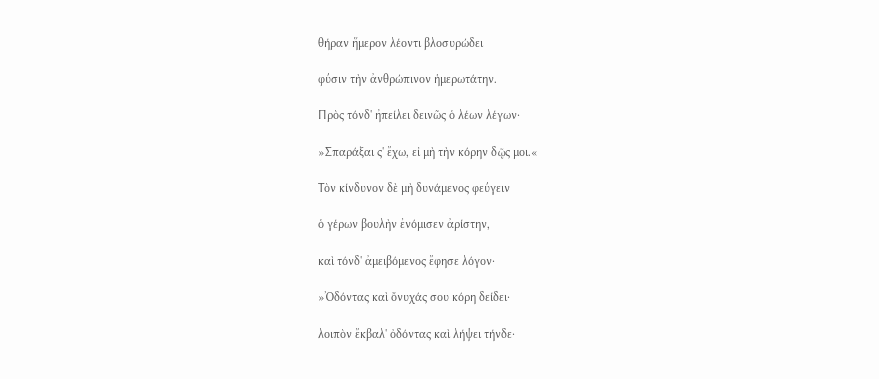θήραν ἥμερον λέοντι βλοσυρώδει

φύσιν τὴν ἀνθρώπινον ἡμερωτάτην.

Πρὸς τόνδ' ἠπείλει δεινῶς ὁ λέων λέγων·

»Σπαράξαι ς' ἔχω, εἰ μὴ τὴν κόρην δῷς μοι.«

Τὸν κίνδυνον δὲ μὴ δυνάμενος φεύγειν

ὁ γέρων βουλὴν ἐνόμισεν ἀρίστην,

καὶ τόνδ' ἀμειβόμενος ἔφησε λόγον·

»Ὀδόντας καὶ ὄνυχάς σου κόρη δείδει·

λοιπὸν ἔκβαλ' ὀδόντας καὶ λήψει τήνδε·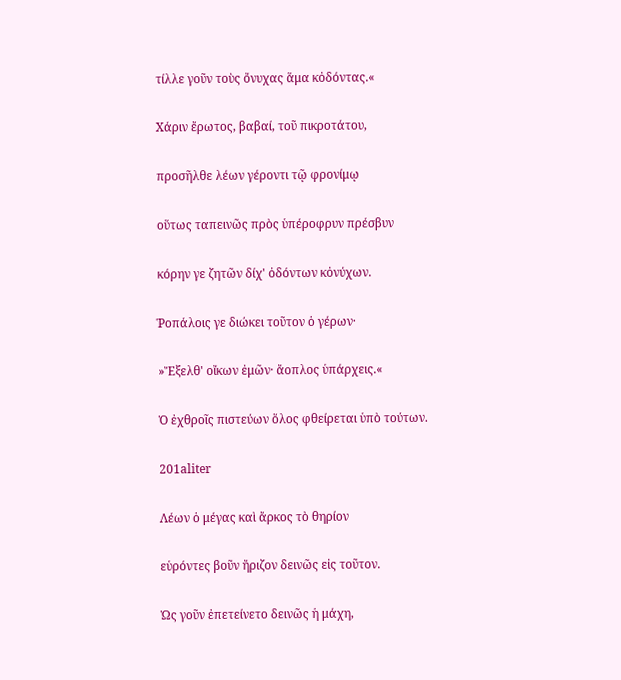τίλλε γοῦν τοὺς ὄνυχας ἅμα κὀδόντας.«

Χάριν ἔρωτος, βαβαί, τοῦ πικροτάτου,

προσῆλθε λέων γέροντι τῷ φρονίμῳ

οὕτως ταπεινῶς πρὸς ὑπέροφρυν πρέσβυν

κόρην γε ζητῶν δίχ' ὀδόντων κὀνύχων.

Ῥοπάλοις γε διώκει τοῦτον ὁ γέρων·

»Ἔξελθ' οἴκων ἐμῶν· ἄοπλος ὑπάρχεις.«

Ὁ ἐχθροῖς πιστεύων ὅλος φθείρεται ὑπὸ τούτων.

201aliter

Λέων ὁ μέγας καὶ ἄρκος τὸ θηρίον

εὑρόντες βοῦν ἤριζον δεινῶς εἰς τοῦτον.

Ὡς γοῦν ἐπετείνετο δεινῶς ἡ μάχη,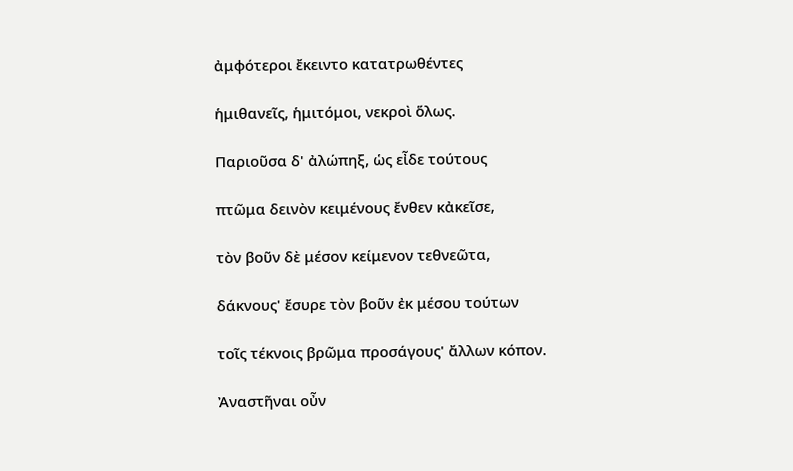ἀμφότεροι ἔκειντο κατατρωθέντες

ἡμιθανεῖς, ἡμιτόμοι, νεκροὶ ὅλως.

Παριοῦσα δ' ἀλώπηξ, ὡς εἶδε τούτους

πτῶμα δεινὸν κειμένους ἔνθεν κἀκεῖσε,

τὸν βοῦν δὲ μέσον κείμενον τεθνεῶτα,

δάκνους' ἔσυρε τὸν βοῦν ἐκ μέσου τούτων

τοῖς τέκνοις βρῶμα προσάγους' ἄλλων κόπον.

Ἀναστῆναι οὖν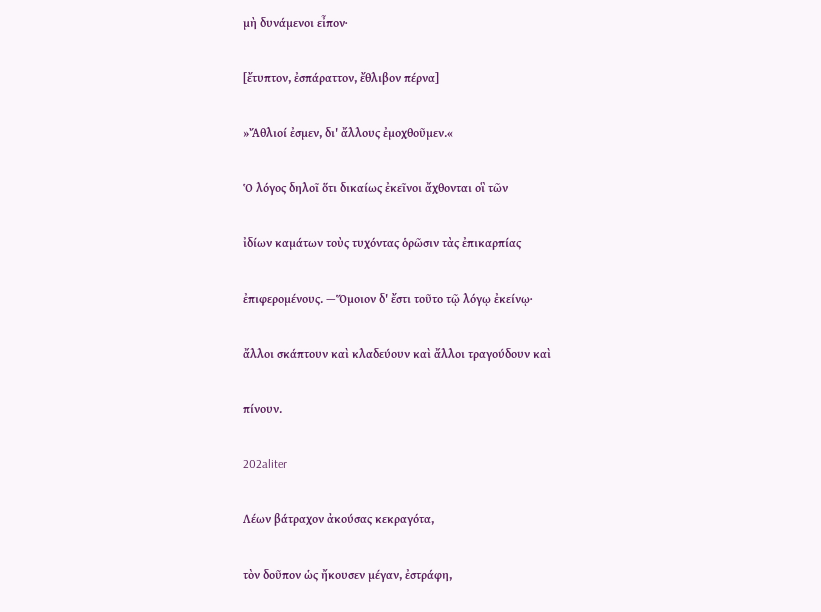μὴ δυνάμενοι εἶπον·

[ἔτυπτον, ἐσπάραττον, ἔθλιβον πέρνα]

»Ἄθλιοί ἐσμεν, δι' ἄλλους ἐμοχθοῦμεν.«

Ὁ λόγος δηλοῖ ὅτι δικαίως ἐκεῖνοι ἄχθονται οἳ τῶν

ἰδίων καμάτων τοὺς τυχόντας ὁρῶσιν τὰς ἐπικαρπίας

ἐπιφερομένους. —Ὅμοιον δ' ἔστι τοῦτο τῷ λόγῳ ἐκείνῳ·

ἄλλοι σκάπτουν καὶ κλαδεύουν καὶ ἄλλοι τραγούδουν καὶ

πίνουν.

202aliter

Λέων βάτραχον ἀκούσας κεκραγότα,

τὸν δοῦπον ὡς ἤκουσεν μέγαν, ἐστράφη,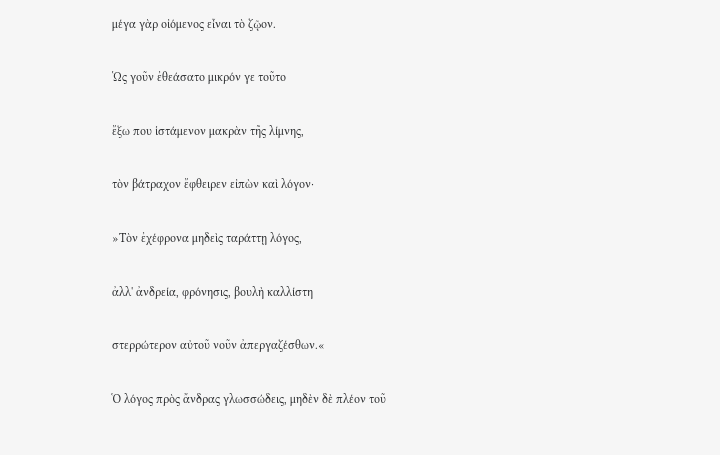μέγα γὰρ οἰόμενος εἶναι τὸ ζῷον.

Ὡς γοῦν ἐθεάσατο μικρόν γε τοῦτο

ἔξω που ἱστάμενον μακρὰν τῆς λίμνης,

τὸν βάτραχον ἔφθειρεν εἰπὼν καὶ λόγον·

»Τὸν ἐχέφρονα μηδεὶς ταράττῃ λόγος,

ἀλλ' ἀνδρεία, φρόνησις, βουλὴ καλλίστη

στερρώτερον αὐτοῦ νοῦν ἀπεργαζέσθων.«

Ὁ λόγος πρὸς ἄνδρας γλωσσώδεις, μηδὲν δὲ πλέον τοῦ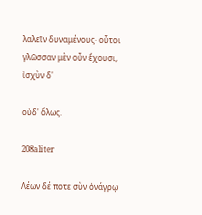λαλεῖν δυναμένους· οὗτοι γλῶσσαν μὲν οὖν ἔχουσι, ἰσχὺν δ'

οὐδ' ὅλως.

208aliter

Λέων δέ ποτε σὺν ὀνάγρῳ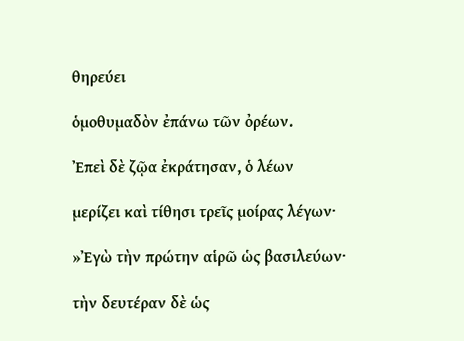θηρεύει

ὁμοθυμαδὸν ἐπάνω τῶν ὀρέων.

Ἐπεὶ δὲ ζῷα ἐκράτησαν, ὁ λέων

μερίζει καὶ τίθησι τρεῖς μοίρας λέγων·

»Ἐγὼ τὴν πρώτην αἱρῶ ὡς βασιλεύων·

τὴν δευτέραν δὲ ὡς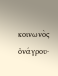κοινωνὸς ὀνάγρου·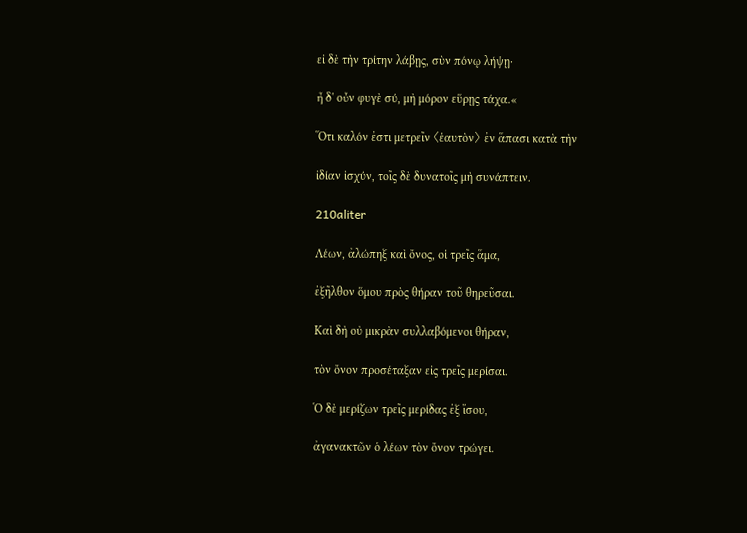εἰ δὲ τὴν τρίτην λάβῃς, σὺν πόνῳ λήψῃ·

ἦ δ' οὖν φυγὲ σύ, μὴ μόρον εὕρῃς τάχα.«

Ὅτι καλόν ἐστι μετρεῖν 〈ἑαυτὸν〉 ἐν ἅπασι κατὰ τὴν

ἰδίαν ἰσχύν, τοῖς δὲ δυνατοῖς μὴ συνάπτειν.

210aliter

Λέων, ἀλώπηξ καὶ ὄνος, οἱ τρεῖς ἅμα,

ἐξῆλθον ὅμου πρὸς θήραν τοῦ θηρεῦσαι.

Καὶ δὴ οὐ μικρὰν συλλαβόμενοι θήραν,

τὸν ὄνον προσέταξαν εἰς τρεῖς μερίσαι.

Ὁ δὲ μερίζων τρεῖς μερίδας ἐξ ἴσου,

ἀγανακτῶν ὁ λέων τὸν ὄνον τρώγει.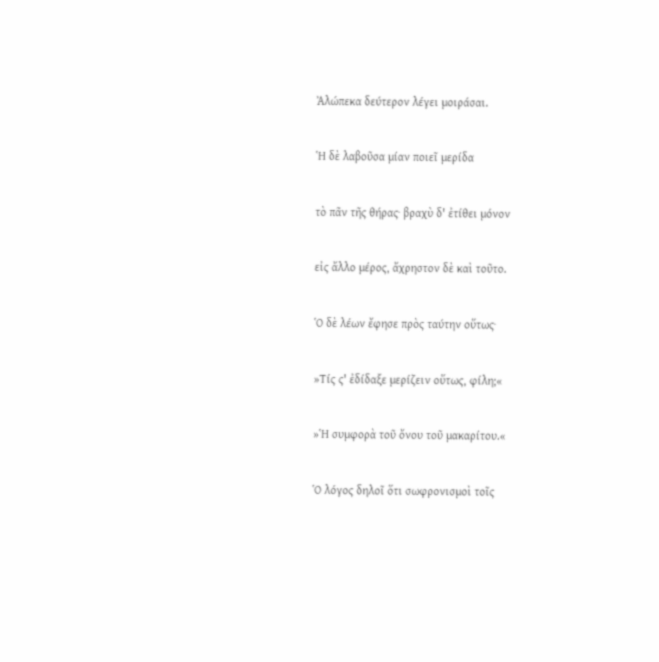Ἀλώπεκα δεύτερον λέγει μοιράσαι.

Ἡ δὲ λαβοῦσα μίαν ποιεῖ μερίδα

τὸ πᾶν τῆς θήρας· βραχὺ δ' ἐτίθει μόνον

εἰς ἄλλο μέρος, ἄχρηστον δὲ καὶ τοῦτο.

Ὁ δὲ λέων ἔφησε πρὸς ταύτην οὕτως·

»Τίς ς' ἐδίδαξε μερίζειν οὕτως, φίλη;«

»Ἡ συμφορὰ τοῦ ὄνου τοῦ μακαρίτου.«

Ὁ λόγος δηλοῖ ὅτι σωφρονισμοὶ τοῖς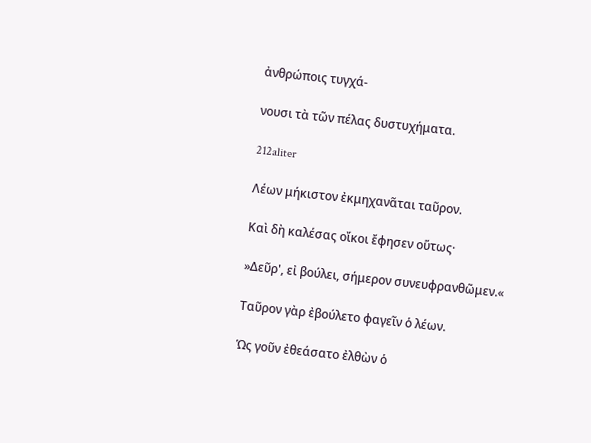ἀνθρώποις τυγχά-

νουσι τὰ τῶν πέλας δυστυχήματα.

212aliter

Λέων μήκιστον ἐκμηχανᾶται ταῦρον.

Καὶ δὴ καλέσας οἴκοι ἔφησεν οὕτως·

»Δεῦρ', εἰ βούλει, σήμερον συνευφρανθῶμεν.«

Ταῦρον γὰρ ἐβούλετο φαγεῖν ὁ λέων.

Ὡς γοῦν ἐθεάσατο ἐλθὼν ὁ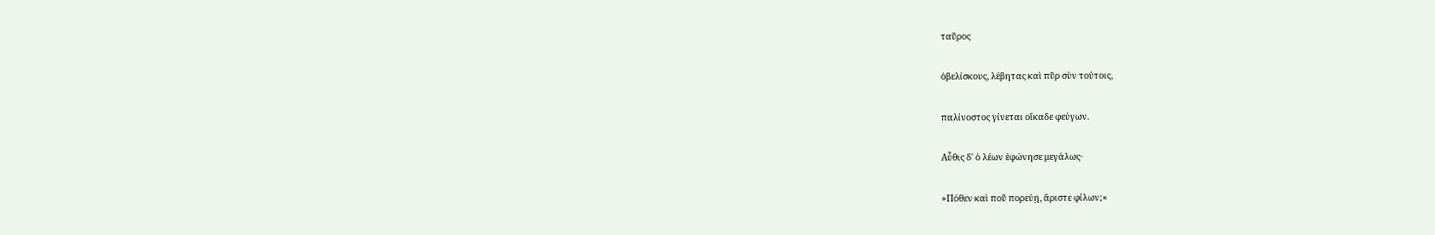ταῦρος

ὀβελίσκους, λέβητας καὶ πῦρ σὺν τούτοις,

παλίνοστος γίνεται οἴκαδε φεύγων.

Αὖθις δ' ὁ λέων ἐφώνησε μεγάλως·

»Πόθεν καὶ ποῦ πορεύῃ, ἄριστε φίλων;«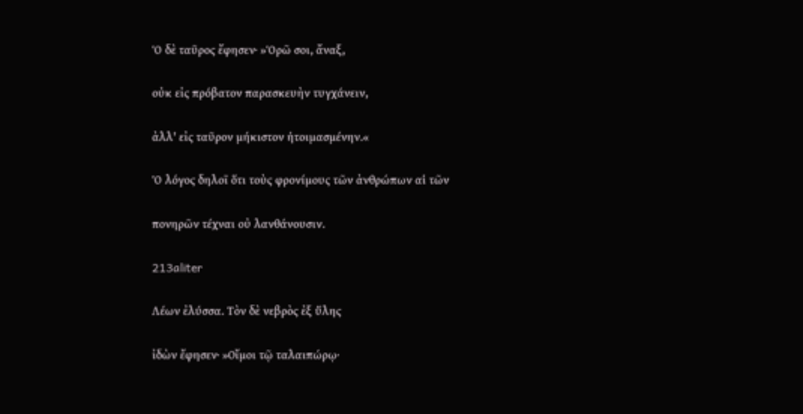Ὁ δὲ ταῦρος ἔφησεν· »Ὁρῶ σοι, ἄναξ,

οὐκ εἰς πρόβατον παρασκευὴν τυγχάνειν,

ἀλλ' εἰς ταῦρον μήκιστον ἡτοιμασμένην.«

Ὁ λόγος δηλοῖ ὅτι τοὺς φρονίμους τῶν ἀνθρώπων αἱ τῶν

πονηρῶν τέχναι οὐ λανθάνουσιν.

213aliter

Λέων ἐλύσσα. Τὸν δὲ νεβρὸς ἐξ ὕλης

ἰδὼν ἔφησεν· »Οἴμοι τῷ ταλαιπώρῳ·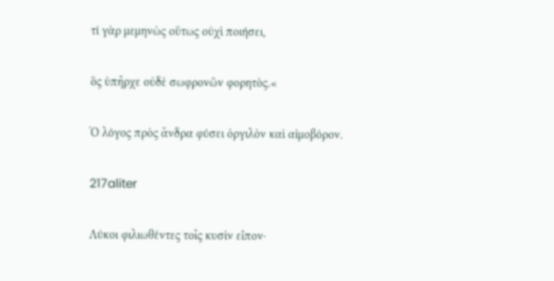τί γὰρ μεμηνὼς οὕτως οὐχὶ ποιήσει,

ὃς ὑπῆρχε οὐδὲ σωφρονῶν φορητὸς.«

Ὁ λόγος πρὸς ἄνδρα φύσει ὀργιλὸν καὶ αἱμοβόρον.

217aliter

Λύκοι φιλιωθέντες τοῖς κυσὶν εἶπον·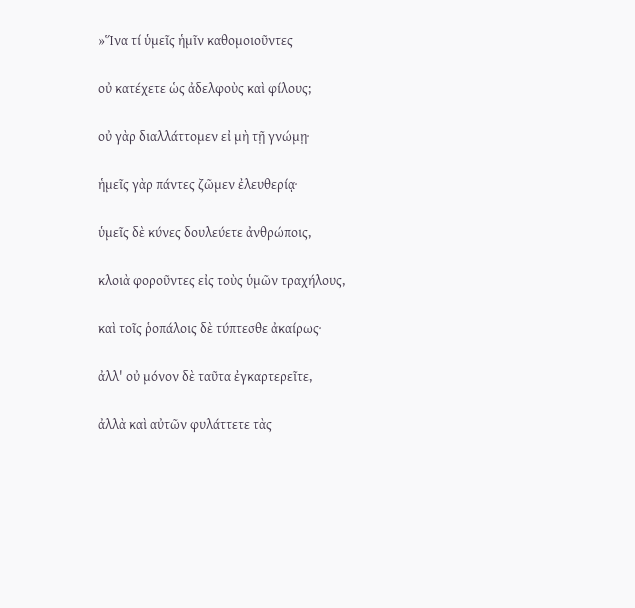»Ἵνα τί ὑμεῖς ἡμῖν καθομοιοῦντες

οὐ κατέχετε ὡς ἀδελφοὺς καὶ φίλους;

οὐ γὰρ διαλλάττομεν εἰ μὴ τῇ γνώμῃ·

ἡμεῖς γὰρ πάντες ζῶμεν ἐλευθερίᾳ·

ὑμεῖς δὲ κύνες δουλεύετε ἀνθρώποις,

κλοιὰ φοροῦντες εἰς τοὺς ὑμῶν τραχήλους,

καὶ τοῖς ῥοπάλοις δὲ τύπτεσθε ἀκαίρως·

ἀλλ' οὐ μόνον δὲ ταῦτα ἐγκαρτερεῖτε,

ἀλλὰ καὶ αὐτῶν φυλάττετε τὰς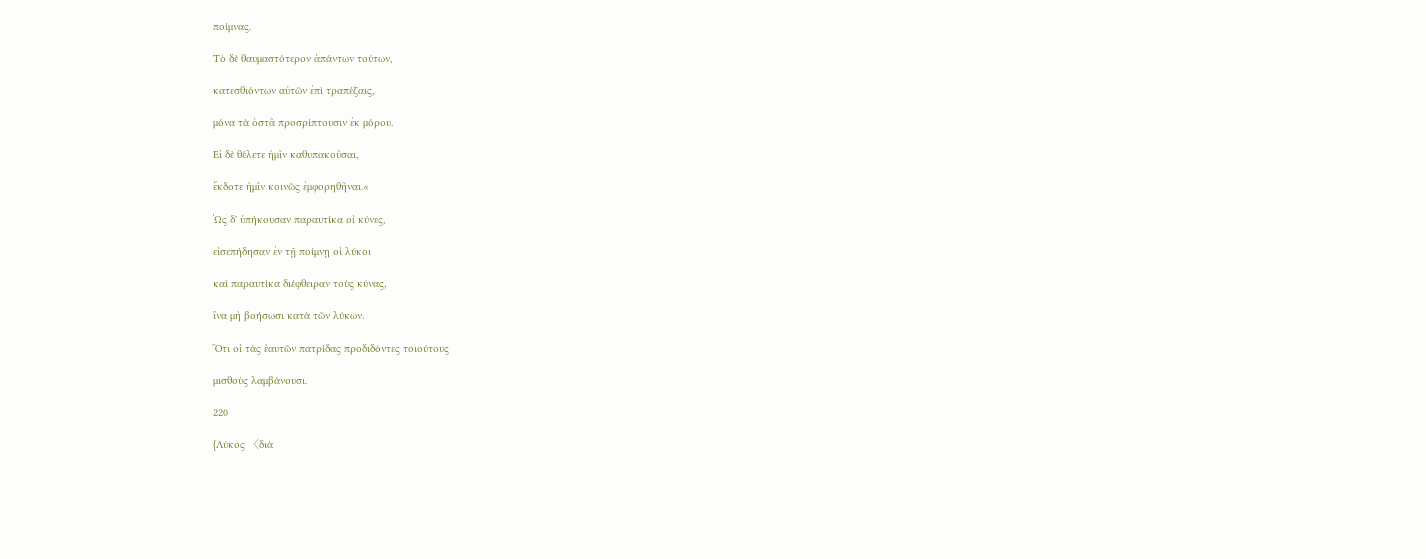ποίμνας.

Τὸ δὲ θαυμαστότερον ἁπάντων τούτων,

κατεσθιόντων αὐτῶν ἐπὶ τραπέζαις,

μόνα τὰ ὀστᾶ προσρίπτουσιν ἐκ μόρου.

Εἰ δὲ θέλετε ἡμῖν καθυπακοῦσαι,

ἔκδοτε ἡμῖν κοινῶς ἐμφορηθῆναι.«

Ὡς δ' ὑπήκουσαν παραυτίκα οἱ κύνες,

εἰσεπήδησαν ἐν τῇ ποίμνῃ οἱ λύκοι

καὶ παραυτίκα διέφθειραν τοὺς κύνας,

ἵνα μὴ βοήσωσι κατὰ τῶν λύκων.

Ὅτι οἱ τὰς ἑαυτῶν πατρίδας προδιδόντες τοιούτους

μισθοὺς λαμβάνουσι.

220

{Λύκος 〈διὰ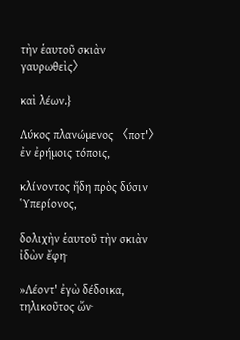τὴν ἑαυτοῦ σκιὰν γαυρωθεὶς〉

καὶ λέων.}

Λύκος πλανώμενος 〈ποτ'〉 ἐν ἐρήμοις τόποις,

κλίνοντος ἤδη πρὸς δύσιν Ὑπερίονος,

δολιχὴν ἑαυτοῦ τὴν σκιὰν ἰδὼν ἔφη·

»Λέοντ' ἐγὼ δέδοικα, τηλικοῦτος ὤν·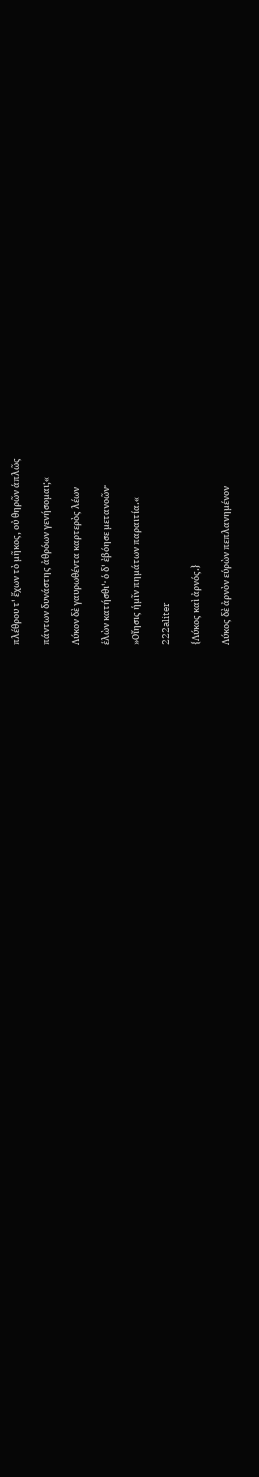πλέθρου τ' ἔχων τὸ μῆκος, οὐ θηρῶν ἁπλῶς

πάντων δυνάστης ἀθρόων γενήσομαι;«

Λύκον δὲ γαυρωθέντα καρτερὸς λέων

ἑλὼν κατήσθι'· ὁ δ' ἐβόησε μετανοῶν·

»Οἴησις ἡμῖν πημάτων παραιτία.«

222aliter

{Λύκος καὶ ἀρνός.}

Λύκος δὲ ἀρνὸν εὑρὼν πεπλανημένον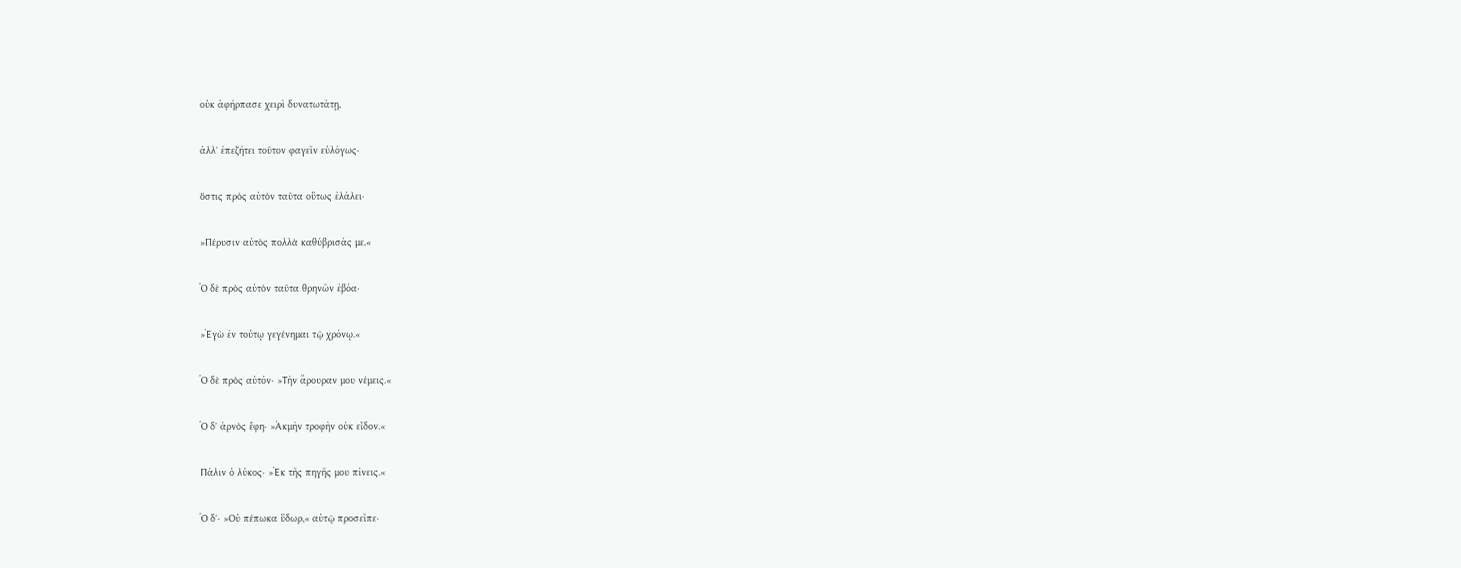οὐκ ἀφήρπασε χειρὶ δυνατωτάτῃ,

ἀλλ' ἐπεζήτει τοῦτον φαγεῖν εὐλόγως·

ὅστις πρὸς αὐτὸν ταῦτα οὕτως ἐλάλει·

»Πέρυσιν αὐτὸς πολλὰ καθύβρισάς με.«

Ὁ δὲ πρὸς αὐτὸν ταῦτα θρηνῶν ἐβόα·

»Ἐγὼ ἐν τούτῳ γεγένημαι τῷ χρόνῳ.«

Ὁ δὲ πρὸς αὐτόν· »Τὴν ἄρουραν μου νέμεις.«

Ὁ δ' ἀρνὸς ἔφη· »Ἀκμὴν τροφὴν οὐκ εἶδον.«

Πάλιν ὁ λύκος· »Ἐκ τῆς πηγῆς μου πίνεις.«

Ὁ δ'· »Οὐ πέπωκα ὕδωρ,« αὐτῷ προσεῖπε·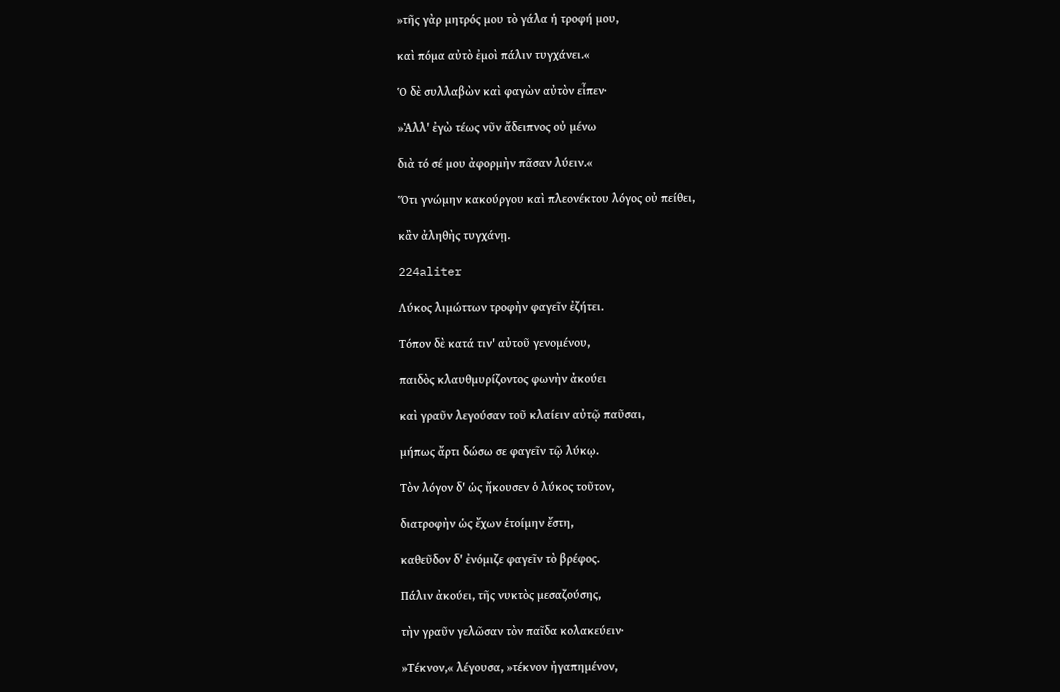»τῆς γὰρ μητρός μου τὸ γάλα ἡ τροφή μου,

καὶ πόμα αὐτὸ ἐμοὶ πάλιν τυγχάνει.«

Ὁ δὲ συλλαβὼν καὶ φαγὼν αὐτὸν εἶπεν·

»Ἀλλ' ἐγὼ τέως νῦν ἄδειπνος οὐ μένω

διὰ τό σέ μου ἀφορμὴν πᾶσαν λύειν.«

Ὅτι γνώμην κακούργου καὶ πλεονέκτου λόγος οὐ πείθει,

κἂν ἀληθὴς τυγχάνῃ.

224aliter

Λύκος λιμώττων τροφὴν φαγεῖν ἐζήτει.

Τόπον δὲ κατά τιν' αὐτοῦ γενομένου,

παιδὸς κλαυθμυρίζοντος φωνὴν ἀκούει

καὶ γραῦν λεγούσαν τοῦ κλαίειν αὐτῷ παῦσαι,

μήπως ἄρτι δώσω σε φαγεῖν τῷ λύκῳ.

Τὸν λόγον δ' ὡς ἤκουσεν ὁ λύκος τοῦτον,

διατροφὴν ὡς ἔχων ἑτοίμην ἔστη,

καθεῦδον δ' ἐνόμιζε φαγεῖν τὸ βρέφος.

Πάλιν ἀκούει, τῆς νυκτὸς μεσαζούσης,

τὴν γραῦν γελῶσαν τὸν παῖδα κολακεύειν·

»Τέκνον,« λέγουσα, »τέκνον ἠγαπημένον,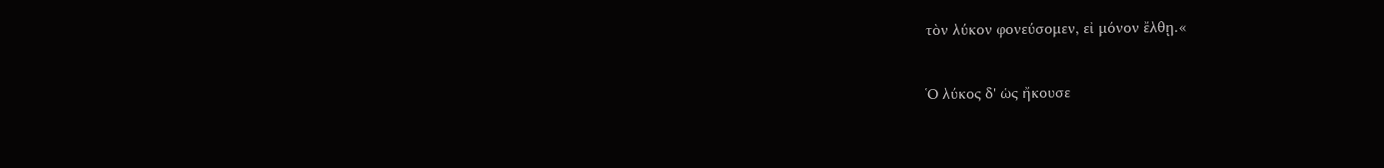τὸν λύκον φονεύσομεν, εἰ μόνον ἔλθῃ.«

Ὁ λύκος δ' ὡς ἤκουσε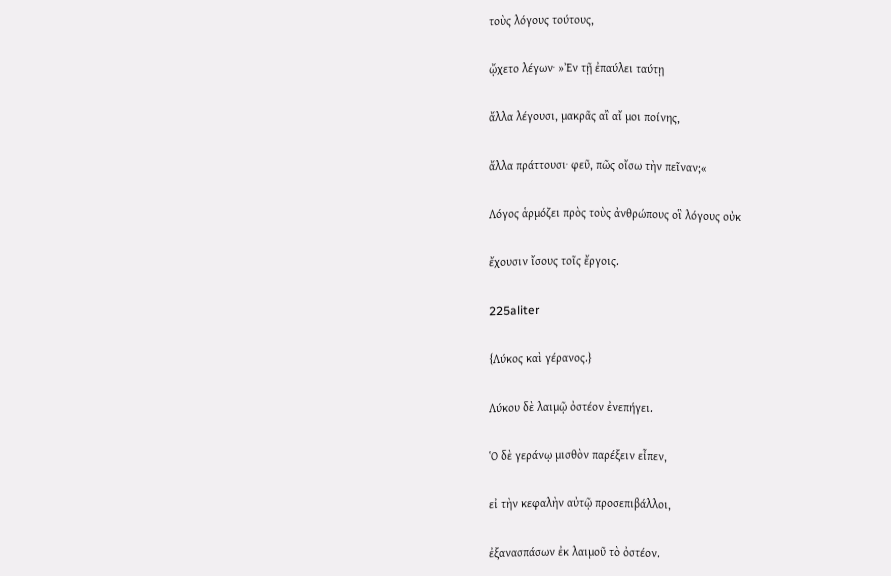τοὺς λόγους τούτους,

ᾤχετο λέγων· »Ἐν τῇ ἐπαύλει ταύτῃ

ἄλλα λέγουσι, μακρᾶς αἲ αἴ μοι ποίνης,

ἄλλα πράττουσι· φεῦ, πῶς οἴσω τὴν πεῖναν;«

Λόγος ἁρμόζει πρὸς τοὺς ἀνθρώπους οἳ λόγους οὐκ

ἔχουσιν ἴσους τοῖς ἔργοις.

225aliter

{Λύκος καὶ γέρανος.}

Λύκου δὲ λαιμῷ ὀστέον ἐνεπήγει.

Ὁ δὲ γεράνῳ μισθὸν παρέξειν εἶπεν,

εἰ τὴν κεφαλὴν αὐτῷ προσεπιβάλλοι,

ἐξανασπάσων ἐκ λαιμοῦ τὸ ὀστέον.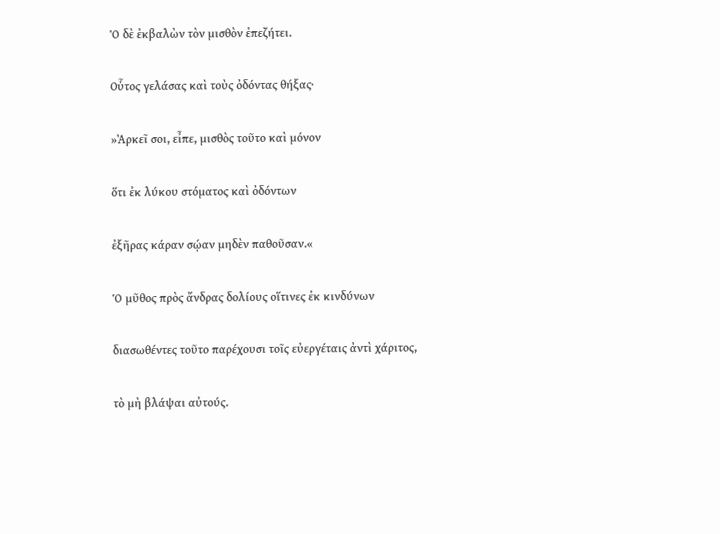Ὁ δὲ ἐκβαλὼν τὸν μισθὸν ἐπεζήτει.

Οὗτος γελάσας καὶ τοὺς ὀδόντας θήξας·

»Ἀρκεῖ σοι, εἶπε, μισθὸς τοῦτο καὶ μόνον

ὅτι ἐκ λύκου στόματος καὶ ὀδόντων

ἐξῆρας κάραν σῴαν μηδὲν παθοῦσαν.«

Ὁ μῦθος πρὸς ἄνδρας δολίους οἵτινες ἐκ κινδύνων

διασωθέντες τοῦτο παρέχουσι τοῖς εὐεργέταις ἀντὶ χάριτος,

τὸ μὴ βλάψαι αὐτούς.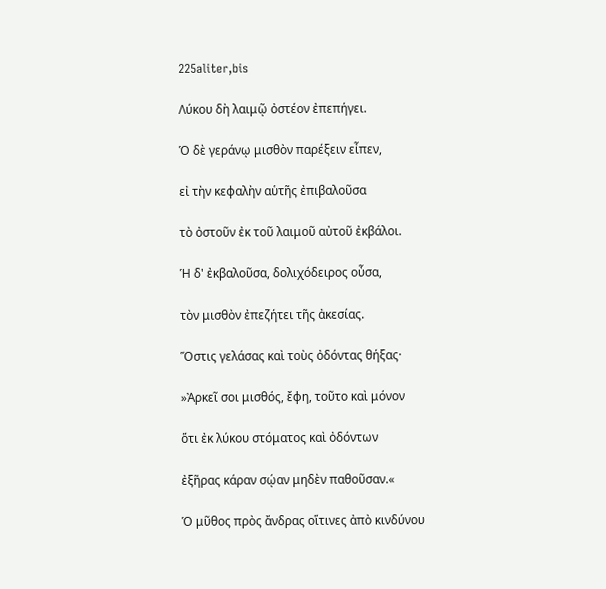225aliter,bis

Λύκου δὴ λαιμῷ ὀστέον ἐπεπήγει.

Ὁ δὲ γεράνῳ μισθὸν παρέξειν εἶπεν,

εἰ τὴν κεφαλὴν αὑτῆς ἐπιβαλοῦσα

τὸ ὀστοῦν ἐκ τοῦ λαιμοῦ αὐτοῦ ἐκβάλοι.

Ἡ δ' ἐκβαλοῦσα, δολιχόδειρος οὖσα,

τὸν μισθὸν ἐπεζήτει τῆς ἀκεσίας.

Ὅστις γελάσας καὶ τοὺς ὀδόντας θήξας·

»Ἀρκεῖ σοι μισθός, ἔφη, τοῦτο καὶ μόνον

ὅτι ἐκ λύκου στόματος καὶ ὀδόντων

ἐξῆρας κάραν σῴαν μηδὲν παθοῦσαν.«

Ὁ μῦθος πρὸς ἄνδρας οἵτινες ἀπὸ κινδύνου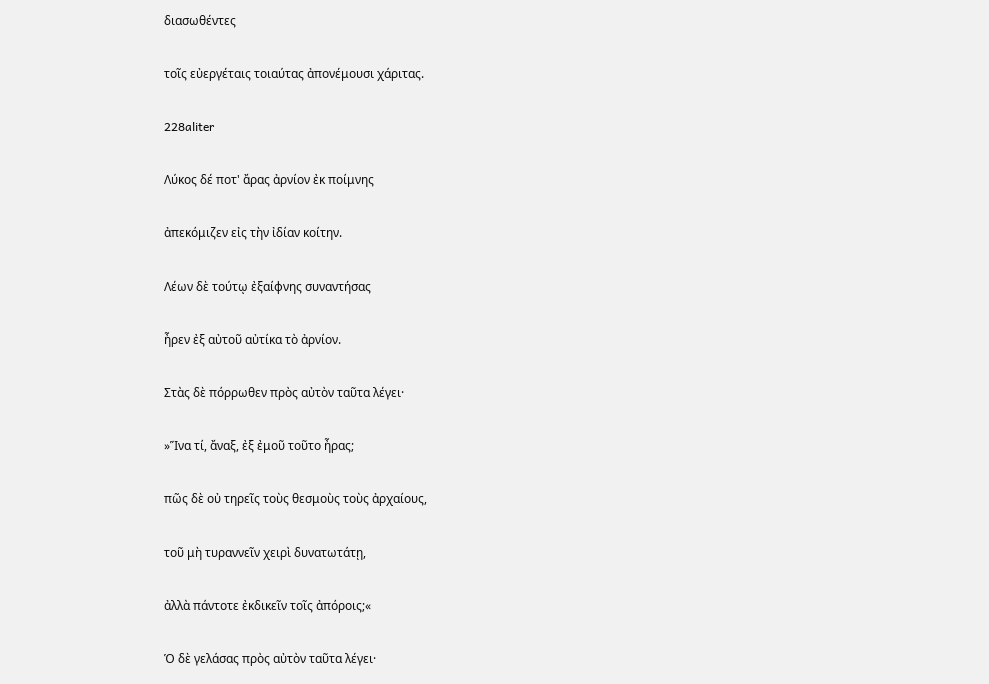διασωθέντες

τοῖς εὐεργέταις τοιαύτας ἀπονέμουσι χάριτας.

228aliter

Λύκος δέ ποτ' ἄρας ἀρνίον ἐκ ποίμνης

ἀπεκόμιζεν εἰς τὴν ἰδίαν κοίτην.

Λέων δὲ τούτῳ ἐξαίφνης συναντήσας

ἦρεν ἐξ αὐτοῦ αὐτίκα τὸ ἀρνίον.

Στὰς δὲ πόρρωθεν πρὸς αὐτὸν ταῦτα λέγει·

»Ἵνα τί, ἄναξ, ἐξ ἐμοῦ τοῦτο ἦρας;

πῶς δὲ οὐ τηρεῖς τοὺς θεσμοὺς τοὺς ἀρχαίους,

τοῦ μὴ τυραννεῖν χειρὶ δυνατωτάτῃ,

ἀλλὰ πάντοτε ἐκδικεῖν τοῖς ἀπόροις;«

Ὁ δὲ γελάσας πρὸς αὐτὸν ταῦτα λέγει·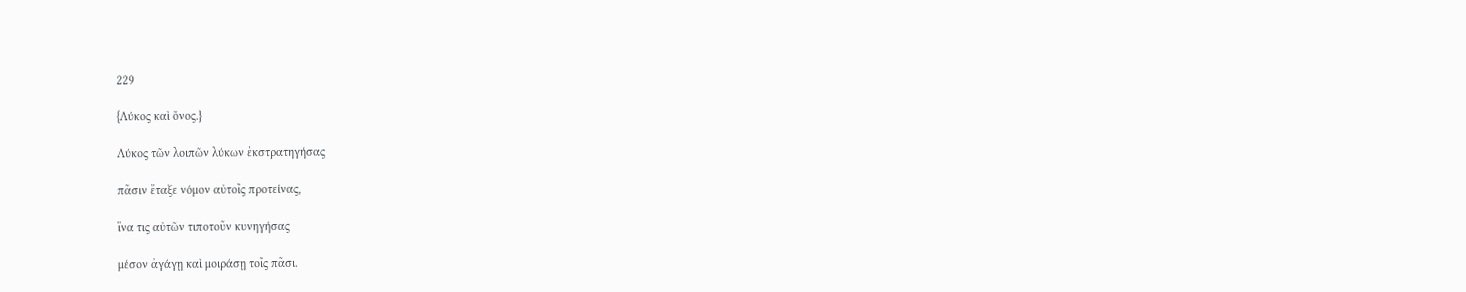229

{Λύκος καὶ ὄνος.}

Λύκος τῶν λοιπῶν λύκων ἐκστρατηγήσας

πᾶσιν ἔταξε νόμον αὐτοῖς προτείνας,

ἵνα τις αὐτῶν τιποτοῦν κυνηγήσας

μέσον ἀγάγῃ καὶ μοιράσῃ τοῖς πᾶσι.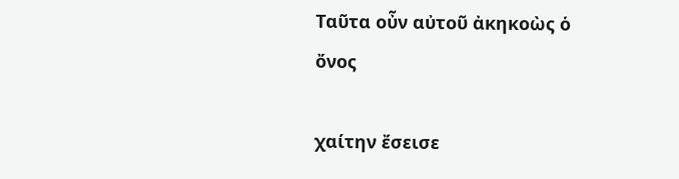Ταῦτα οὖν αὐτοῦ ἀκηκοὼς ὁ ὄνος

χαίτην ἔσεισε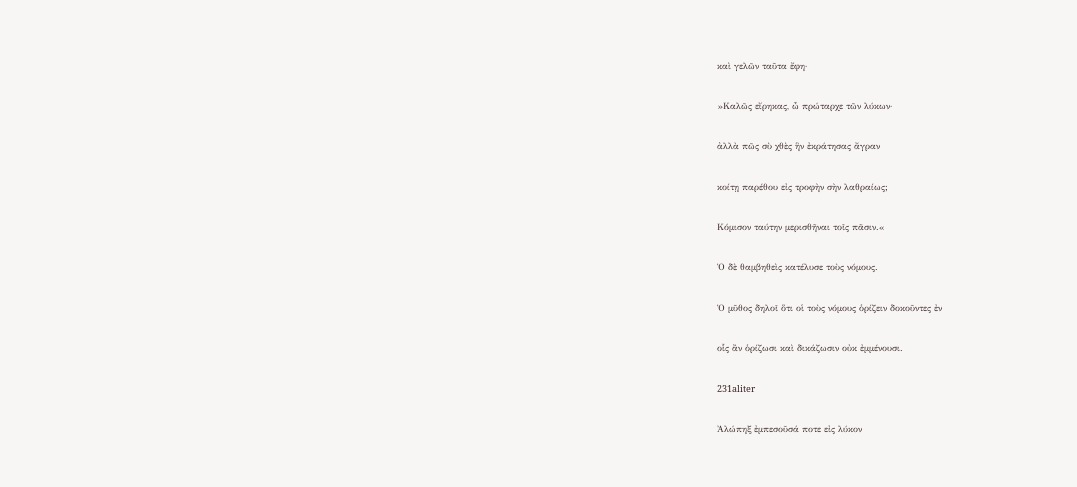καὶ γελῶν ταῦτα ἔφη·

»Καλῶς εἴρηκας, ὦ πρώταρχε τῶν λύκων·

ἀλλὰ πῶς σὺ χθὲς ἣν ἐκράτησας ἄγραν

κοίτῃ παρέθου εἰς τροφὴν σὴν λαθραίως;

Κόμισον ταύτην μερισθῆναι τοῖς πᾶσιν.«

Ὁ δὲ θαμβηθεὶς κατέλυσε τοὺς νόμους.

Ὁ μῦθος δηλοῖ ὅτι οἱ τοὺς νόμους ὁρίζειν δοκοῦντες ἐν

οἷς ἂν ὁρίζωσι καὶ δικάζωσιν οὐκ ἐμμένουσι.

231aliter

Ἀλώπηξ ἐμπεσοῦσά ποτε εἰς λύκον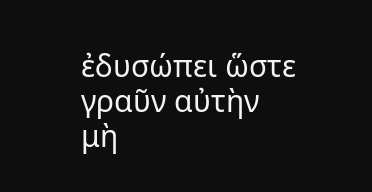ἐδυσώπει ὥστε γραῦν αὐτὴν μὴ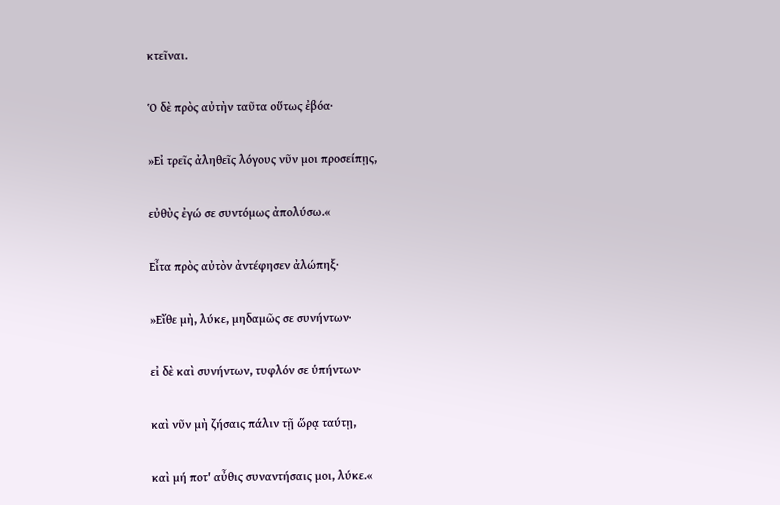κτεῖναι.

Ὁ δὲ πρὸς αὐτὴν ταῦτα οὕτως ἐβόα·

»Εἰ τρεῖς ἀληθεῖς λόγους νῦν μοι προσείπῃς,

εὐθὺς ἐγώ σε συντόμως ἀπολύσω.«

Εἶτα πρὸς αὐτὸν ἀντέφησεν ἀλώπηξ·

»Εἴθε μὴ, λύκε, μηδαμῶς σε συνήντων·

εἰ δὲ καὶ συνήντων, τυφλόν σε ὑπήντων·

καὶ νῦν μὴ ζήσαις πάλιν τῇ ὥρᾳ ταύτῃ,

καὶ μή ποτ' αὖθις συναντήσαις μοι, λύκε.«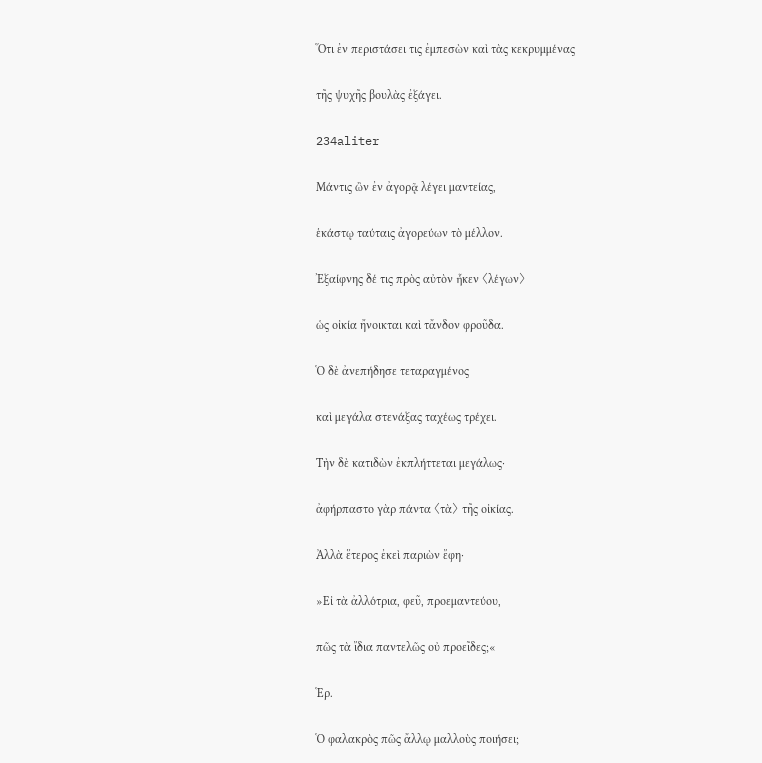Ὅτι ἐν περιστάσει τις ἐμπεσὼν καὶ τὰς κεκρυμμένας

τῆς ψυχῆς βουλὰς ἐξάγει.

234aliter

Μάντις ὢν ἐν ἀγορᾷ λέγει μαντείας,

ἑκάστῳ ταύταις ἀγορεύων τὸ μέλλον.

Ἐξαίφνης δέ τις πρὸς αὐτὸν ἧκεν 〈λέγων〉

ὡς οἰκία ἤνοικται καὶ τἄνδον φροῦδα.

Ὁ δὲ ἀνεπήδησε τεταραγμένος

καὶ μεγάλα στενάξας ταχέως τρέχει.

Τὴν δὲ κατιδὼν ἐκπλήττεται μεγάλως·

ἀφήρπαστο γὰρ πάντα 〈τὰ〉 τῆς οἰκίας.

Ἀλλὰ ἕτερος ἐκεὶ παριὼν ἔφη·

»Εἰ τὰ ἀλλότρια, φεῦ, προεμαντεύου,

πῶς τὰ ἴδια παντελῶς οὐ προεῖδες;«

Ἑρ.

Ὁ φαλακρὸς πῶς ἄλλῳ μαλλοὺς ποιήσει;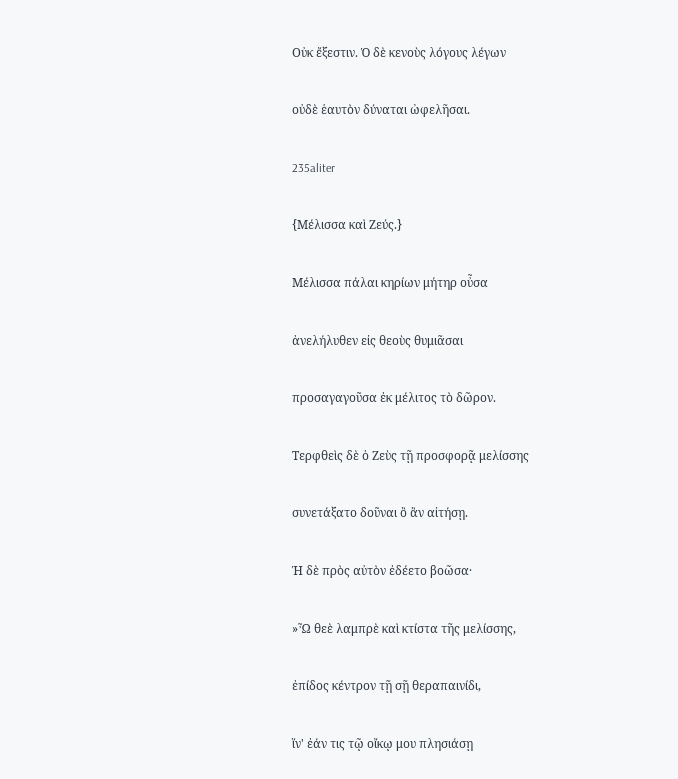Οὐκ ἔξεστιν. Ὁ δὲ κενοὺς λόγους λέγων

οὐδὲ ἑαυτὸν δύναται ὠφελῆσαι.

235aliter

{Μέλισσα καὶ Ζεύς.}

Μέλισσα πάλαι κηρίων μήτηρ οὖσα

ἀνελήλυθεν εἰς θεοὺς θυμιᾶσαι

προσαγαγοῦσα ἐκ μέλιτος τὸ δῶρον.

Τερφθεὶς δὲ ὁ Ζεὺς τῇ προσφορᾷ μελίσσης

συνετάξατο δοῦναι ὃ ἂν αἰτήσῃ.

Ἡ δὲ πρὸς αὐτὸν ἐδέετο βοῶσα·

»Ὦ θεὲ λαμπρὲ καὶ κτίστα τῆς μελίσσης,

ἐπίδος κέντρον τῇ σῇ θεραπαινίδι,

ἵν' ἐάν τις τῷ οἴκῳ μου πλησιάσῃ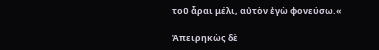τοῦ ἆραι μέλι, αὐτὸν ἐγὼ φονεύσω.«

Ἀπειρηκὼς δὲ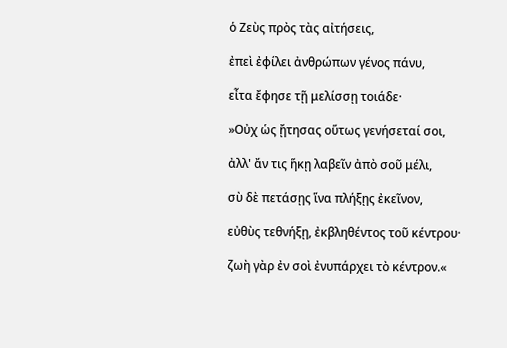ὁ Ζεὺς πρὸς τὰς αἰτήσεις,

ἐπεὶ ἐφίλει ἀνθρώπων γένος πάνυ,

εἶτα ἔφησε τῇ μελίσσῃ τοιάδε·

»Οὐχ ὡς ᾔτησας οὕτως γενήσεταί σοι,

ἀλλ' ἄν τις ἥκῃ λαβεῖν ἀπὸ σοῦ μέλι,

σὺ δὲ πετάσῃς ἵνα πλήξῃς ἐκεῖνον,

εὐθὺς τεθνήξῃ, ἐκβληθέντος τοῦ κέντρου·

ζωὴ γὰρ ἐν σοὶ ἐνυπάρχει τὸ κέντρον.«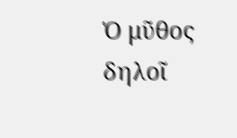Ὁ μῦθος δηλοῖ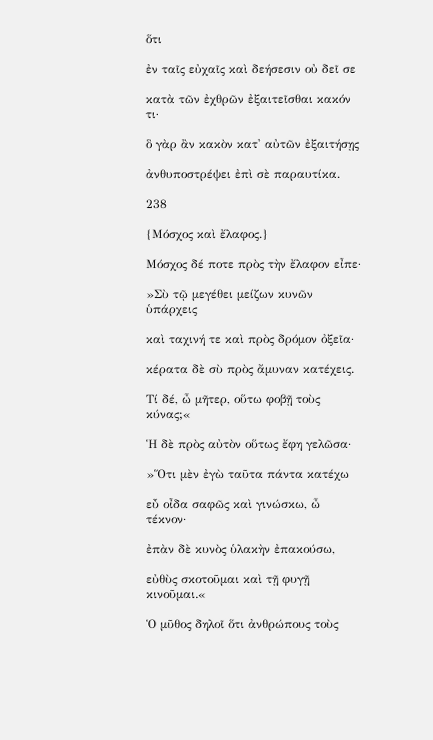ὅτι

ἐν ταῖς εὐχαῖς καὶ δεήσεσιν οὐ δεῖ σε

κατὰ τῶν ἐχθρῶν ἐξαιτεῖσθαι κακόν τι·

ὃ γὰρ ἂν κακὸν κατ' αὐτῶν ἐξαιτήσῃς

ἀνθυποστρέψει ἐπὶ σὲ παραυτίκα.

238

{Μόσχος καὶ ἔλαφος.}

Μόσχος δέ ποτε πρὸς τὴν ἔλαφον εἶπε·

»Σὺ τῷ μεγέθει μείζων κυνῶν ὑπάρχεις

καὶ ταχινή τε καὶ πρὸς δρόμον ὀξεῖα·

κέρατα δὲ σὺ πρὸς ἄμυναν κατέχεις.

Τί δέ, ὦ μῆτερ, οὕτω φοβῇ τοὺς κύνας;«

Ἡ δὲ πρὸς αὐτὸν οὕτως ἔφη γελῶσα·

»Ὅτι μὲν ἐγὼ ταῦτα πάντα κατέχω

εὖ οἶδα σαφῶς καὶ γινώσκω, ὦ τέκνον·

ἐπὰν δὲ κυνὸς ὑλακὴν ἐπακούσω,

εὐθὺς σκοτοῦμαι καὶ τῇ φυγῇ κινοῦμαι.«

Ὁ μῦθος δηλοῖ ὅτι ἀνθρώπους τοὺς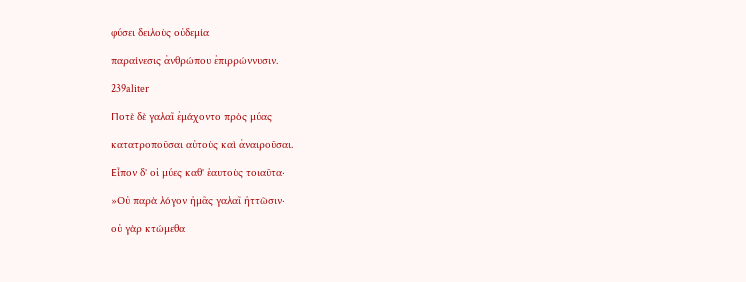φύσει δειλοὺς οὐδεμία

παραίνεσις ἀνθρώπου ἐπιρρώννυσιν.

239aliter

Ποτὲ δὲ γαλαῖ ἐμάχοντο πρὸς μύας

κατατροποῦσαι αὐτοὺς καὶ ἀναιροῦσαι.

Εἶπον δ' οἱ μύες καθ' ἑαυτοὺς τοιαῦτα·

»Οὐ παρὰ λόγον ἡμᾶς γαλαῖ ἡττῶσιν·

οὐ γὰρ κτώμεθα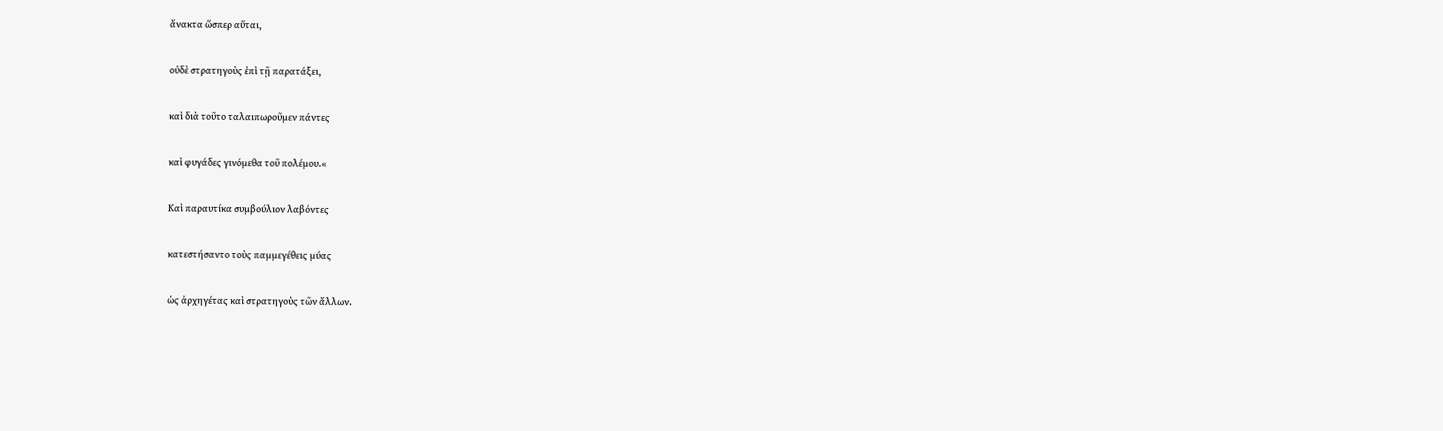ἄνακτα ὥσπερ αὕται,

οὐδὲ στρατηγοὺς ἐπὶ τῇ παρατάξει,

καὶ διὰ τοῦτο ταλαιπωροῦμεν πάντες

καὶ φυγάδες γινόμεθα τοῦ πολέμου.«

Καὶ παραυτίκα συμβούλιον λαβόντες

κατεστήσαντο τοὺς παμμεγέθεις μύας

ὡς ἀρχηγέτας καὶ στρατηγοὺς τῶν ἄλλων.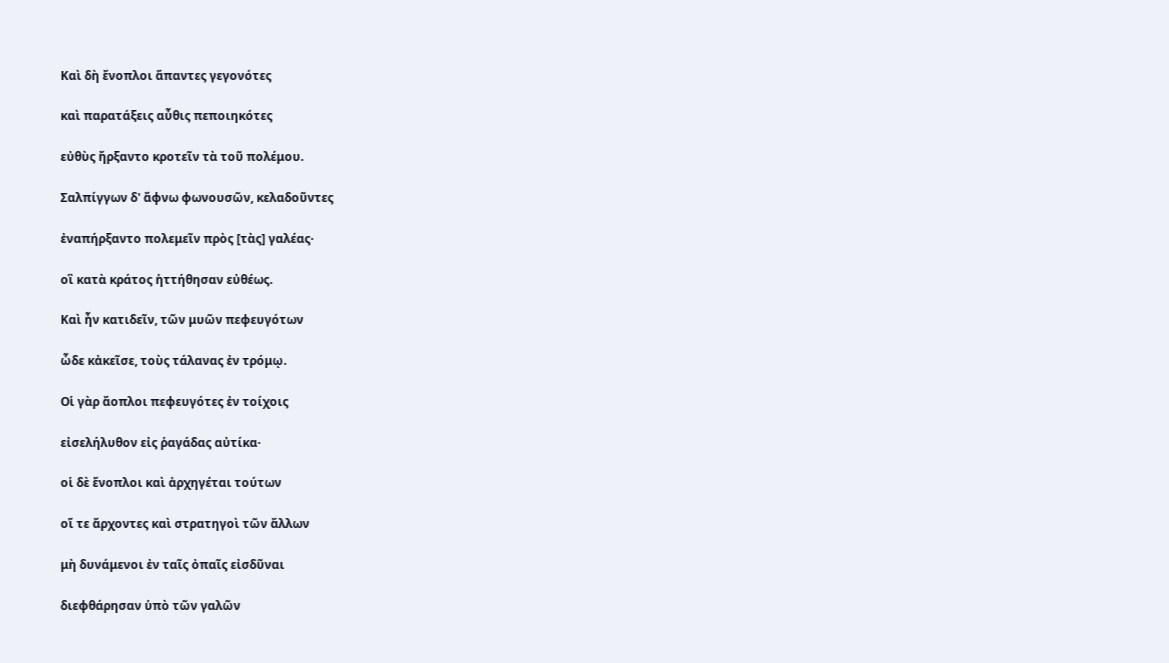Καὶ δὴ ἔνοπλοι ἅπαντες γεγονότες

καὶ παρατάξεις αὖθις πεποιηκότες

εὐθὺς ἤρξαντο κροτεῖν τὰ τοῦ πολέμου.

Σαλπίγγων δ' ἄφνω φωνουσῶν, κελαδοῦντες

ἐναπήρξαντο πολεμεῖν πρὸς [τὰς] γαλέας·

οἳ κατὰ κράτος ἡττήθησαν εὐθέως.

Καὶ ἦν κατιδεῖν, τῶν μυῶν πεφευγότων

ὧδε κἀκεῖσε, τοὺς τάλανας ἐν τρόμῳ.

Οἱ γὰρ ἄοπλοι πεφευγότες ἐν τοίχοις

εἰσελήλυθον εἰς ῥαγάδας αὐτίκα·

οἱ δὲ ἔνοπλοι καὶ ἀρχηγέται τούτων

οἵ τε ἄρχοντες καὶ στρατηγοὶ τῶν ἄλλων

μὴ δυνάμενοι ἐν ταῖς ὀπαῖς εἰσδῦναι

διεφθάρησαν ὑπὸ τῶν γαλῶν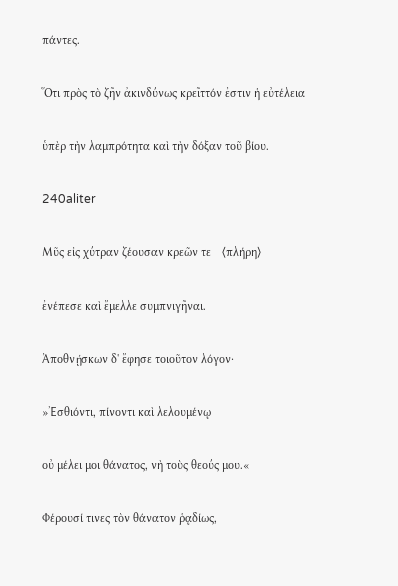πάντες.

Ὅτι πρὸς τὸ ζῆν ἀκινδύνως κρεῖττόν ἐστιν ἡ εὐτέλεια

ὑπὲρ τὴν λαμπρότητα καὶ τὴν δόξαν τοῦ βίου.

240aliter

Μῦς εἰς χύτραν ζέουσαν κρεῶν τε 〈πλήρη〉

ἐνέπεσε καὶ ἔμελλε συμπνιγῆναι.

Ἀποθνῄσκων δ' ἔφησε τοιοῦτον λόγον·

»Ἐσθιόντι, πίνοντι καὶ λελουμένῳ

οὐ μέλει μοι θάνατος, νὴ τοὺς θεούς μου.«

Φέρουσί τινες τὸν θάνατον ῥᾳδίως,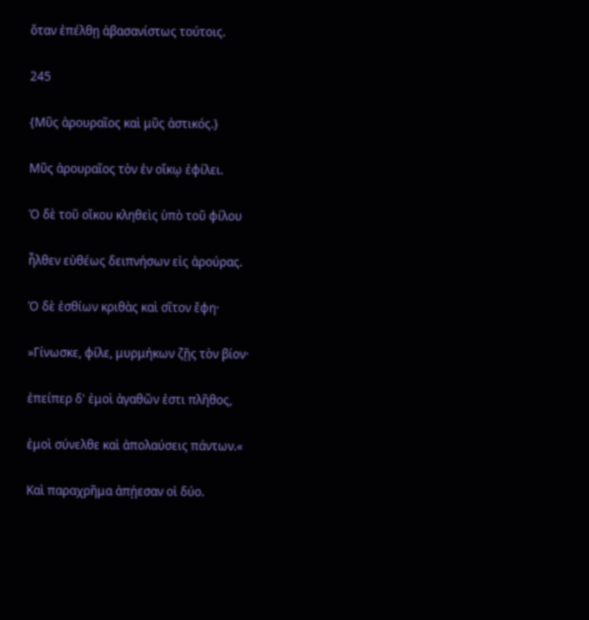ὅταν ἐπέλθῃ ἀβασανίστως τούτοις.

245

{Μῦς ἀρουραῖος καὶ μῦς ἀστικός.}

Μῦς ἀρουραῖος τὸν ἐν οἴκῳ ἐφίλει.

Ὁ δὲ τοῦ οἴκου κληθεὶς ὑπὸ τοῦ φίλου

ἦλθεν εὐθέως δειπνήσων εἰς ἀρούρας.

Ὁ δὲ ἐσθίων κριθὰς καὶ σῖτον ἔφη·

»Γίνωσκε, φίλε, μυρμήκων ζῇς τὸν βίον·

ἐπείπερ δ' ἐμοὶ ἀγαθῶν ἐστι πλῆθος,

ἐμοὶ σύνελθε καὶ ἀπολαύσεις πάντων.«

Καὶ παραχρῆμα ἀπῄεσαν οἱ δύο.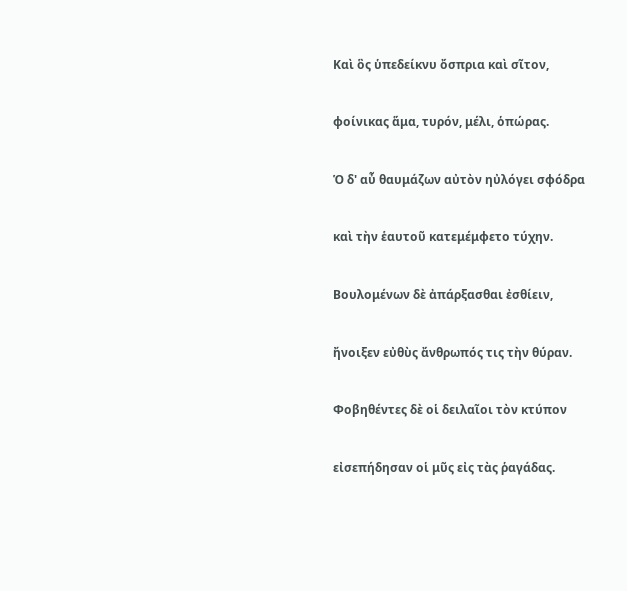Καὶ ὃς ὑπεδείκνυ ὄσπρια καὶ σῖτον,

φοίνικας ἅμα, τυρόν, μέλι, ὁπώρας.

Ὁ δ' αὖ θαυμάζων αὐτὸν ηὐλόγει σφόδρα

καὶ τὴν ἑαυτοῦ κατεμέμφετο τύχην.

Βουλομένων δὲ ἀπάρξασθαι ἐσθίειν,

ἤνοιξεν εὐθὺς ἄνθρωπός τις τὴν θύραν.

Φοβηθέντες δὲ οἱ δειλαῖοι τὸν κτύπον

εἰσεπήδησαν οἱ μῦς εἰς τὰς ῥαγάδας.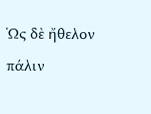Ὡς δὲ ἤθελον πάλιν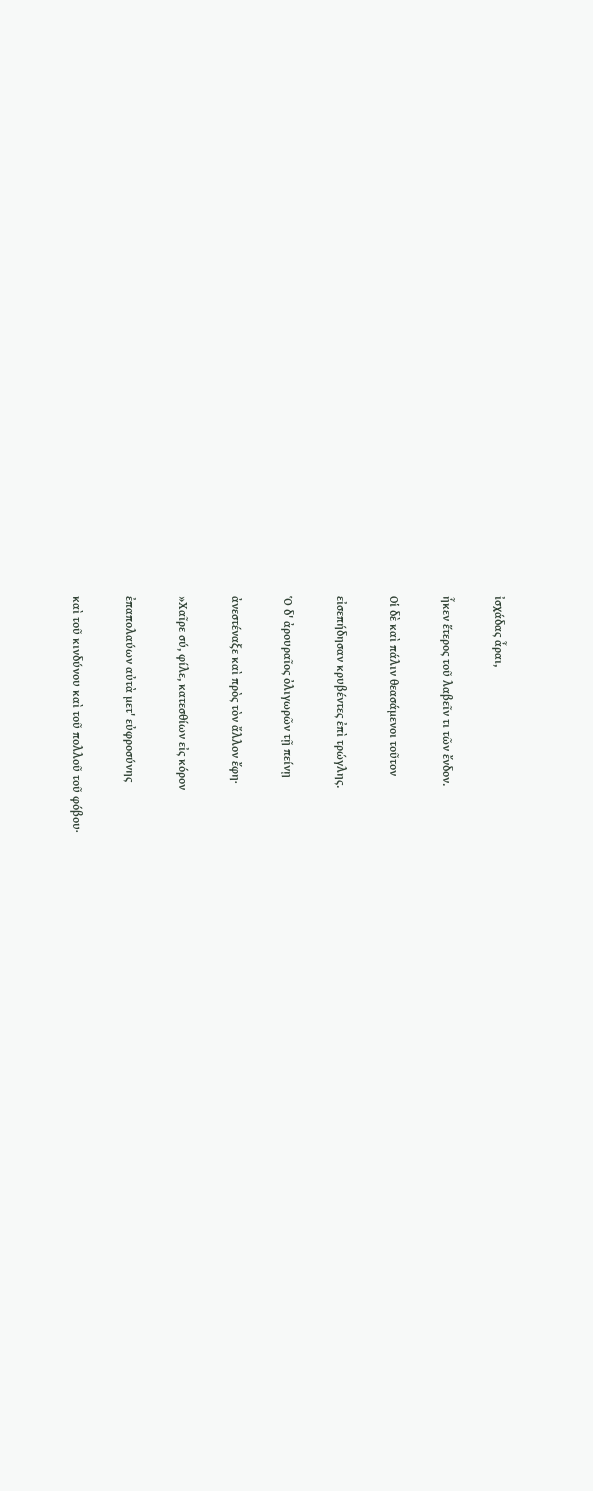ἰσχάδας ἆραι,

ἧκεν ἕτερος τοῦ λαβεῖν τι τῶν ἔνδον.

Οἱ δὲ καὶ πάλιν θεασάμενοι τοῦτον

εἰσεπήδησαν κρυβέντες ἐπὶ τρώγλης.

Ὁ δ' ἀρουραῖος ὀλιγωρῶν τῇ πείνῃ

ἀνεστέναξε καὶ πρὸς τὸν ἄλλον ἔφη·

»Χαῖρε σύ, φίλε, κατεσθίων εἰς κόρον

ἐπαπολαύων αὐτὰ μετ' εὐφροσύνης

καὶ τοῦ κινδύνου καὶ τοῦ πολλοῦ τοῦ φόβου·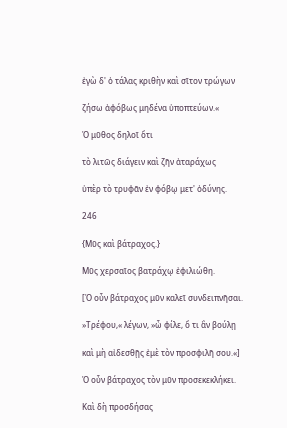ἐγὼ δ' ὁ τάλας κριθὴν καὶ σῖτον τρώγων

ζήσω ἀφόβως μηδένα ὑποπτεύων.«

Ὁ μῦθος δηλοῖ ὅτι

τὸ λιτῶς διάγειν καὶ ζῆν ἀταράχως

ὑπὲρ τὸ τρυφᾶν ἐν φόβῳ μετ' ὀδύνης.

246

{Μῦς καὶ βάτραχος.}

Μῦς χερσαῖος βατράχῳ ἐφιλιώθη.

[Ὁ οὖν βάτραχος μῦν καλεῖ συνδειπνῆσαι.

»Τρέφου,« λέγων, »ὦ φίλε, ὅ τι ἂν βούλῃ

καὶ μὴ αἰδεσθῇς ἐμὲ τὸν προσφιλῆ σου.«]

Ὁ οὖν βάτραχος τὸν μῦν προσεκεκλήκει.

Καὶ δὴ προσδήσας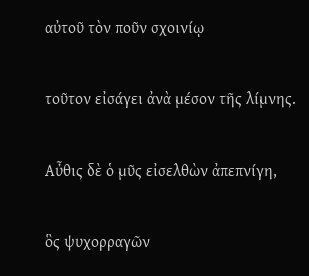αὐτοῦ τὸν ποῦν σχοινίῳ

τοῦτον εἰσάγει ἀνὰ μέσον τῆς λίμνης.

Αὖθις δὲ ὁ μῦς εἰσελθὼν ἀπεπνίγη,

ὃς ψυχορραγῶν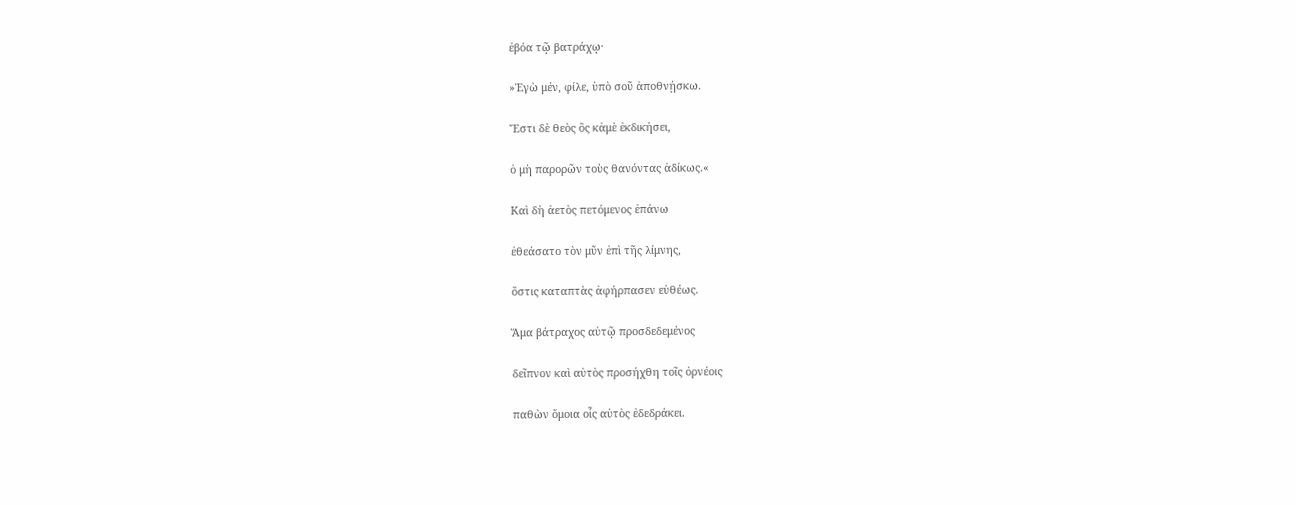ἐβόα τῷ βατράχῳ·

»Ἐγὼ μέν, φίλε, ὑπὸ σοῦ ἀποθνῄσκω.

Ἔστι δὲ θεὸς ὃς κἀμὲ ἐκδικήσει,

ὁ μὴ παρορῶν τοὺς θανόντας ἀδίκως.«

Καὶ δὴ ἀετὸς πετόμενος ἐπάνω

ἐθεάσατο τὸν μῦν ἐπὶ τῆς λίμνης,

ὅστις καταπτὰς ἀφήρπασεν εὐθέως.

Ἅμα βάτραχος αὐτῷ προσδεδεμένος

δεῖπνον καὶ αὐτὸς προσήχθη τοῖς ὀρνέοις

παθὼν ὅμοια οἷς αὐτὸς ἐδεδράκει.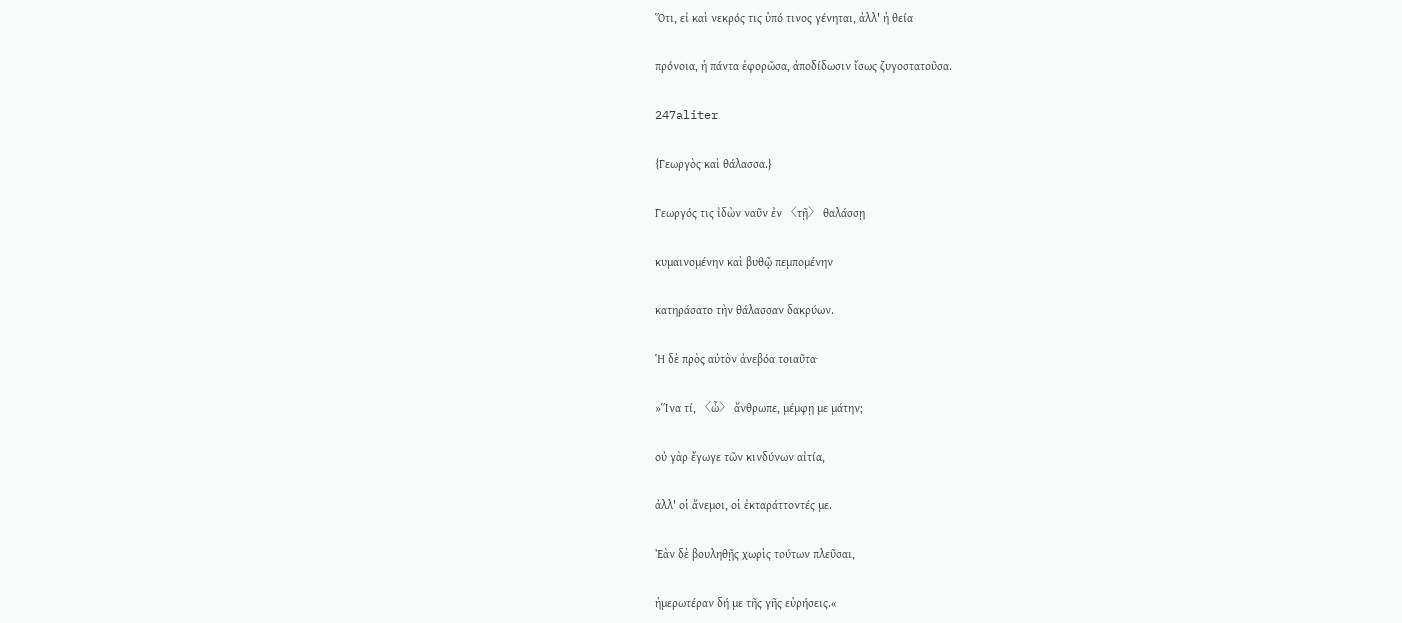Ὅτι, εἰ καὶ νεκρός τις ὑπό τινος γένηται, ἀλλ' ἡ θεία

πρόνοια, ἡ πάντα ἐφορῶσα, ἀποδίδωσιν ἴσως ζυγοστατοῦσα.

247aliter

{Γεωργὸς καὶ θάλασσα.}

Γεωργός τις ἰδὼν ναῦν ἐν 〈τῇ〉 θαλάσσῃ

κυμαινομένην καὶ βυθῷ πεμπομένην

κατηράσατο τὴν θάλασσαν δακρύων.

Ἡ δὲ πρὸς αὐτὸν ἀνεβόα τοιαῦτα·

»Ἵνα τί, 〈ὦ〉 ἄνθρωπε, μέμφῃ με μάτην;

οὐ γὰρ ἔγωγε τῶν κινδύνων αἰτία,

ἀλλ' οἱ ἄνεμοι, οἱ ἐκταράττοντές με.

Ἐὰν δὲ βουληθῇς χωρὶς τούτων πλεῦσαι,

ἡμερωτέραν δή με τῆς γῆς εὑρήσεις.«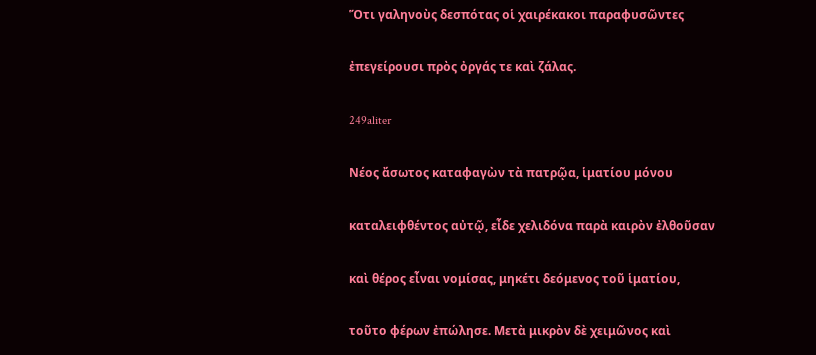Ὅτι γαληνοὺς δεσπότας οἱ χαιρέκακοι παραφυσῶντες

ἐπεγείρουσι πρὸς ὀργάς τε καὶ ζάλας.

249aliter

Νέος ἄσωτος καταφαγὼν τὰ πατρῷα, ἱματίου μόνου

καταλειφθέντος αὐτῷ, εἶδε χελιδόνα παρὰ καιρὸν ἐλθοῦσαν

καὶ θέρος εἶναι νομίσας, μηκέτι δεόμενος τοῦ ἱματίου,

τοῦτο φέρων ἐπώλησε. Μετὰ μικρὸν δὲ χειμῶνος καὶ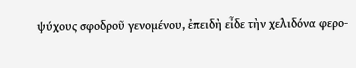ψύχους σφοδροῦ γενομένου, ἐπειδὴ εἶδε τὴν χελιδόνα φερο-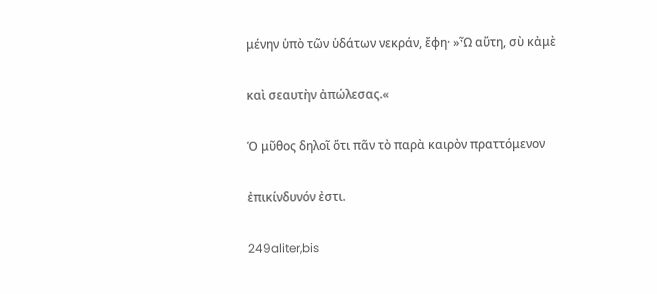μένην ὑπὸ τῶν ὑδάτων νεκράν, ἔφη· »Ὦ αὕτη, σὺ κἀμὲ

καὶ σεαυτὴν ἀπώλεσας.«

Ὁ μῦθος δηλοῖ ὅτι πᾶν τὸ παρὰ καιρὸν πραττόμενον

ἐπικίνδυνόν ἐστι.

249aliter,bis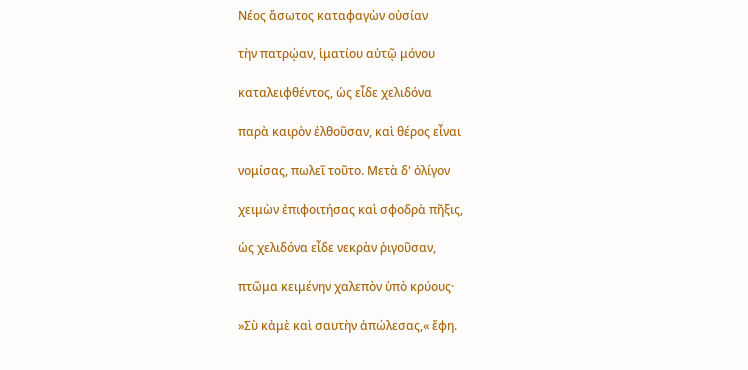Νέος ἄσωτος καταφαγὼν οὐσίαν

τὴν πατρῴαν, ἱματίου αὐτῷ μόνου

καταλειφθέντος, ὡς εἶδε χελιδόνα

παρὰ καιρὸν ἐλθοῦσαν, καὶ θέρος εἶναι

νομίσας, πωλεῖ τοῦτο. Μετὰ δ' ὀλίγον

χειμὼν ἐπιφοιτήσας καὶ σφοδρὰ πῆξις,

ὡς χελιδόνα εἶδε νεκρὰν ῥιγοῦσαν,

πτῶμα κειμένην χαλεπὸν ὑπὸ κρύους·

»Σὺ κἀμὲ καὶ σαυτὴν ἀπώλεσας,« ἔφη.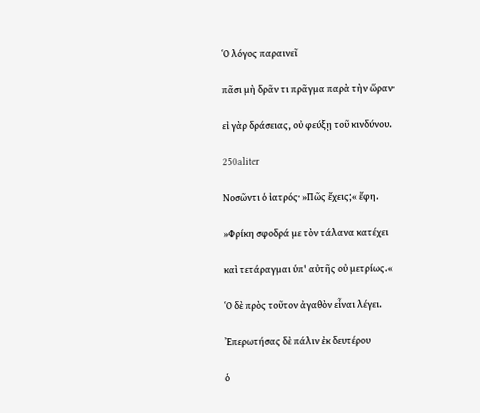Ὁ λόγος παραινεῖ

πᾶσι μὴ δρᾶν τι πρᾶγμα παρὰ τὴν ὥραν·

εἰ γὰρ δράσειας, οὐ φεύξῃ τοῦ κινδύνου.

250aliter

Νοσῶντι ὁ ἰατρός· »Πῶς ἔχεις;« ἔφη.

»Φρίκη σφοδρά με τὸν τάλανα κατέχει

καὶ τετάραγμαι ὑπ' αὐτῆς οὐ μετρίως.«

Ὁ δὲ πρὸς τοῦτον ἀγαθὸν εἶναι λέγει.

Ἐπερωτήσας δὲ πάλιν ἐκ δευτέρου

ὁ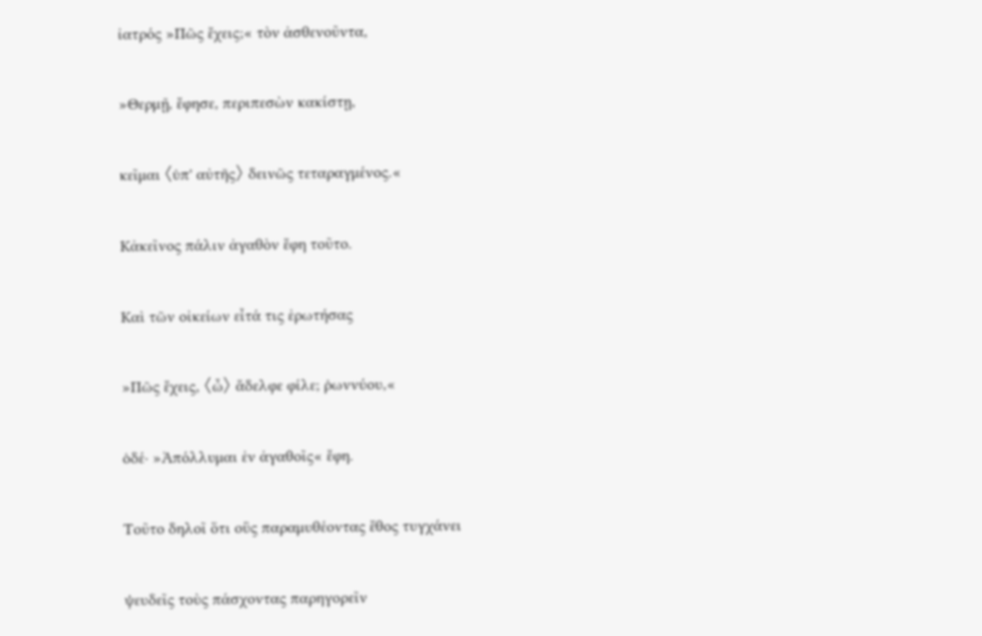ἰατρός »Πῶς ἔχεις;« τὸν ἀσθενοῦντα,

»Θερμῇ, ἔφησε, περιπεσὼν κακίστῃ,

κεῖμαι 〈ὑπ' αὐτῆς〉 δεινῶς τεταραγμένος.«

Κἀκεῖνος πάλιν ἀγαθὸν ἔφη τοῦτο.

Καὶ τῶν οἰκείων εἶτά τις ἐρωτήσας

»Πῶς ἔχεις, 〈ὦ〉 ἄδελφε φίλε; ῥωννύου,«

ὁδέ· »Ἀπόλλυμαι ἐν ἀγαθοῖς« ἔφη.

Τοῦτο δηλοῖ ὅτι οὓς παραμυθέοντας ἔθος τυγχάνει

ψευδεῖς τοὺς πάσχοντας παρηγορεῖν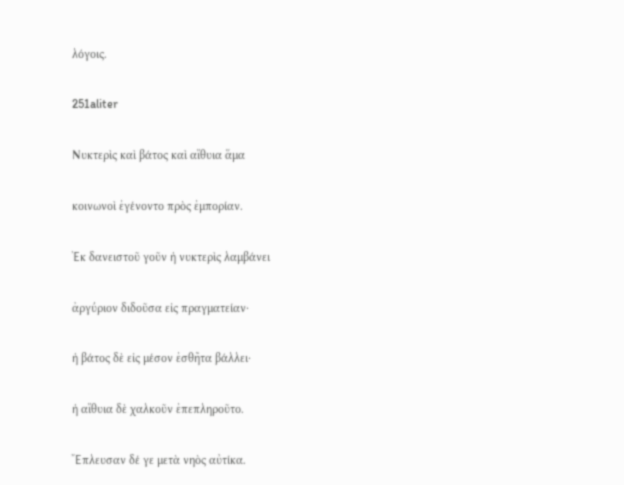λόγοις.

251aliter

Νυκτερὶς καὶ βάτος καὶ αἴθυια ἅμα

κοινωνοὶ ἐγένοντο πρὸς ἐμπορίαν.

Ἐκ δανειστοῦ γοῦν ἡ νυκτερὶς λαμβάνει

ἀργύριον διδοῦσα εἰς πραγματείαν·

ἡ βάτος δὲ εἰς μέσον ἐσθῆτα βάλλει·

ἡ αἴθυια δὲ χαλκοῦν ἐπεπληροῦτο.

Ἔπλευσαν δέ γε μετὰ νηὸς αὐτίκα.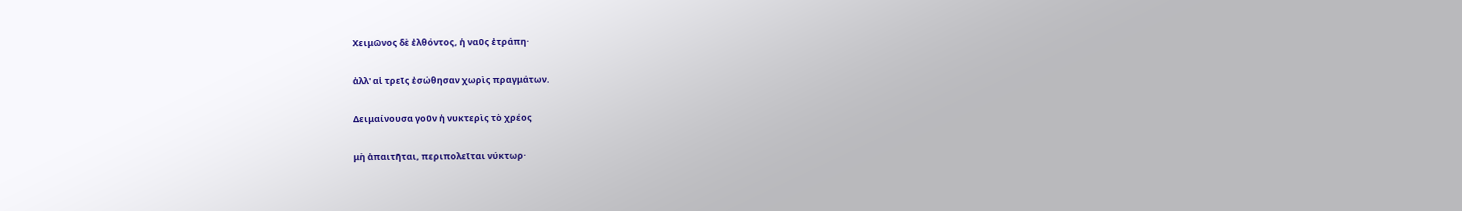Χειμῶνος δὲ ἐλθόντος, ἡ ναῦς ἐτράπη·

ἀλλ' αἱ τρεῖς ἐσώθησαν χωρὶς πραγμάτων.

Δειμαίνουσα γοῦν ἡ νυκτερὶς τὸ χρέος

μὴ ἀπαιτῆται, περιπολεῖται νύκτωρ·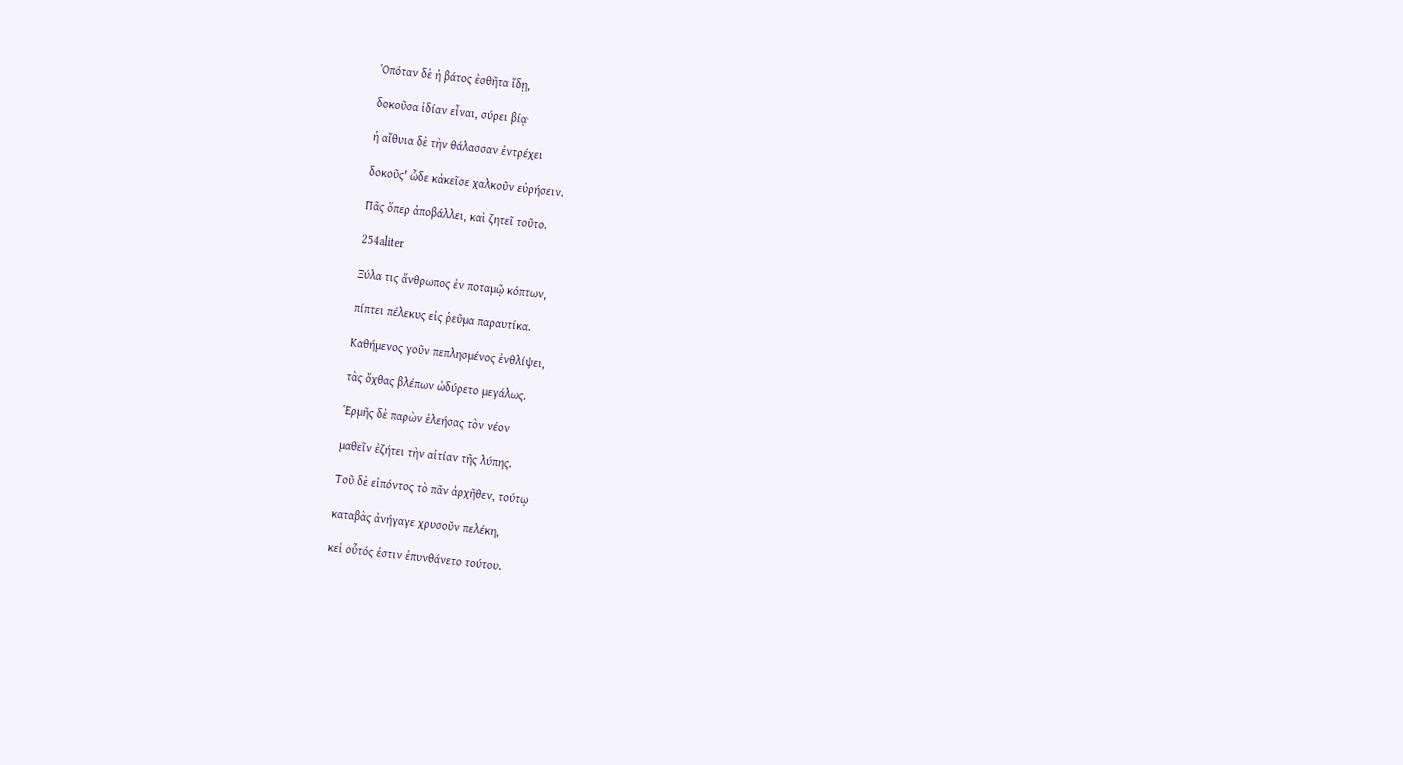Ὁπόταν δὲ ἡ βάτος ἐσθῆτα ἴδῃ,

δοκοῦσα ἰδίαν εἶναι, σύρει βίᾳ·

ἡ αἴθυια δὲ τὴν θάλασσαν ἐντρέχει

δοκοῦς' ὧδε κἀκεῖσε χαλκοῦν εὑρήσειν.

Πᾶς ὅπερ ἀποβάλλει, καὶ ζητεῖ τοῦτο.

254aliter

Ξύλα τις ἄνθρωπος ἐν ποταμῷ κόπτων,

πίπτει πέλεκυς εἰς ῥεῦμα παραυτίκα.

Καθήμενος γοῦν πεπλησμένος ἐνθλίψει,

τὰς ὄχθας βλέπων ὠδύρετο μεγάλως.

Ἑρμῆς δὲ παρὼν ἐλεήσας τὸν νέον

μαθεῖν ἐζήτει τὴν αἰτίαν τῆς λύπης.

Τοῦ δὲ εἰπόντος τὸ πᾶν ἀρχῆθεν, τούτῳ

καταβὰς ἀνήγαγε χρυσοῦν πελέκη,

κεἰ οὗτός ἐστιν ἐπυνθάνετο τούτου.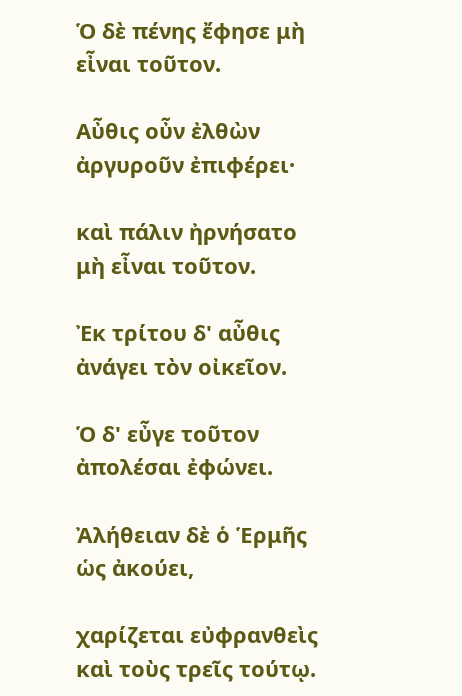Ὁ δὲ πένης ἔφησε μὴ εἶναι τοῦτον.

Αὖθις οὖν ἐλθὼν ἀργυροῦν ἐπιφέρει·

καὶ πάλιν ἠρνήσατο μὴ εἶναι τοῦτον.

Ἐκ τρίτου δ' αὖθις ἀνάγει τὸν οἰκεῖον.

Ὁ δ' εὖγε τοῦτον ἀπολέσαι ἐφώνει.

Ἀλήθειαν δὲ ὁ Ἑρμῆς ὡς ἀκούει,

χαρίζεται εὐφρανθεὶς καὶ τοὺς τρεῖς τούτῳ.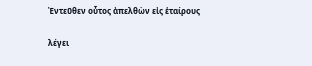Ἐντεῦθεν οὗτος ἀπελθὼν εἰς ἑταίρους

λέγει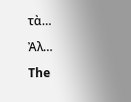τὰ…

Ἀλ…

The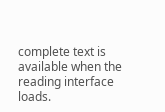complete text is available when the reading interface loads.